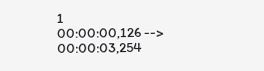1
00:00:00,126 --> 00:00:03,254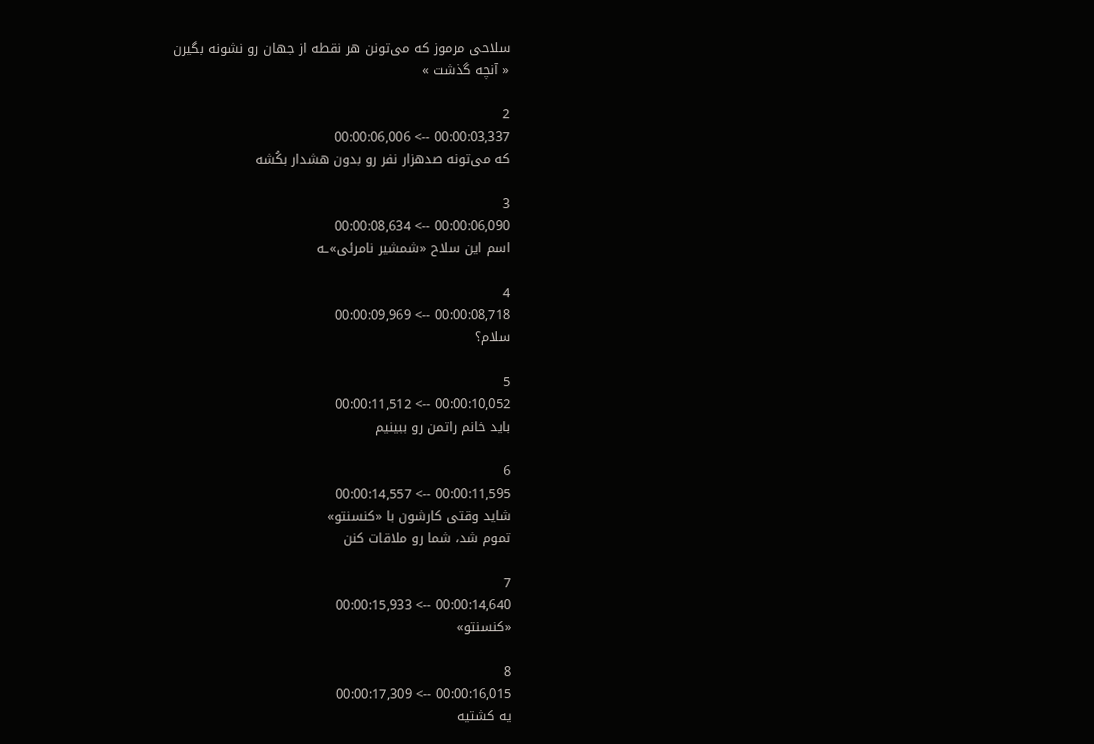سلاحی مرموز که می‌تونن هر نقطه از جهان رو نشونه بگیرن
« آنچه گذشت »

2
00:00:03,337 --> 00:00:06,006
که می‌تونه صدهزار نفر رو بدون هشدار بکُشه

3
00:00:06,090 --> 00:00:08,634
اسم این سلاح «شمشیر نامرئی»ـه

4
00:00:08,718 --> 00:00:09,969
سلام؟

5
00:00:10,052 --> 00:00:11,512
باید خانم راتمن رو ببینیم

6
00:00:11,595 --> 00:00:14,557
شاید وقتی کارشون با «کنسنتو»
تموم شد، شما رو ملاقات کنن

7
00:00:14,640 --> 00:00:15,933
«کنسنتو»

8
00:00:16,015 --> 00:00:17,309
یه کشتیه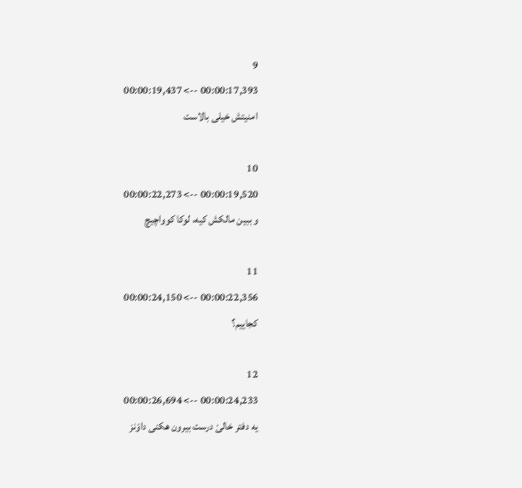9
00:00:17,393 --> 00:00:19,437
امنیتش خیلی بالاست

10
00:00:19,520 --> 00:00:22,273
و ببین مالکش کیه، لوکا کوواچیچ

11
00:00:22,356 --> 00:00:24,150
کجاییم؟

12
00:00:24,233 --> 00:00:26,694
یه دفتر خالیْ درست بیرون هکنی داوْنز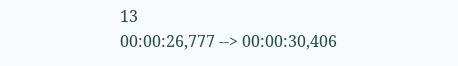13
00:00:26,777 --> 00:00:30,406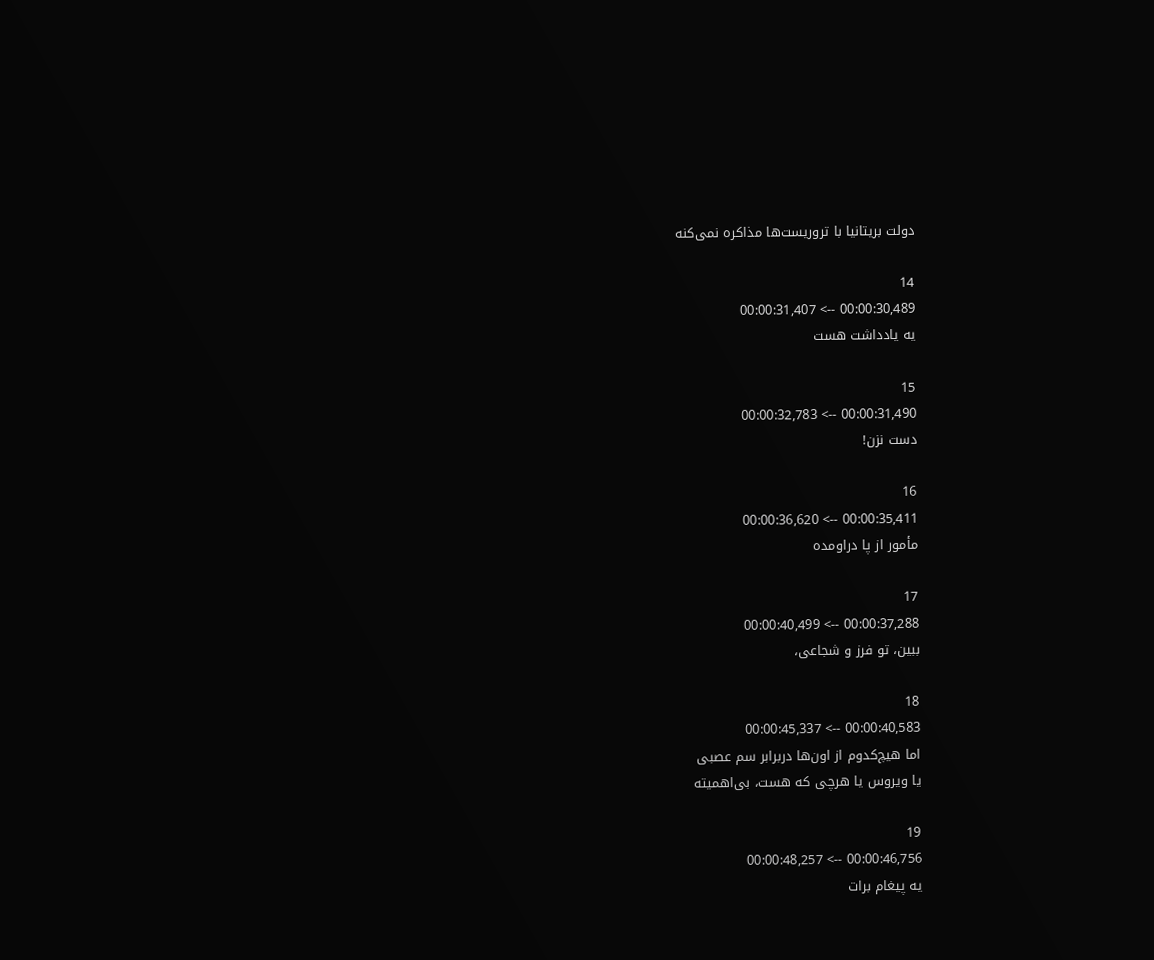دولت بریتانیا با تروریست‌ها مذاکره نمی‌کنه

14
00:00:30,489 --> 00:00:31,407
یه یادداشت هست

15
00:00:31,490 --> 00:00:32,783
دست نزن!

16
00:00:35,411 --> 00:00:36,620
مأمور از پا دراومده

17
00:00:37,288 --> 00:00:40,499
ببین، تو فرز و شجاعی،

18
00:00:40,583 --> 00:00:45,337
اما هیچ‌کدوم از اون‌ها دربرابر سم عصبی
یا ویروس یا هرچی که هست، بی‌اهمیته

19
00:00:46,756 --> 00:00:48,257
یه پیغام برات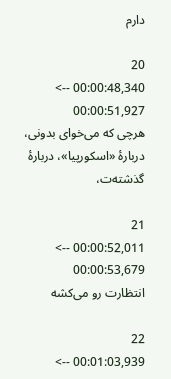دارم

20
00:00:48,340 --> 00:00:51,927
هرچی که می‌خوای بدونی،
دربارۀ «اسکورپیا»، دربارۀ گذشته‌ت،

21
00:00:52,011 --> 00:00:53,679
انتظارت رو می‌کشه

22
00:01:03,939 -->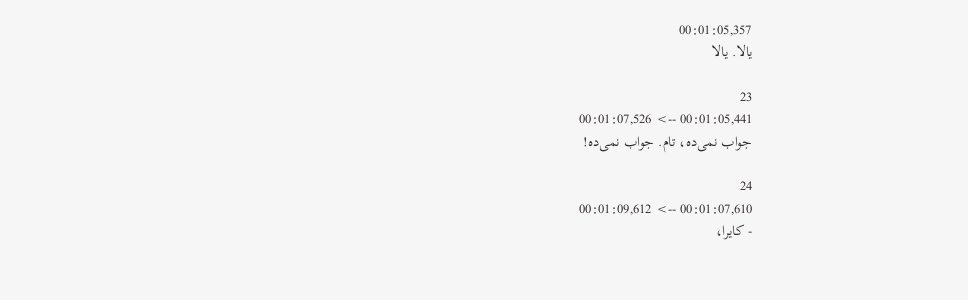00:01:05,357
یالا. یالا

23
00:01:05,441 --> 00:01:07,526
جواب نمی‌ده، تام. جواب نمی‌ده!

24
00:01:07,610 --> 00:01:09,612
- کایرا،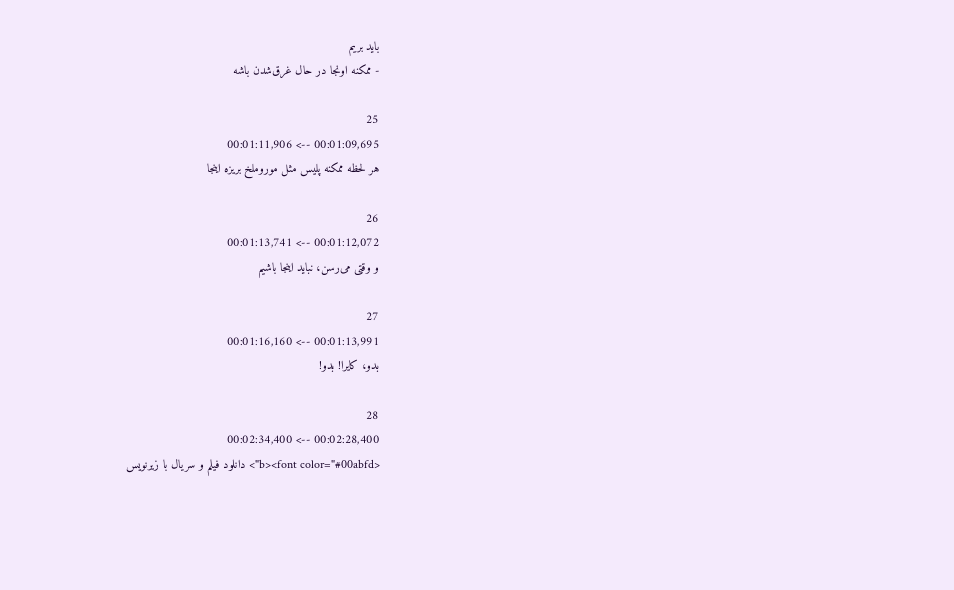باید بریم
- ممکنه اونجا در حال غرق‌شدن باشه

25
00:01:09,695 --> 00:01:11,906
هر لحظه ممکنه پلیس مثل موروملخ بریزه اینجا

26
00:01:12,072 --> 00:01:13,741
و وقتی می‌رسن، نباید اینجا باشیم

27
00:01:13,991 --> 00:01:16,160
بدو، کایرا! بدو!

28
00:02:28,400 --> 00:02:34,400
<b><font color="#00abfd"> دانلود فیلم و سریال با زیرنویس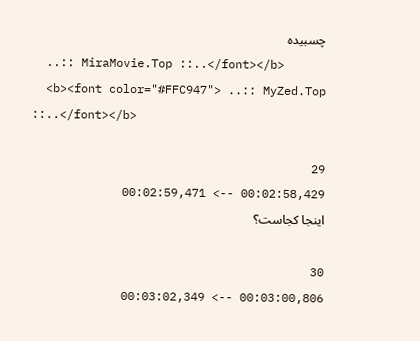چسبیده
  ..:: MiraMovie.Top ::..</font></b>
  <b><font color="#FFC947"> ..:: MyZed.Top ::..</font></b>

29
00:02:58,429 --> 00:02:59,471
اینجا کجاست؟

30
00:03:00,806 --> 00:03:02,349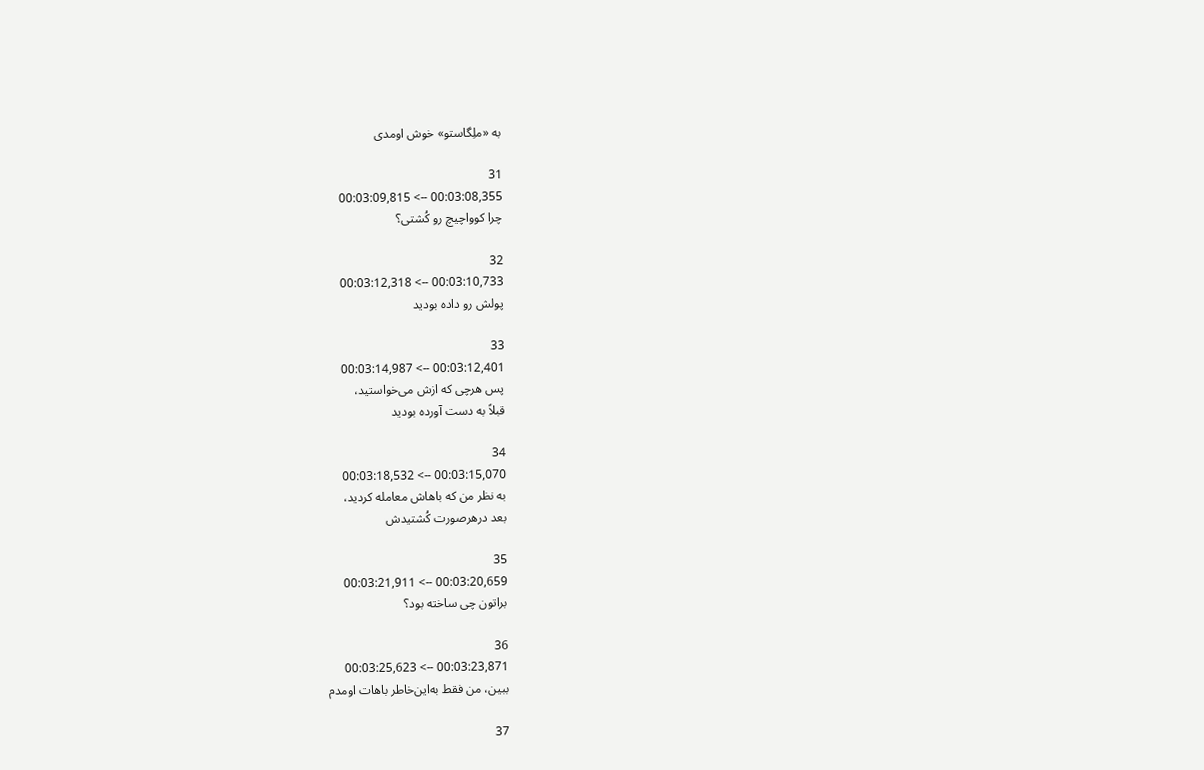به «ملِگاستو» خوش اومدی

31
00:03:08,355 --> 00:03:09,815
چرا کوواچیچ رو کُشتی؟

32
00:03:10,733 --> 00:03:12,318
پولش رو داده بودید

33
00:03:12,401 --> 00:03:14,987
پس هرچی که ازش می‌خواستید،
قبلاً به دست آورده بودید

34
00:03:15,070 --> 00:03:18,532
به نظر من که باهاش معامله کردید،
بعد درهرصورت کُشتیدش

35
00:03:20,659 --> 00:03:21,911
براتون چی ساخته بود؟

36
00:03:23,871 --> 00:03:25,623
ببین، من فقط به‌این‌خاطر باهات اومدم

37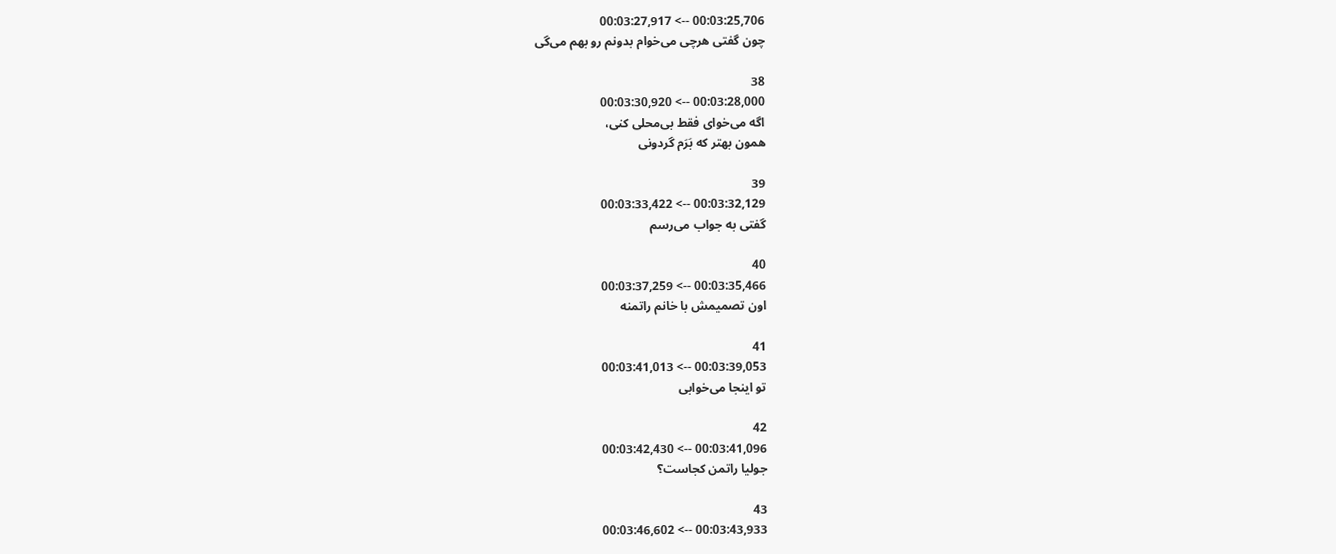00:03:25,706 --> 00:03:27,917
چون گفتی هرچی می‌خوام بدونم رو بهم می‌گی

38
00:03:28,000 --> 00:03:30,920
اگه می‌خوای فقط بی‌محلی کنی،
همون بهتر که بَرَم گردونی

39
00:03:32,129 --> 00:03:33,422
گفتی به جواب می‌رسم

40
00:03:35,466 --> 00:03:37,259
اون تصمیمش با خانم راتمنه

41
00:03:39,053 --> 00:03:41,013
تو اینجا می‌خوابی

42
00:03:41,096 --> 00:03:42,430
جولیا راتمن کجاست؟

43
00:03:43,933 --> 00:03:46,602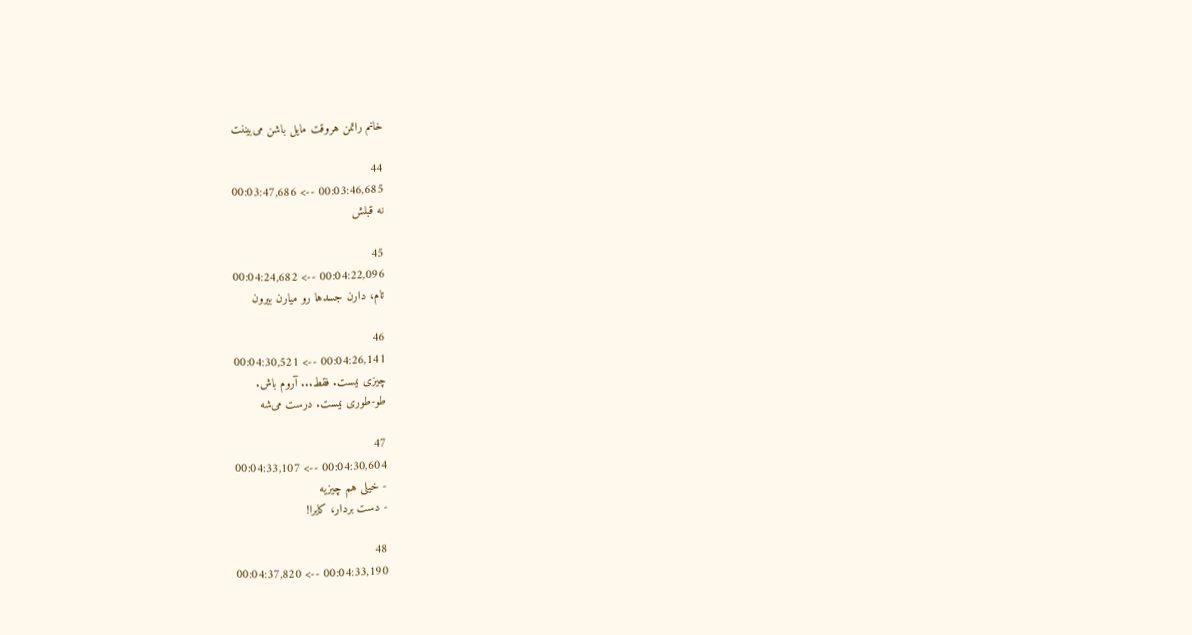خانم راتمن هروقت مایل باشن می‌بیننت

44
00:03:46,685 --> 00:03:47,686
نه قبلش

45
00:04:22,096 --> 00:04:24,682
تام، دارن جسدها رو میارن بیرون

46
00:04:26,141 --> 00:04:30,521
چیزی نیست. فقط... آروم باش.
طو-طوری نیست. درست می‌شه

47
00:04:30,604 --> 00:04:33,107
- خیلی هم چیزیه
- دست بردار، کایرا!

48
00:04:33,190 --> 00:04:37,820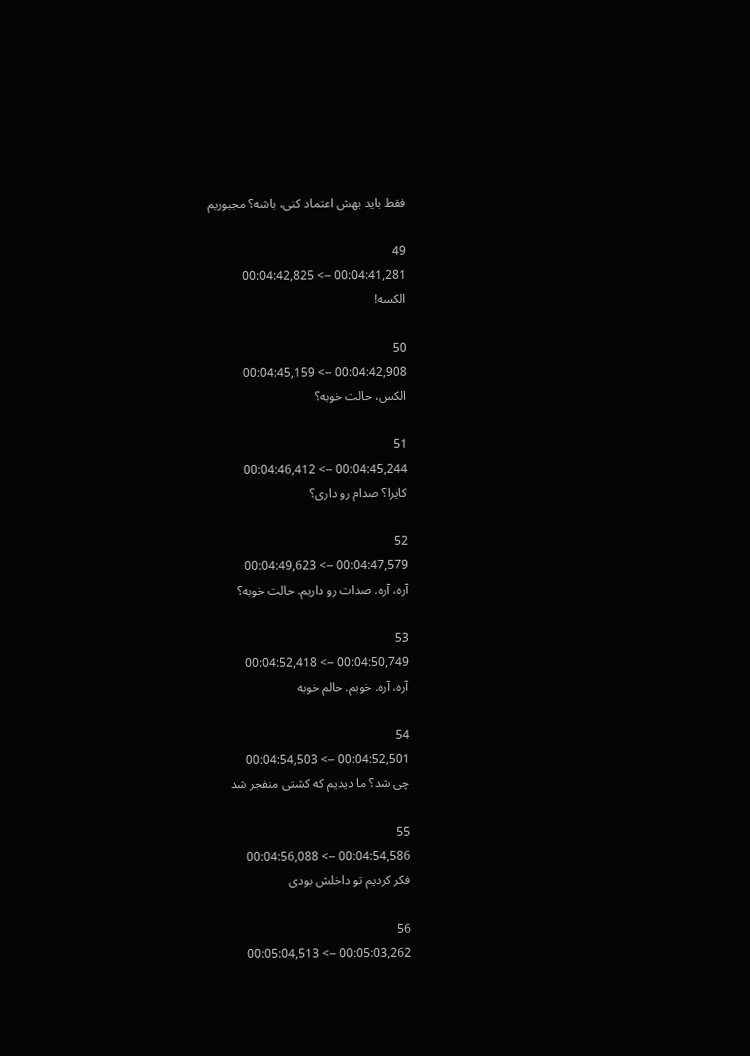فقط باید بهش اعتماد کنی، باشه؟ مجبوریم

49
00:04:41,281 --> 00:04:42,825
الکسه!

50
00:04:42,908 --> 00:04:45,159
الکس، حالت خوبه؟

51
00:04:45,244 --> 00:04:46,412
کایرا؟ صدام رو داری؟

52
00:04:47,579 --> 00:04:49,623
آره، آره. صدات رو داریم. حالت خوبه؟

53
00:04:50,749 --> 00:04:52,418
آره، آره. خوبم. حالم خوبه

54
00:04:52,501 --> 00:04:54,503
چی شد؟ ما دیدیم که کشتی منفجر شد

55
00:04:54,586 --> 00:04:56,088
فکر کردیم تو داخلش بودی

56
00:05:03,262 --> 00:05:04,513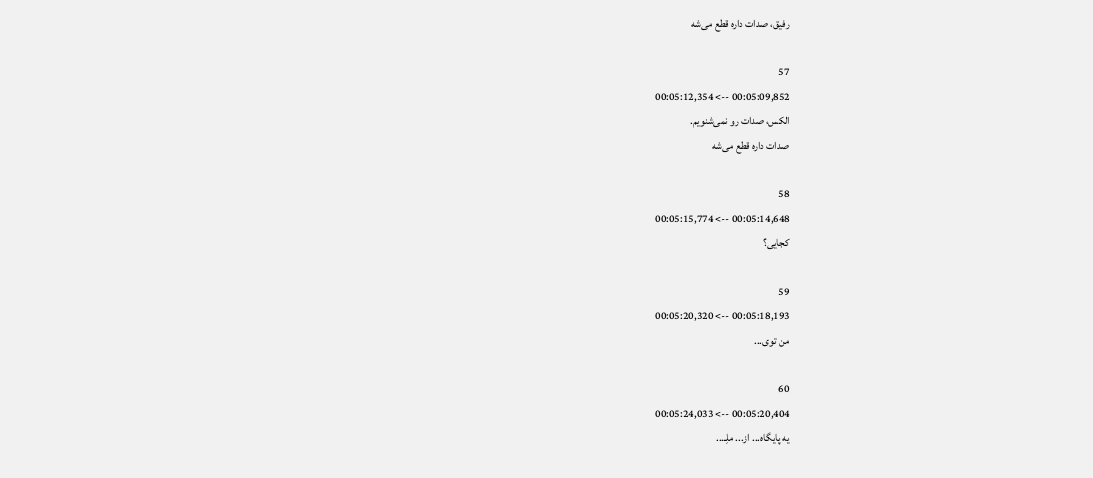رفیق، صدات داره قطع می‌شه

57
00:05:09,852 --> 00:05:12,354
الکس، صدات رو نمی‌شنویم.
صدات داره قطع می‌شه

58
00:05:14,648 --> 00:05:15,774
کجایی؟

59
00:05:18,193 --> 00:05:20,320
من توی...

60
00:05:20,404 --> 00:05:24,033
یه پایگاه... از... ملِـ...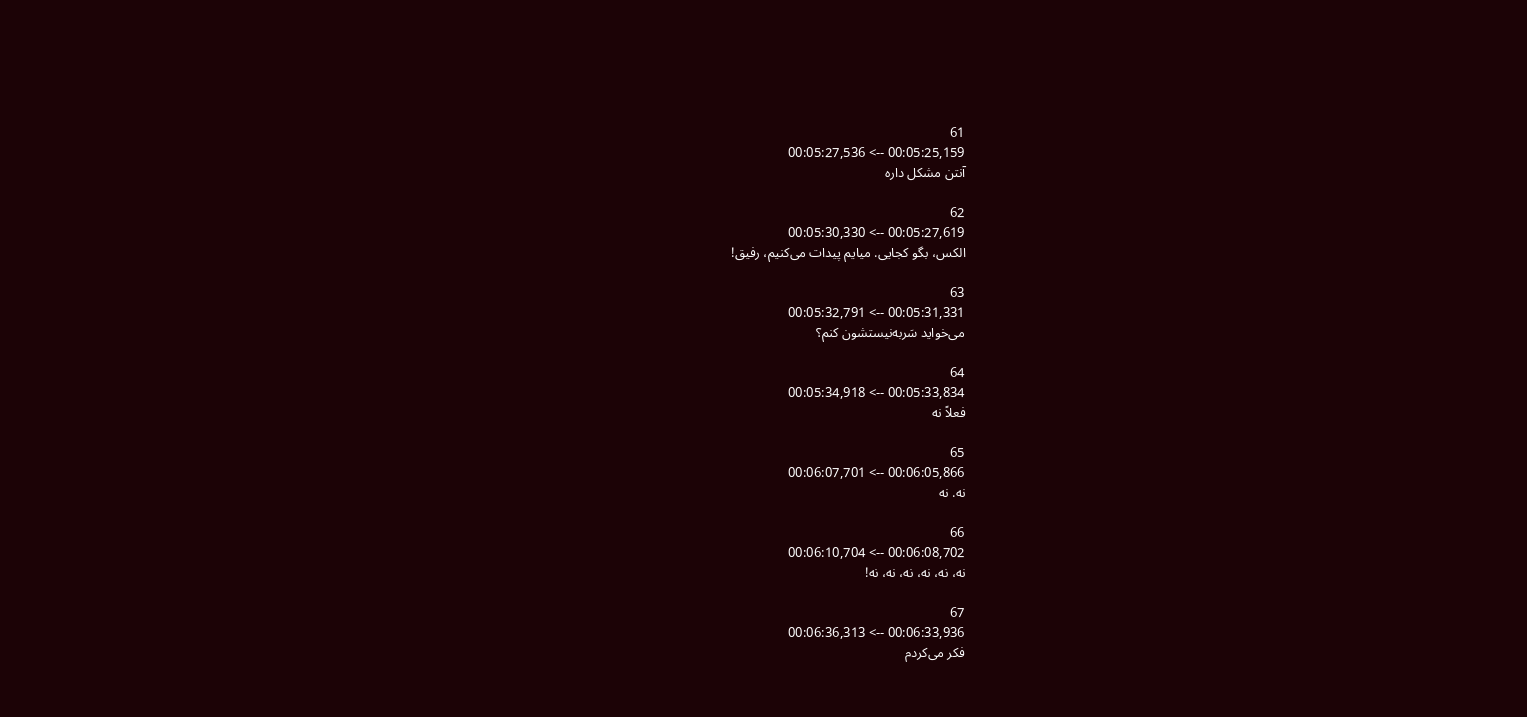61
00:05:25,159 --> 00:05:27,536
آنتن مشکل داره

62
00:05:27,619 --> 00:05:30,330
الکس، بگو کجایی. میایم پیدات می‌کنیم، رفیق!

63
00:05:31,331 --> 00:05:32,791
می‌خواید سَربه‌نیستشون کنم؟

64
00:05:33,834 --> 00:05:34,918
فعلاً نه

65
00:06:05,866 --> 00:06:07,701
نه. نه

66
00:06:08,702 --> 00:06:10,704
نه، نه، نه، نه، نه، نه!

67
00:06:33,936 --> 00:06:36,313
فکر می‌کردم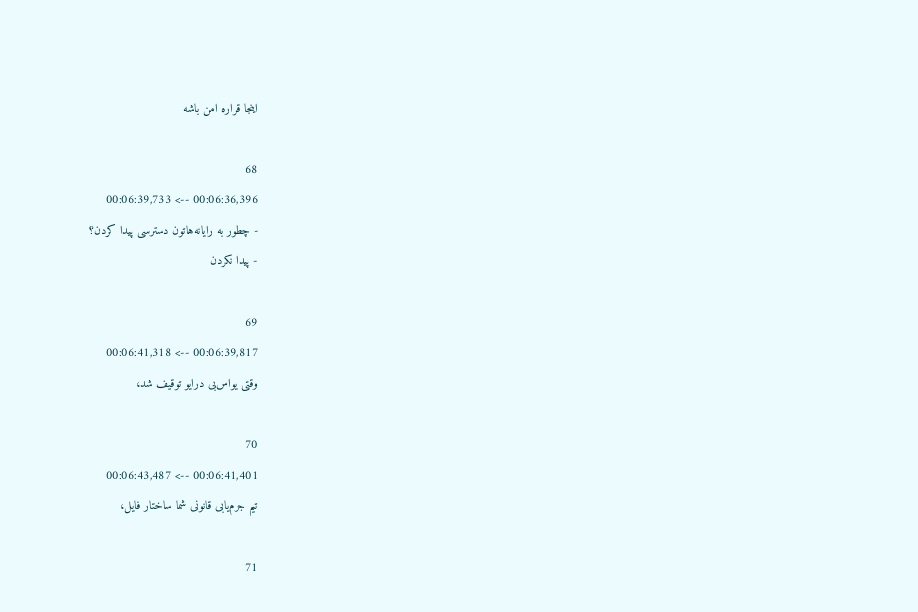اینجا قراره امن باشه

68
00:06:36,396 --> 00:06:39,733
- چطور به رایانه‌هاتون دسترسی پیدا کردن؟
- پیدا نکردن

69
00:06:39,817 --> 00:06:41,318
وقتی یواس‌بی درایو توقیف شد،

70
00:06:41,401 --> 00:06:43,487
تیم جرم‌یابی قانونی شما ساختار فایل،

71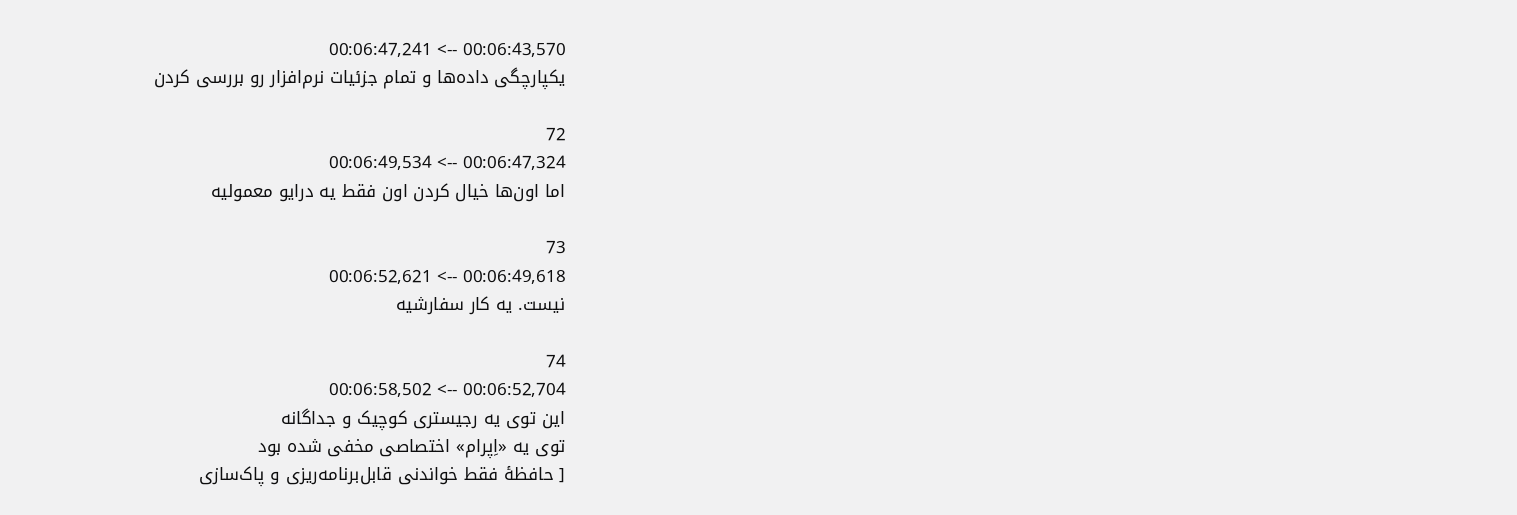00:06:43,570 --> 00:06:47,241
یکپارچگی داده‌ها و تمام جزئیات نرم‌افزار رو بررسی کردن

72
00:06:47,324 --> 00:06:49,534
اما اون‌ها خیال کردن اون فقط یه درایو معمولیه

73
00:06:49,618 --> 00:06:52,621
نیست. یه کار سفارشیه

74
00:06:52,704 --> 00:06:58,502
این توی یه رجیستری کوچیک و جداگانه
توی یه «اِپرام» اختصاصی مخفی شده بود
[ حافظۀ فقط خواندنی قابل‌برنامه‌ریزی و پاک‌سازی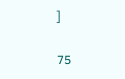]

75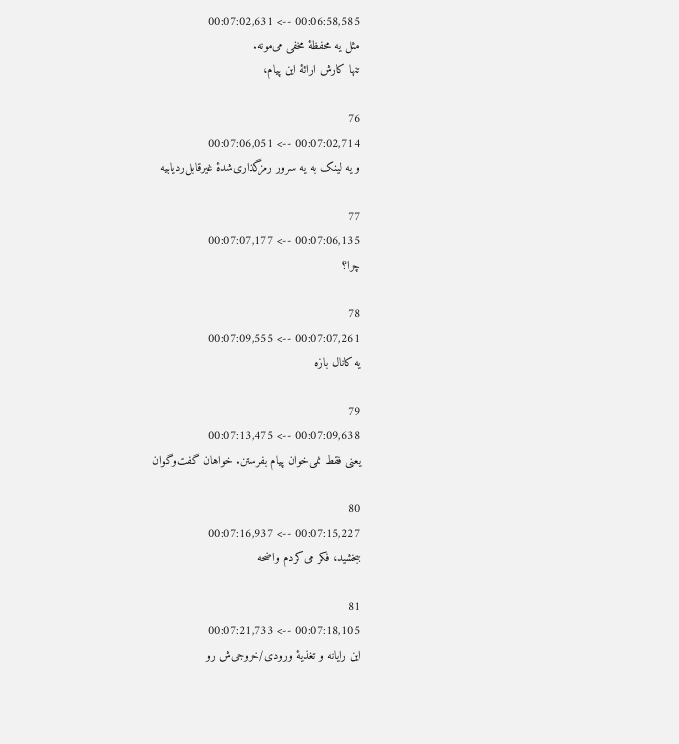00:06:58,585 --> 00:07:02,631
مثل یه محفظۀ مخفی می‌مونه.
تنها کارش ارائۀ این پیام،

76
00:07:02,714 --> 00:07:06,051
و یه لینک به یه سرور رمزگذاری‌شدۀ غیرقابل‌ردیابیه

77
00:07:06,135 --> 00:07:07,177
چرا؟

78
00:07:07,261 --> 00:07:09,555
یه کانال بازه

79
00:07:09,638 --> 00:07:13,475
یعنی فقط نمی‌خوان پیام بفرستن. خواهان گفت‌وگوان

80
00:07:15,227 --> 00:07:16,937
ببخشید، فکر می‌کردم واضحه

81
00:07:18,105 --> 00:07:21,733
این رایانه و تغذیۀ ورودی/خروجی‌ش رو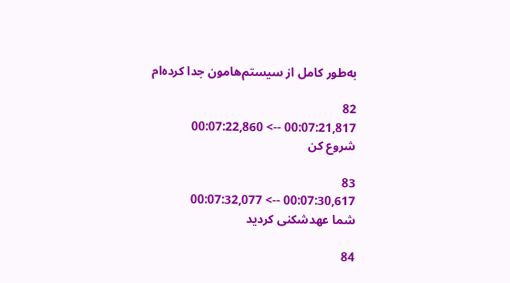به‌طور کامل از سیستم‌هامون جدا کرده‌ام

82
00:07:21,817 --> 00:07:22,860
شروع کن

83
00:07:30,617 --> 00:07:32,077
شما عهدشکنی کردید

84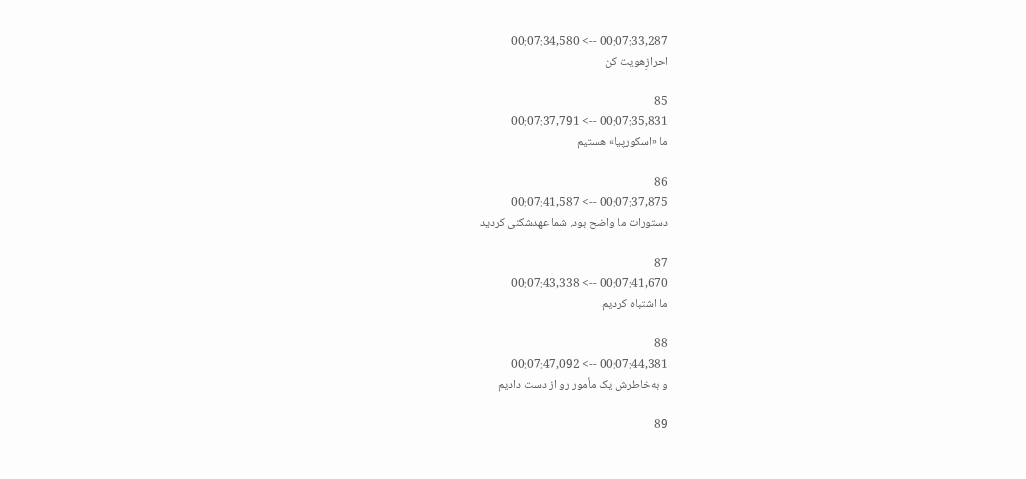00:07:33,287 --> 00:07:34,580
احرازِهویت کن

85
00:07:35,831 --> 00:07:37,791
ما «اسکورپیا» هستیم

86
00:07:37,875 --> 00:07:41,587
دستورات ما واضح بود. شما عهدشکنی کردید

87
00:07:41,670 --> 00:07:43,338
ما اشتباه کردیم

88
00:07:44,381 --> 00:07:47,092
و به‌خاطرش یک مأمور رو از دست دادیم

89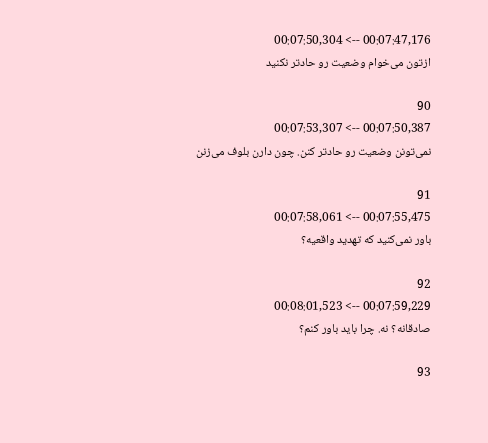00:07:47,176 --> 00:07:50,304
ازتون می‌خوام وضعیت رو حادتر نکنید

90
00:07:50,387 --> 00:07:53,307
نمی‌تونن وضعیت رو حادتر کنن. چون دارن بلوف می‌زنن

91
00:07:55,475 --> 00:07:58,061
باور نمی‌کنید که تهدید واقعیه؟

92
00:07:59,229 --> 00:08:01,523
صادقانه؟ نه. چرا باید باور کنم؟

93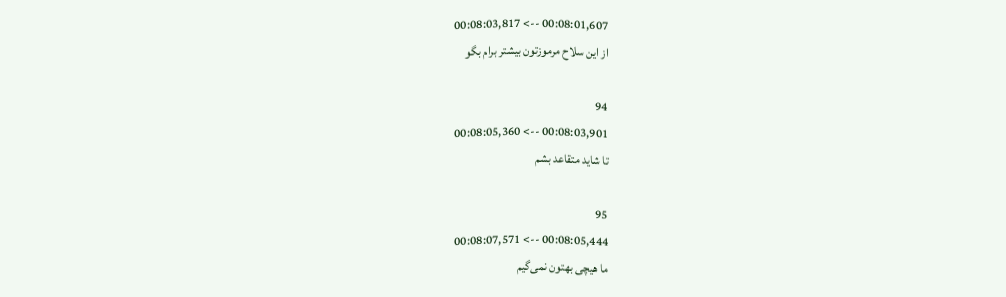00:08:01,607 --> 00:08:03,817
از این سلاح مرموزتون بیشتر برام بگو

94
00:08:03,901 --> 00:08:05,360
تا شاید متقاعد بشم

95
00:08:05,444 --> 00:08:07,571
ما هیچی بهتون نمی‌گیم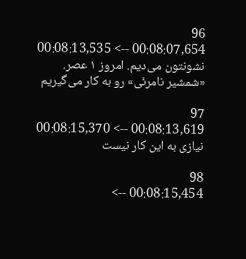96
00:08:07,654 --> 00:08:13,535
نشونتون می‌دیم. امروز ۱ عصر.
«شمشیر نامرئی» رو به کار می‌گیریم

97
00:08:13,619 --> 00:08:15,370
نیازی به این کار نیست

98
00:08:15,454 -->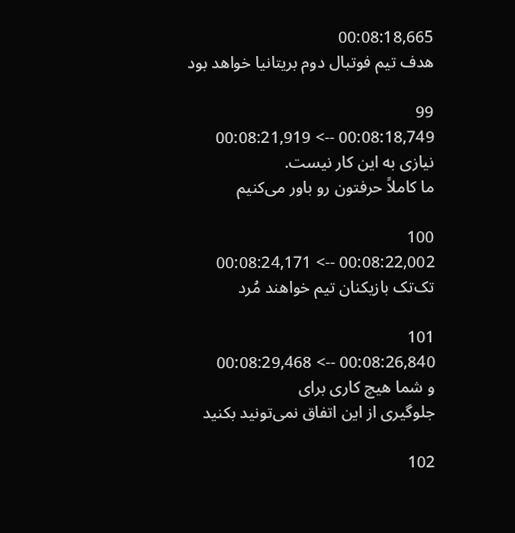00:08:18,665
هدف تیم فوتبال دوم بریتانیا خواهد بود

99
00:08:18,749 --> 00:08:21,919
نیازی به این کار نیست.
ما کاملاً حرفتون رو باور می‌کنیم

100
00:08:22,002 --> 00:08:24,171
تک‌تک بازیکنان تیم خواهند مُرد

101
00:08:26,840 --> 00:08:29,468
و شما هیچ کاری برای
جلوگیری از این اتفاق نمی‌تونید بکنید

102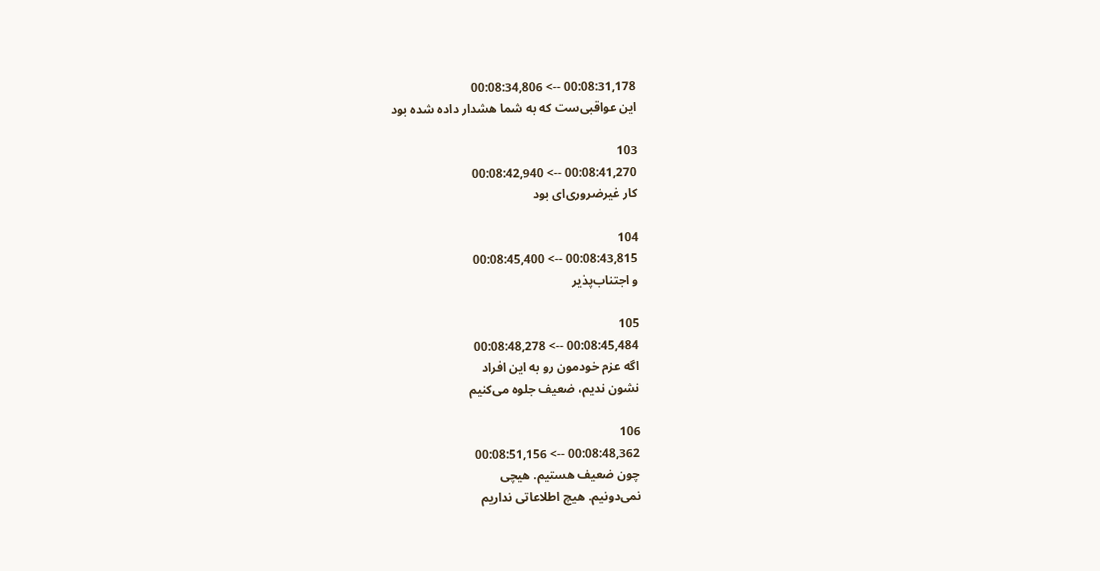00:08:31,178 --> 00:08:34,806
این عواقبی‌ست که به شما هشدار داده شده بود

103
00:08:41,270 --> 00:08:42,940
کار غیرضروری‌ای بود

104
00:08:43,815 --> 00:08:45,400
و اجتناب‌پذیر

105
00:08:45,484 --> 00:08:48,278
اگه عزم خودمون رو به این افراد
نشون ندیم، ضعیف جلوه می‌کنیم

106
00:08:48,362 --> 00:08:51,156
چون ضعیف هستیم. هیچی
نمی‌دونیم. هیچ اطلاعاتی نداریم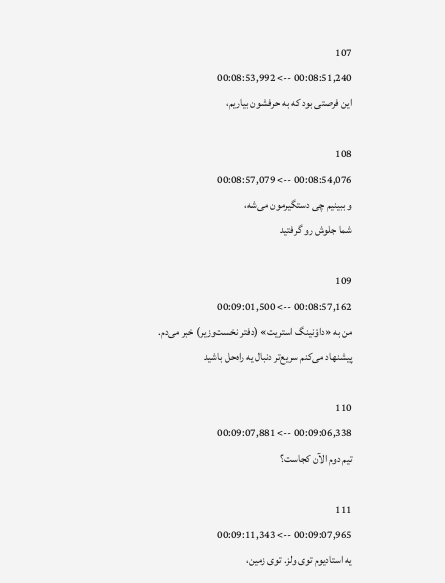107
00:08:51,240 --> 00:08:53,992
این فرصتی بود که به حرفشون بیاریم،

108
00:08:54,076 --> 00:08:57,079
و ببینیم چی دستگیرمون می‌شه،
شما جلوش رو گرفتید

109
00:08:57,162 --> 00:09:01,500
من به «داوْنینگ استریت» (دفتر نخست‌وزیر) خبر می‌دم.
پیشنهاد می‌کنم سریع‌تر دنبال یه راه‌حل باشید

110
00:09:06,338 --> 00:09:07,881
تیم دوم الآن کجاست؟

111
00:09:07,965 --> 00:09:11,343
یه استادیوم توی ولز. توی زمین،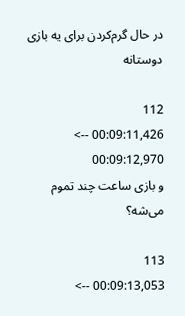در حال گرم‌کردن برای یه بازی دوستانه

112
00:09:11,426 --> 00:09:12,970
و بازی ساعت چند تموم می‌شه؟

113
00:09:13,053 -->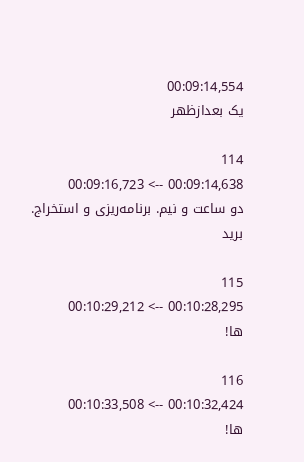00:09:14,554
یک بعدازظهر

114
00:09:14,638 --> 00:09:16,723
دو ساعت و نیم. برنامه‌ریزی و استخراج. برید

115
00:10:28,295 --> 00:10:29,212
ها!

116
00:10:32,424 --> 00:10:33,508
ها!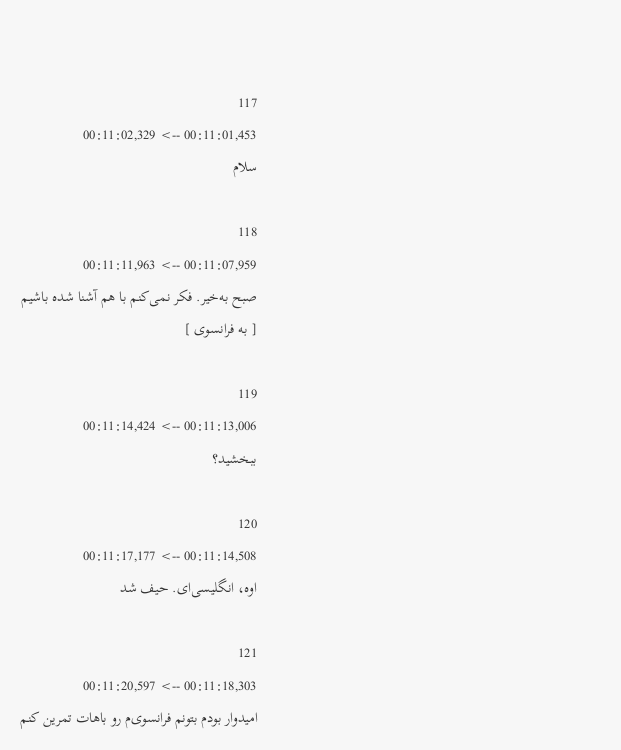117
00:11:01,453 --> 00:11:02,329
سلام

118
00:11:07,959 --> 00:11:11,963
صبح به‌خیر. فکر نمی‌کنم با هم آشنا شده باشیم
[ به فرانسوی ]

119
00:11:13,006 --> 00:11:14,424
ببخشید؟

120
00:11:14,508 --> 00:11:17,177
اوه، انگلیسی‌ای. حیف شد

121
00:11:18,303 --> 00:11:20,597
امیدوار بودم بتونم فرانسوی‌م رو باهات تمرین کنم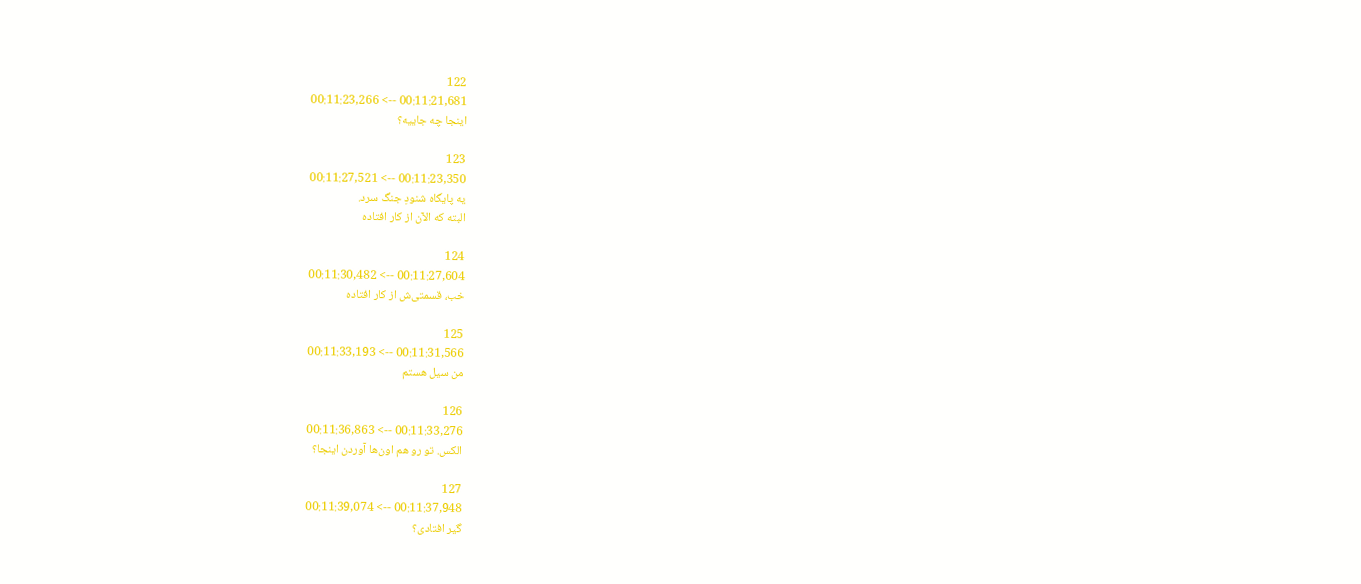122
00:11:21,681 --> 00:11:23,266
اینجا چه جاییه؟

123
00:11:23,350 --> 00:11:27,521
یه پایگاه شنودِ جنگ سرد.
البته که الآن از کار افتاده

124
00:11:27,604 --> 00:11:30,482
خب، قسمتی‌ش از کار افتاده

125
00:11:31,566 --> 00:11:33,193
من سیل هستم

126
00:11:33,276 --> 00:11:36,863
الکس. تو رو هم اون‌ها آوردن اینجا؟

127
00:11:37,948 --> 00:11:39,074
گیر افتادی؟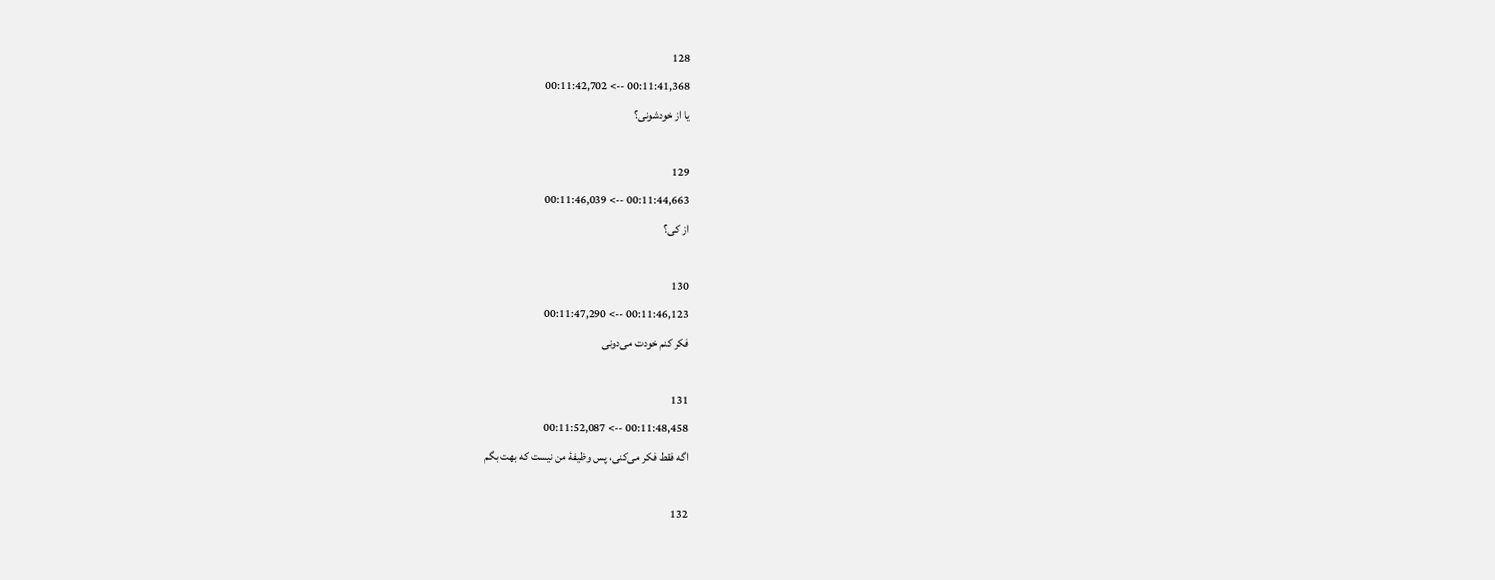128
00:11:41,368 --> 00:11:42,702
یا از خودشونی؟

129
00:11:44,663 --> 00:11:46,039
از کی؟

130
00:11:46,123 --> 00:11:47,290
فکر کنم خودت می‌دونی

131
00:11:48,458 --> 00:11:52,087
اگه فقط فکر می‌کنی، پس وظیفۀ من نیست که بهت بگم

132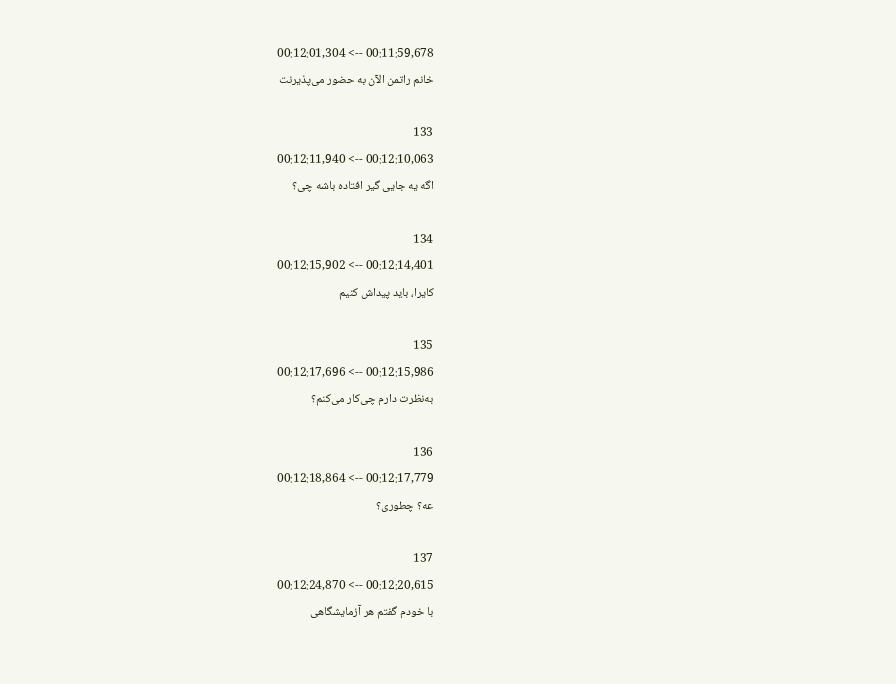00:11:59,678 --> 00:12:01,304
خانم راتمن الآن به حضور می‌پذیرنت

133
00:12:10,063 --> 00:12:11,940
اگه یه جایی گیر افتاده باشه چی؟

134
00:12:14,401 --> 00:12:15,902
کایرا، باید پیداش کنیم

135
00:12:15,986 --> 00:12:17,696
به‌نظرت دارم چی‌کار می‌کنم؟

136
00:12:17,779 --> 00:12:18,864
عه؟ چطوری؟

137
00:12:20,615 --> 00:12:24,870
با خودم گفتم هر آزمایشگاهی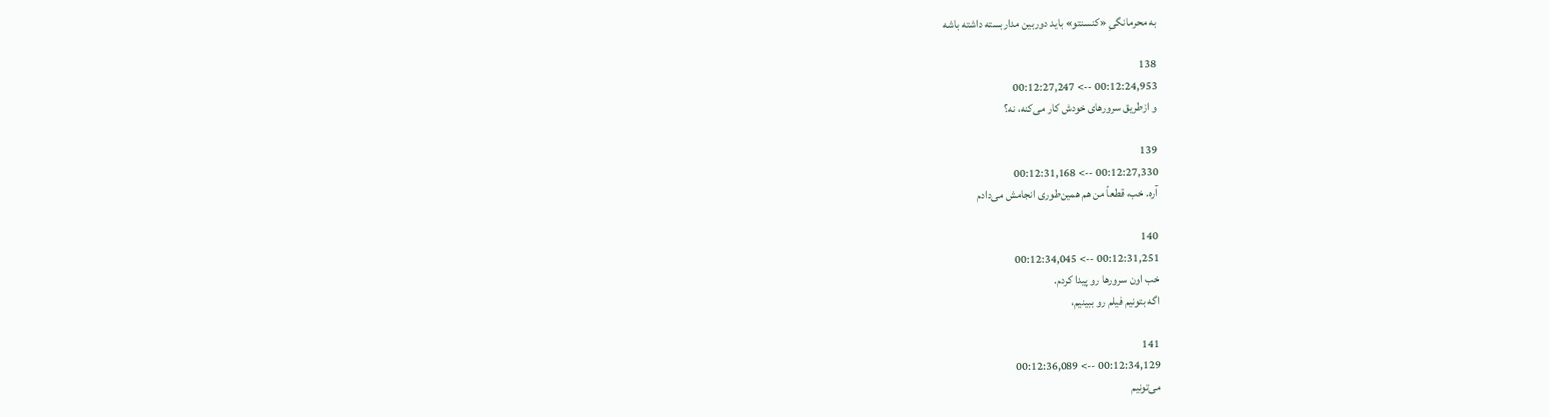به محرمانگیِ «کنسنتو» باید دوربین مداربسته داشته باشه

138
00:12:24,953 --> 00:12:27,247
و ازطریق سرورهای خودش کار می‌کنه، نه؟

139
00:12:27,330 --> 00:12:31,168
آره. خب، قطعاً من هم همین‌طوری انجامش می‌دادم

140
00:12:31,251 --> 00:12:34,045
خب اون سرورها رو پیدا کردم.
اگه بتونیم فیلم رو ببینیم،

141
00:12:34,129 --> 00:12:36,089
می‌تونیم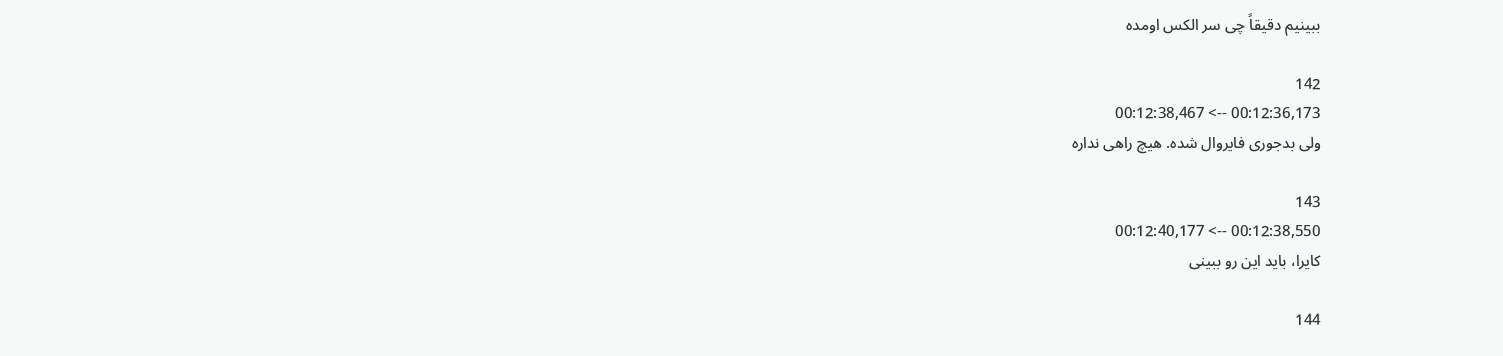ببینیم دقیقاً چی سر الکس اومده

142
00:12:36,173 --> 00:12:38,467
ولی بدجوری فایروال شده. هیچ راهی نداره

143
00:12:38,550 --> 00:12:40,177
کایرا، باید این رو ببینی

144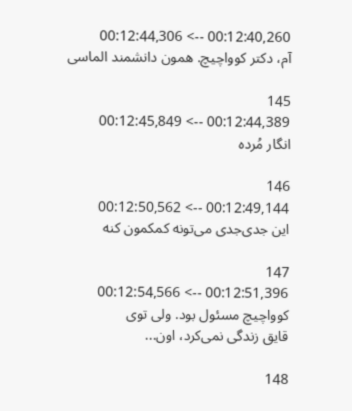00:12:40,260 --> 00:12:44,306
آم، دکتر کوواچیچ. همون دانشمند الماسی

145
00:12:44,389 --> 00:12:45,849
انگار مُرده

146
00:12:49,144 --> 00:12:50,562
این جدی‌جدی می‌تونه کمکمون کنه

147
00:12:51,396 --> 00:12:54,566
کوواچیچ مسئول بود. ولی توی
قایق زندگی نمی‌کرد، اون...

148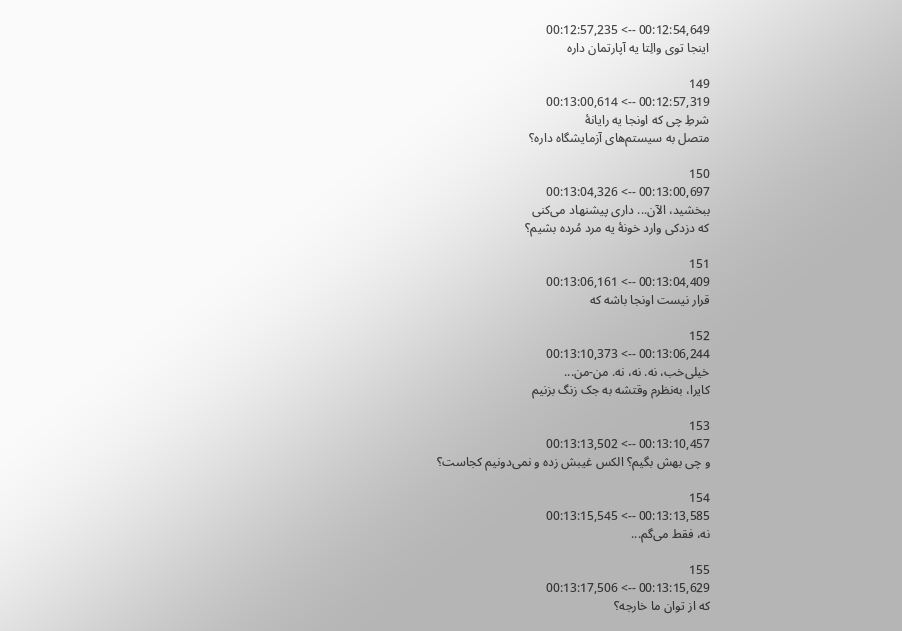00:12:54,649 --> 00:12:57,235
اینجا توی والِتا یه آپارتمان داره

149
00:12:57,319 --> 00:13:00,614
شرطِ چی که اونجا یه رایانۀ
متصل به سیستم‌های آزمایشگاه داره؟

150
00:13:00,697 --> 00:13:04,326
ببخشید، الآن... داری پیشنهاد می‌کنی
که دزدکی وارد خونۀ یه مرد مُرده بشیم؟

151
00:13:04,409 --> 00:13:06,161
قرار نیست اونجا باشه که

152
00:13:06,244 --> 00:13:10,373
خیلی‌خب، نه. نه، نه. من-من...
کایرا، به‌نظرم وقتشه به جک زنگ بزنیم

153
00:13:10,457 --> 00:13:13,502
و چی بهش بگیم؟ الکس غیبش زده و نمی‌دونیم کجاست؟

154
00:13:13,585 --> 00:13:15,545
نه، فقط می‌گم...

155
00:13:15,629 --> 00:13:17,506
که از توان ما خارجه؟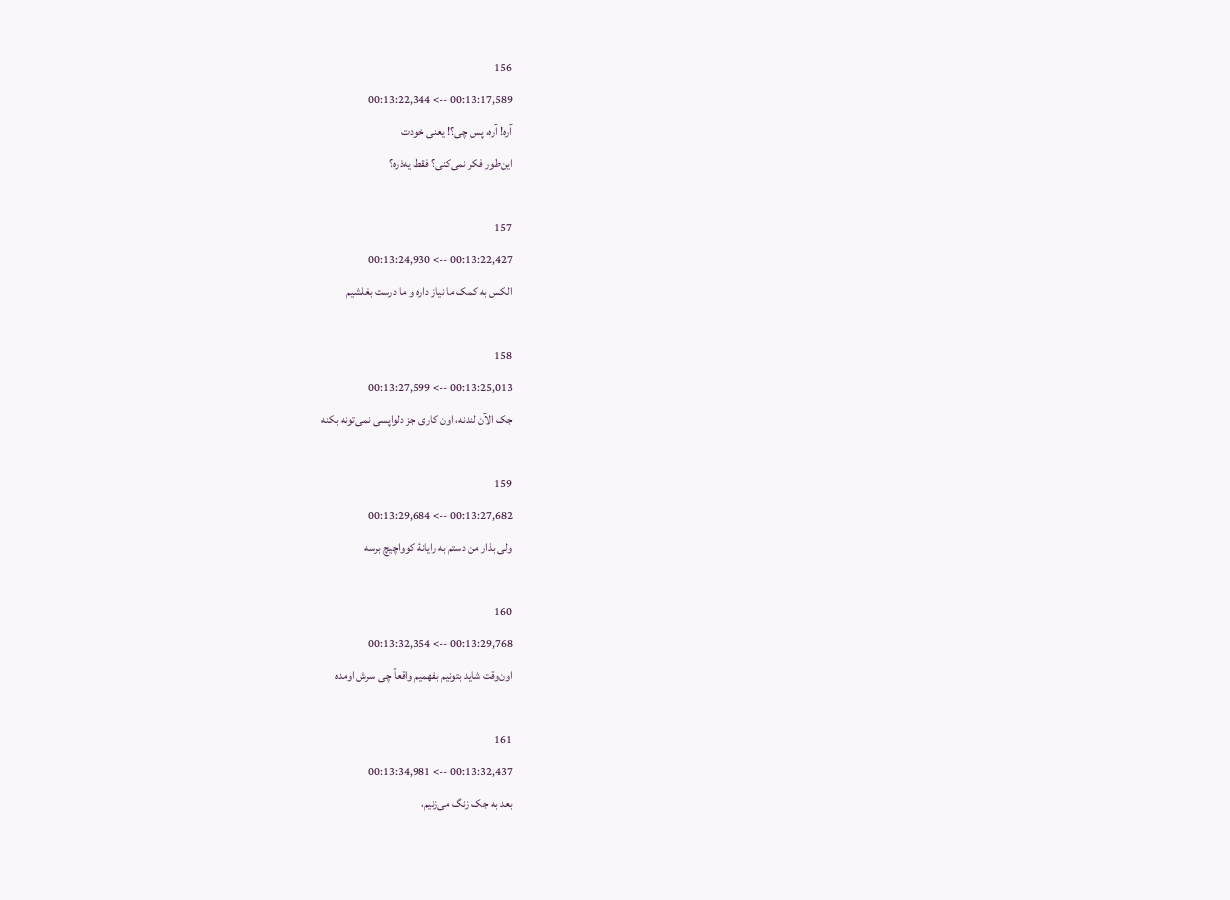156
00:13:17,589 --> 00:13:22,344
آره! آره، پس چی؟! یعنی خودت
این‌طور فکر نمی‌کنی؟ فقط یه‌ذره؟

157
00:13:22,427 --> 00:13:24,930
الکس به کمک ما نیاز داره و ما درست بغلشیم

158
00:13:25,013 --> 00:13:27,599
جک الآن لندنه، اون کاری جز دلواپسی نمی‌تونه بکنه

159
00:13:27,682 --> 00:13:29,684
ولی بذار من دستم به رایانۀ کوواچیچ برسه

160
00:13:29,768 --> 00:13:32,354
اون‌وقت شاید بتونیم بفهمیم واقعاً چی سرش اومده

161
00:13:32,437 --> 00:13:34,981
بعد به جک زنگ می‌زنیم،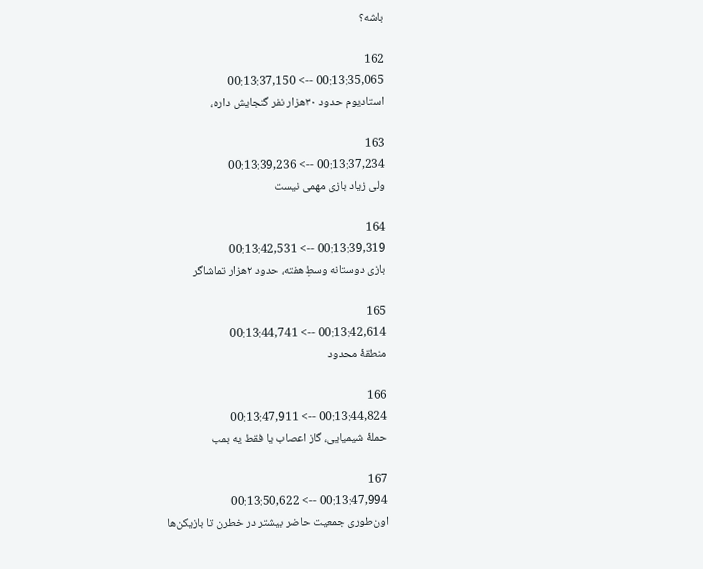باشه؟

162
00:13:35,065 --> 00:13:37,150
استادیوم حدود ۳۰هزار نفر گنجایش داره،

163
00:13:37,234 --> 00:13:39,236
ولی زیاد بازی مهمی نیست

164
00:13:39,319 --> 00:13:42,531
بازی دوستانه وسطِ‌هفته، حدود ۲هزار تماشاگر

165
00:13:42,614 --> 00:13:44,741
منطقۀ محدود

166
00:13:44,824 --> 00:13:47,911
حملۀ شیمیایی، گاز اعصاب یا فقط یه بمب

167
00:13:47,994 --> 00:13:50,622
اون‌طوری جمعیت حاضر بیشتر در خطرن تا بازیکن‌ها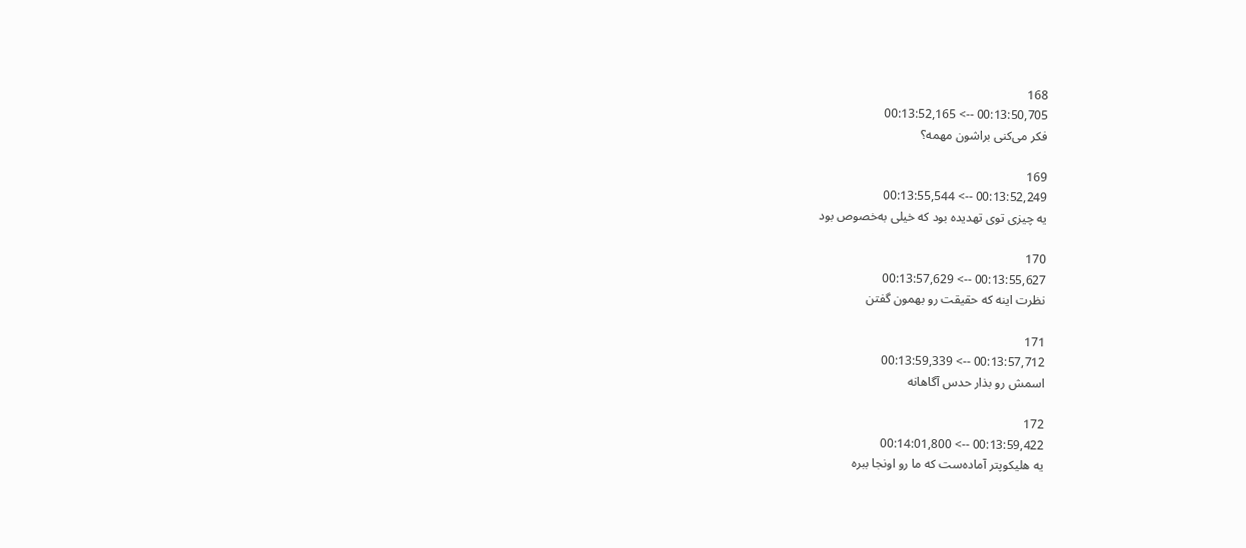168
00:13:50,705 --> 00:13:52,165
فکر می‌کنی براشون مهمه؟

169
00:13:52,249 --> 00:13:55,544
یه چیزی توی تهدیده بود که خیلی به‌خصوص بود

170
00:13:55,627 --> 00:13:57,629
نظرت اینه که حقیقت رو بهمون گفتن

171
00:13:57,712 --> 00:13:59,339
اسمش رو بذار حدس آگاهانه

172
00:13:59,422 --> 00:14:01,800
یه هلیکوپتر آماده‌ست که ما رو اونجا ببره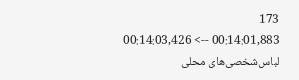173
00:14:01,883 --> 00:14:03,426
لباس‌شخصی‌های محلی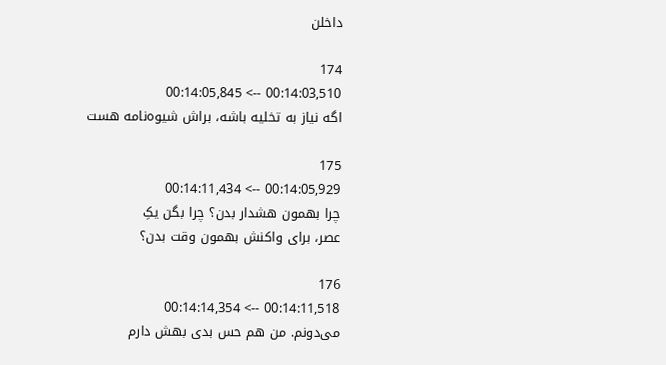داخلن

174
00:14:03,510 --> 00:14:05,845
اگه نیاز به تخلیه باشه، براش شیوه‌نامه هست

175
00:14:05,929 --> 00:14:11,434
چرا بهمون هشدار بدن؟ چرا بگن یکِ
عصر، برای واکنش بهمون وقت بدن؟

176
00:14:11,518 --> 00:14:14,354
می‌دونم. من هم حس بدی بهش دارم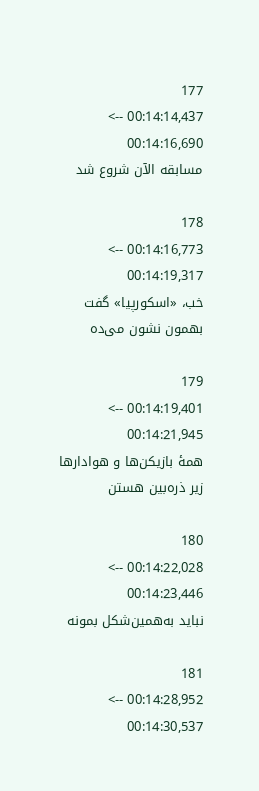177
00:14:14,437 --> 00:14:16,690
مسابقه الآن شروع شد

178
00:14:16,773 --> 00:14:19,317
خب، «اسکورپیا» گفت بهمون نشون می‌ده

179
00:14:19,401 --> 00:14:21,945
همۀ بازیکن‌ها و هوادارها زیر ذره‌بین هستن

180
00:14:22,028 --> 00:14:23,446
نباید به‌همین‌شکل بمونه

181
00:14:28,952 --> 00:14:30,537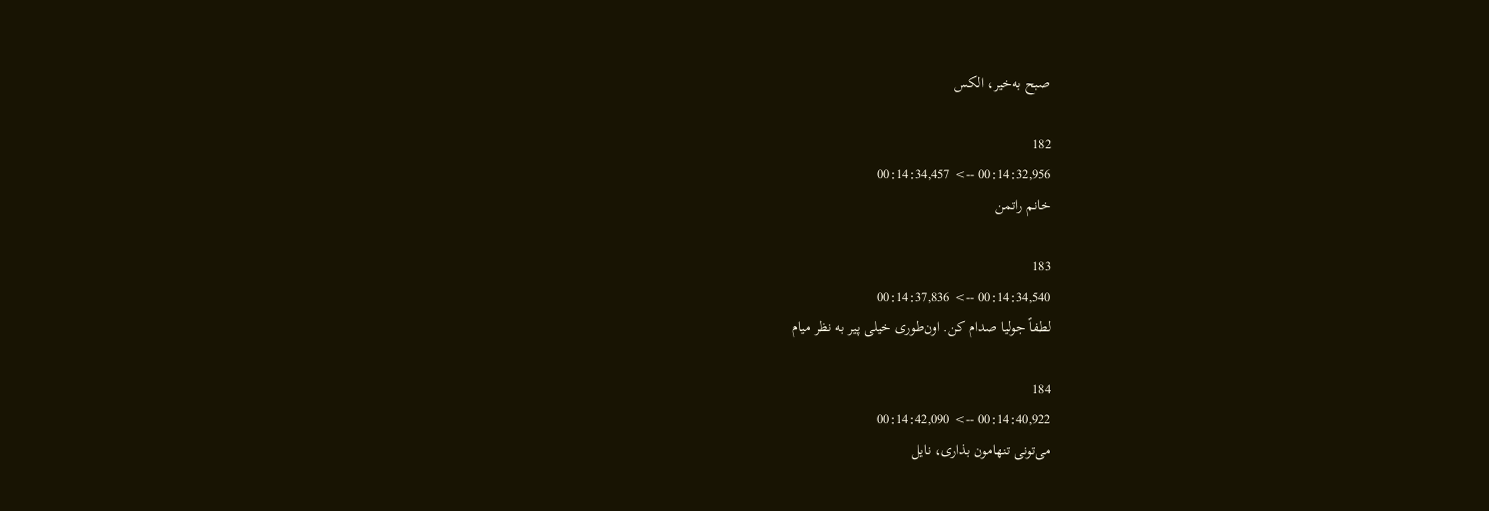صبح به‌خیر، الکس

182
00:14:32,956 --> 00:14:34,457
خانم راتمن

183
00:14:34,540 --> 00:14:37,836
لطفاً جولیا صدام کن. اون‌طوری خیلی پیر به نظر میام

184
00:14:40,922 --> 00:14:42,090
می‌تونی تنهامون بذاری، نایل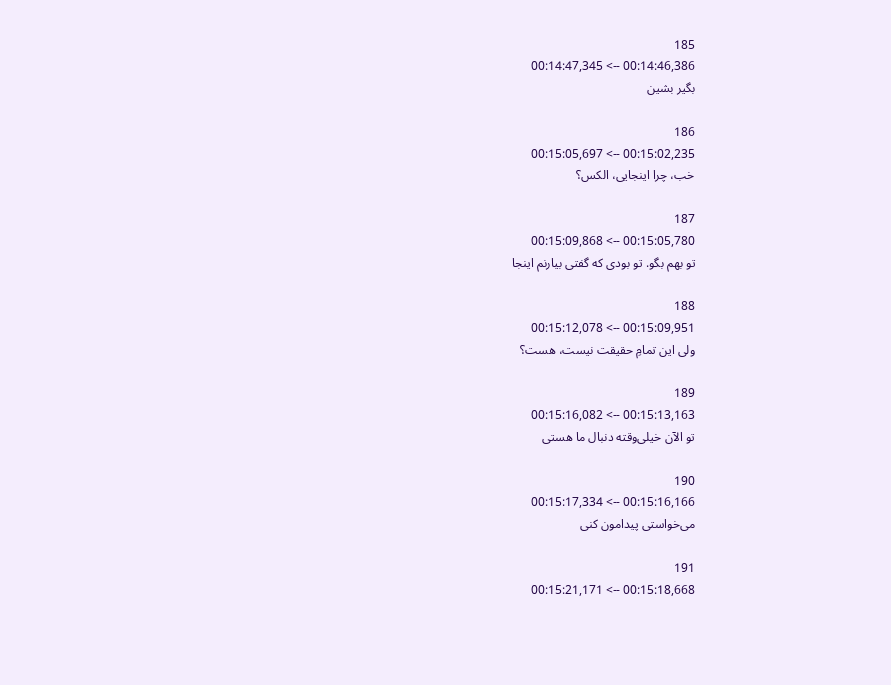185
00:14:46,386 --> 00:14:47,345
بگیر بشین

186
00:15:02,235 --> 00:15:05,697
خب، چرا اینجایی، الکس؟

187
00:15:05,780 --> 00:15:09,868
تو بهم بگو. تو بودی که گفتی بیارنم اینجا

188
00:15:09,951 --> 00:15:12,078
ولی این تمامِ حقیقت نیست، هست؟

189
00:15:13,163 --> 00:15:16,082
تو الآن خیلی‌وقته دنبال ما هستی

190
00:15:16,166 --> 00:15:17,334
می‌خواستی پیدامون کنی

191
00:15:18,668 --> 00:15:21,171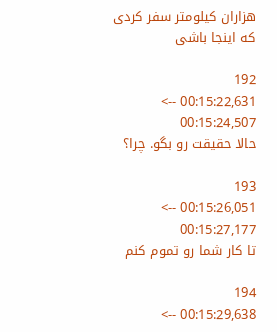هزاران کیلومتر سفر کردی که اینجا باشی

192
00:15:22,631 --> 00:15:24,507
حالا حقیقت رو بگو. چرا؟

193
00:15:26,051 --> 00:15:27,177
تا کار شما رو تموم کنم

194
00:15:29,638 -->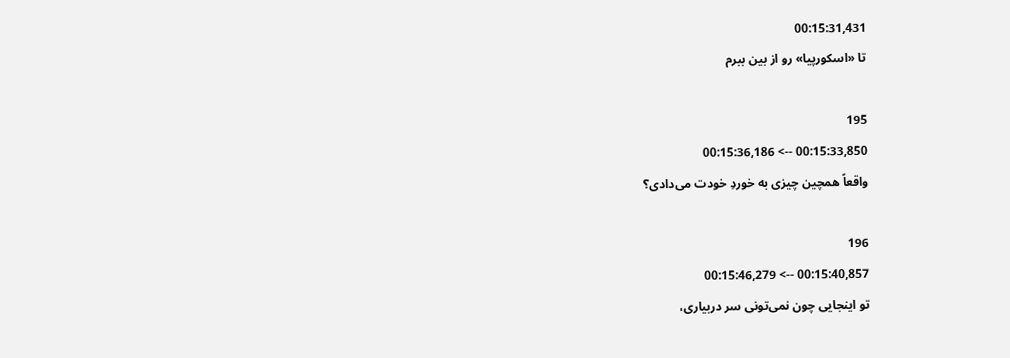00:15:31,431
تا «اسکورپیا» رو از بین ببرم

195
00:15:33,850 --> 00:15:36,186
واقعاً همچین چیزی به خوردِ خودت می‌دادی؟

196
00:15:40,857 --> 00:15:46,279
تو اینجایی چون نمی‌تونی سر دربیاری،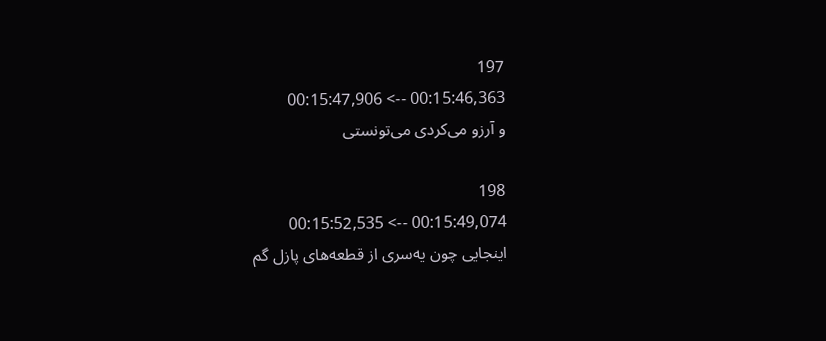197
00:15:46,363 --> 00:15:47,906
و آرزو می‌کردی می‌تونستی

198
00:15:49,074 --> 00:15:52,535
اینجایی چون یه‌سری از قطعه‌های پازل گم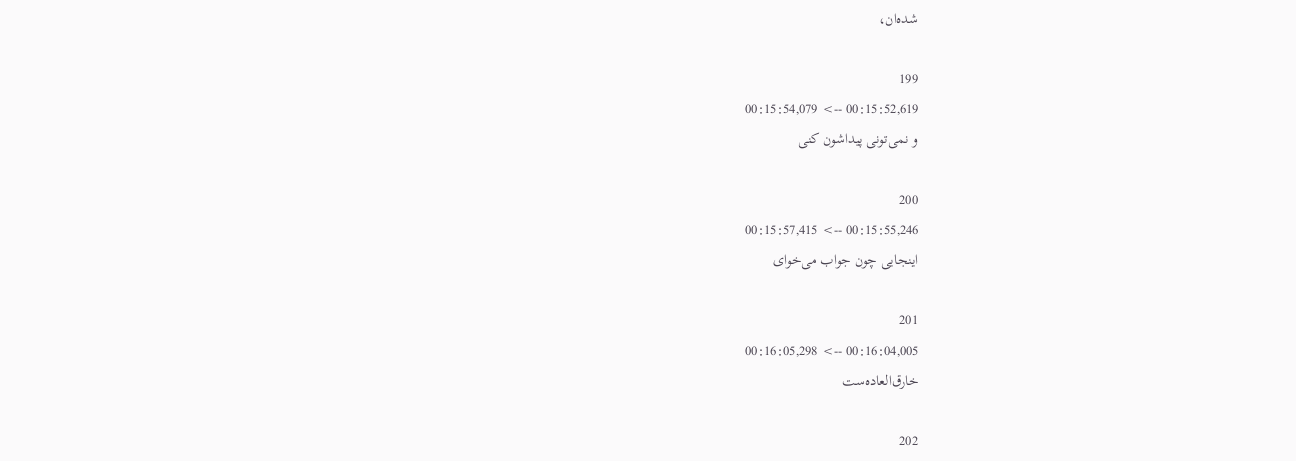شده‌ان،

199
00:15:52,619 --> 00:15:54,079
و نمی‌تونی پیداشون کنی

200
00:15:55,246 --> 00:15:57,415
اینجایی چون جواب می‌خوای

201
00:16:04,005 --> 00:16:05,298
خارق‌العاده‌ست

202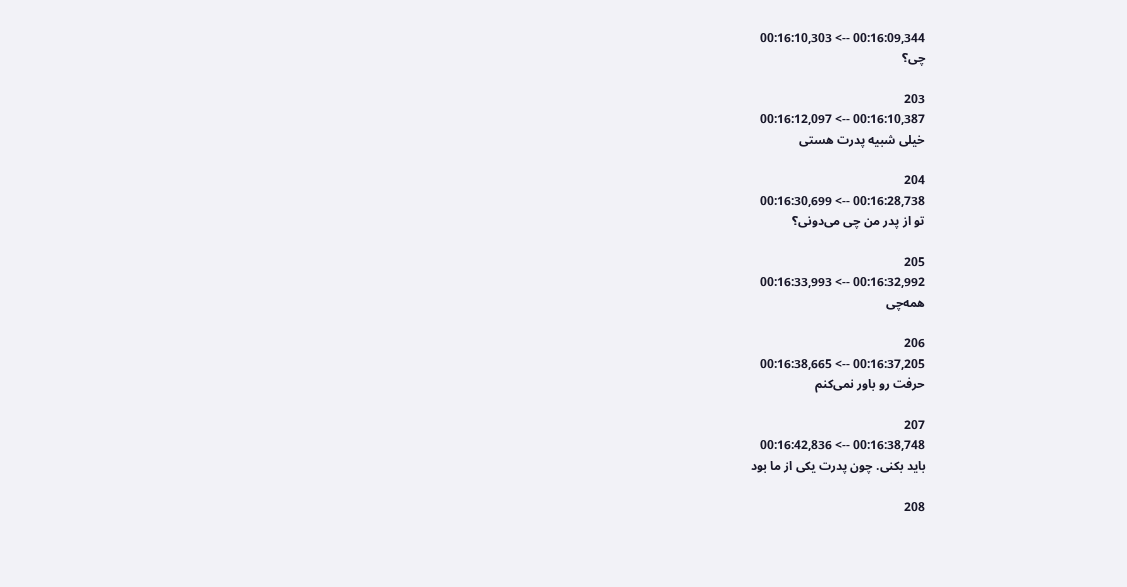00:16:09,344 --> 00:16:10,303
چی؟

203
00:16:10,387 --> 00:16:12,097
خیلی شبیه پدرت هستی

204
00:16:28,738 --> 00:16:30,699
تو از پدر من چی می‌دونی؟

205
00:16:32,992 --> 00:16:33,993
همه‌چی

206
00:16:37,205 --> 00:16:38,665
حرفت رو باور نمی‌کنم

207
00:16:38,748 --> 00:16:42,836
باید بکنی. چون پدرت یکی از ما بود

208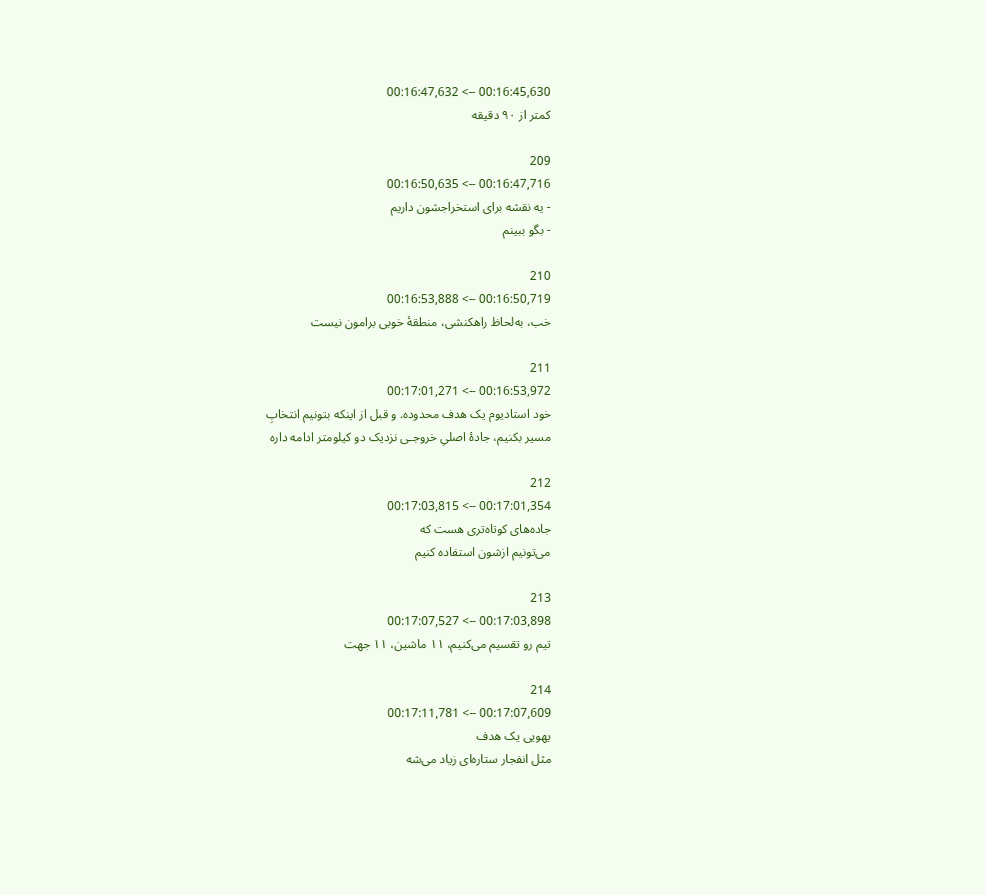00:16:45,630 --> 00:16:47,632
کمتر از ۹۰ دقیقه

209
00:16:47,716 --> 00:16:50,635
- یه نقشه برای استخراجشون داریم
- بگو ببینم

210
00:16:50,719 --> 00:16:53,888
خب، به‌لحاظ راهکنشی، منطقۀ خوبی برامون نیست

211
00:16:53,972 --> 00:17:01,271
خود استادیوم یک هدف محدوده. و قبل از اینکه بتونیم انتخابِ
مسیر بکنیم، جادۀ اصلیِ خروجـی نزدیک دو کیلومتر ادامه داره

212
00:17:01,354 --> 00:17:03,815
جاده‌های کوتاه‌تری هست که
می‌تونیم ازشون استفاده کنیم

213
00:17:03,898 --> 00:17:07,527
تیم رو تقسیم می‌کنیم، ۱۱ ماشین، ۱۱ جهت

214
00:17:07,609 --> 00:17:11,781
یهویی یک هدف
مثل انفجار ستاره‌ای زیاد می‌شه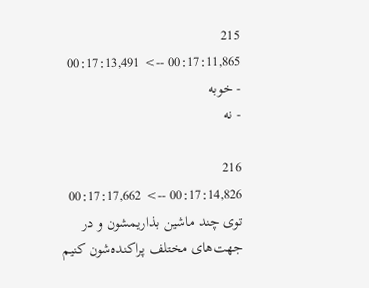215
00:17:11,865 --> 00:17:13,491
- خوبه
- نه

216
00:17:14,826 --> 00:17:17,662
توی چند ماشین بذاریمشون و در
جهت‌های مختلف پراکنده‌شون کنیم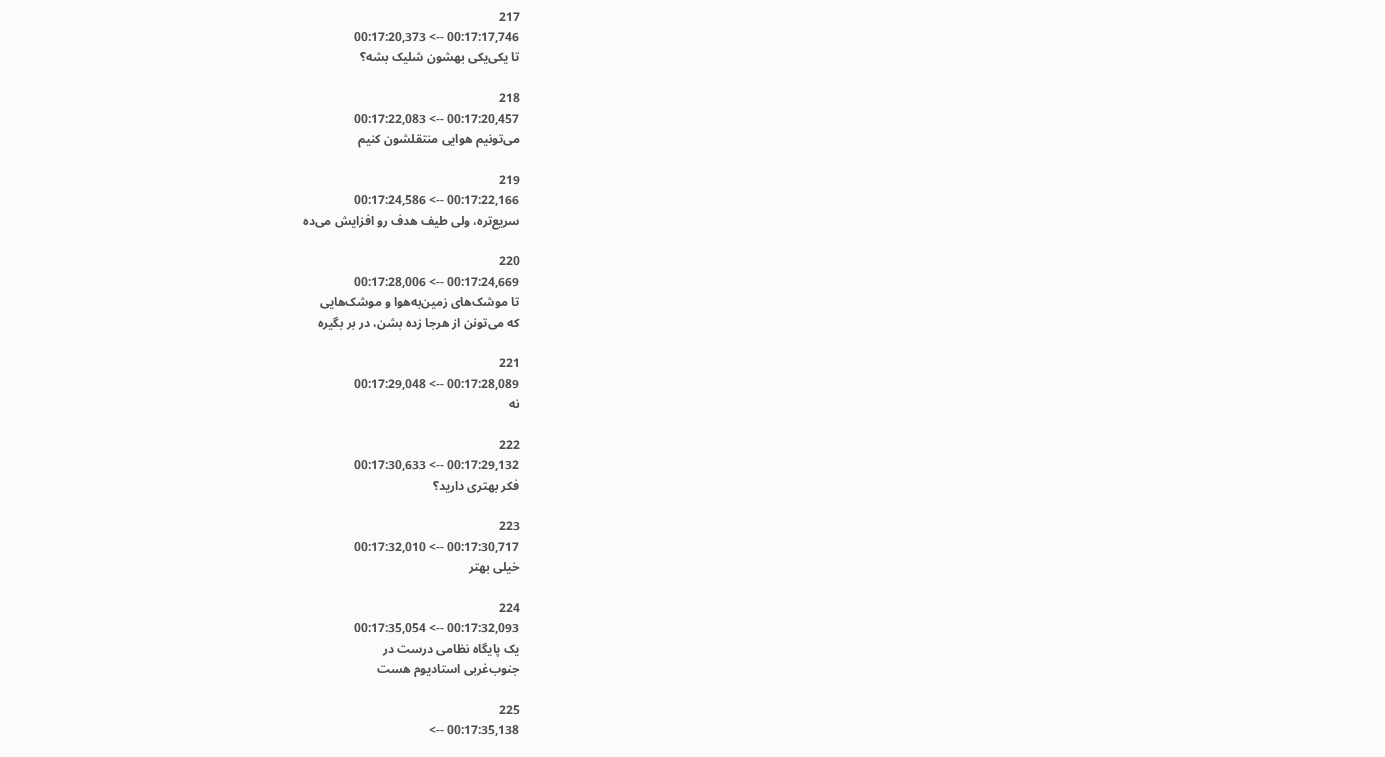217
00:17:17,746 --> 00:17:20,373
تا یکی‌یکی بهشون شلیک بشه؟

218
00:17:20,457 --> 00:17:22,083
می‌تونیم هوایی منتقلشون کنیم

219
00:17:22,166 --> 00:17:24,586
سریع‌تره، ولی طیف هدف رو افزایش می‌ده

220
00:17:24,669 --> 00:17:28,006
تا موشک‌های زمین‌به‌هوا و موشک‌هایی
که می‌تونن از هرجا زده بشن، در بر بگیره

221
00:17:28,089 --> 00:17:29,048
نه

222
00:17:29,132 --> 00:17:30,633
فکر بهتری دارید؟

223
00:17:30,717 --> 00:17:32,010
خیلی بهتر

224
00:17:32,093 --> 00:17:35,054
یک پایگاه نظامی درست در
جنوب‌غربی استادیوم هست

225
00:17:35,138 -->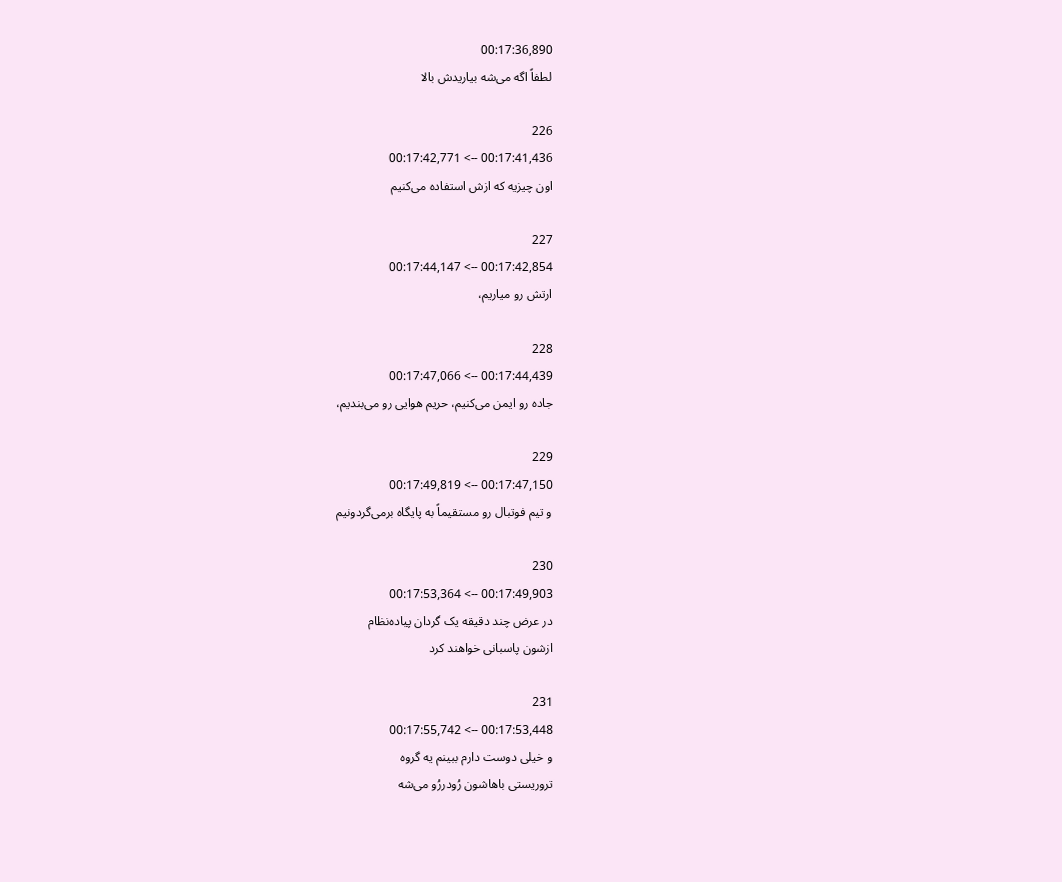00:17:36,890
لطفاً اگه می‌شه بیاریدش بالا

226
00:17:41,436 --> 00:17:42,771
اون چیزیه که ازش استفاده می‌کنیم

227
00:17:42,854 --> 00:17:44,147
ارتش رو میاریم،

228
00:17:44,439 --> 00:17:47,066
جاده رو ایمن می‌کنیم، حریم هوایی رو می‌بندیم،

229
00:17:47,150 --> 00:17:49,819
و تیم فوتبال رو مستقیماً به پایگاه برمی‌گردونیم

230
00:17:49,903 --> 00:17:53,364
در عرض چند دقیقه یک گردان پیاده‌نظام
ازشون پاسبانی خواهند کرد

231
00:17:53,448 --> 00:17:55,742
و خیلی دوست دارم ببینم یه گروه
تروریستی باهاشون رُودررُو می‌شه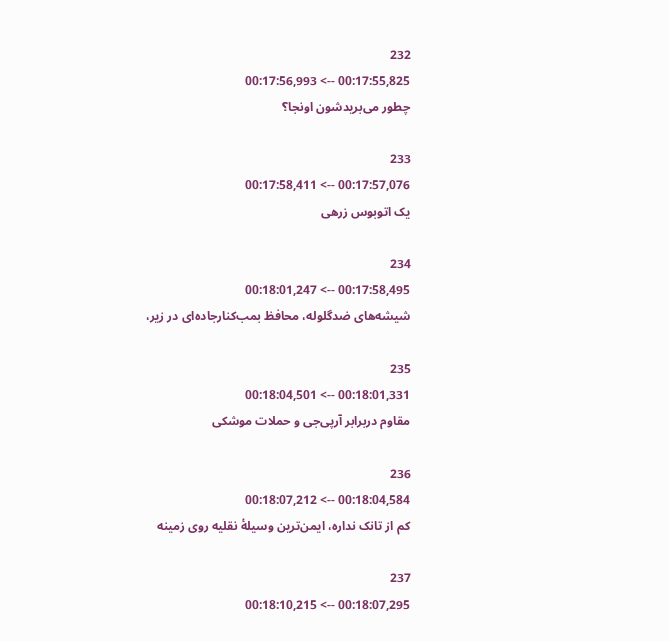232
00:17:55,825 --> 00:17:56,993
چطور می‌بریدشون اونجا؟

233
00:17:57,076 --> 00:17:58,411
یک اتوبوس زرهی

234
00:17:58,495 --> 00:18:01,247
شیشه‌های ضدگلوله، محافظ بمب‌کنارجاده‌ای در زیر،

235
00:18:01,331 --> 00:18:04,501
مقاوم دربرابر آرپی‌جی و حملات موشکی

236
00:18:04,584 --> 00:18:07,212
کم از تانک نداره، ایمن‌ترین وسیلۀ نقلیه روی زمینه

237
00:18:07,295 --> 00:18:10,215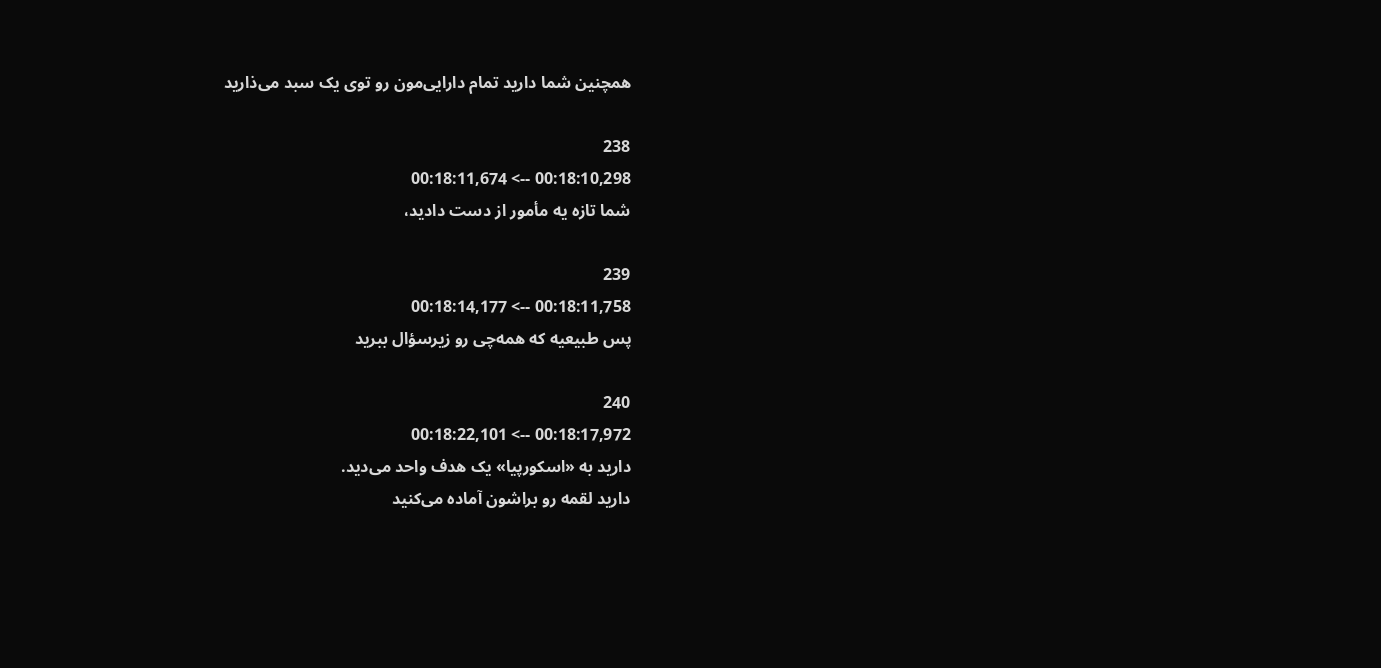همچنین شما دارید تمام دارایی‌مون رو توی یک سبد می‌ذارید

238
00:18:10,298 --> 00:18:11,674
شما تازه یه مأمور از دست دادید،

239
00:18:11,758 --> 00:18:14,177
پس طبیعیه که همه‌چی رو زیرسؤال ببرید

240
00:18:17,972 --> 00:18:22,101
دارید به «اسکورپیا» یک هدف واحد می‌دید.
دارید لقمه رو براشون آماده می‌کنید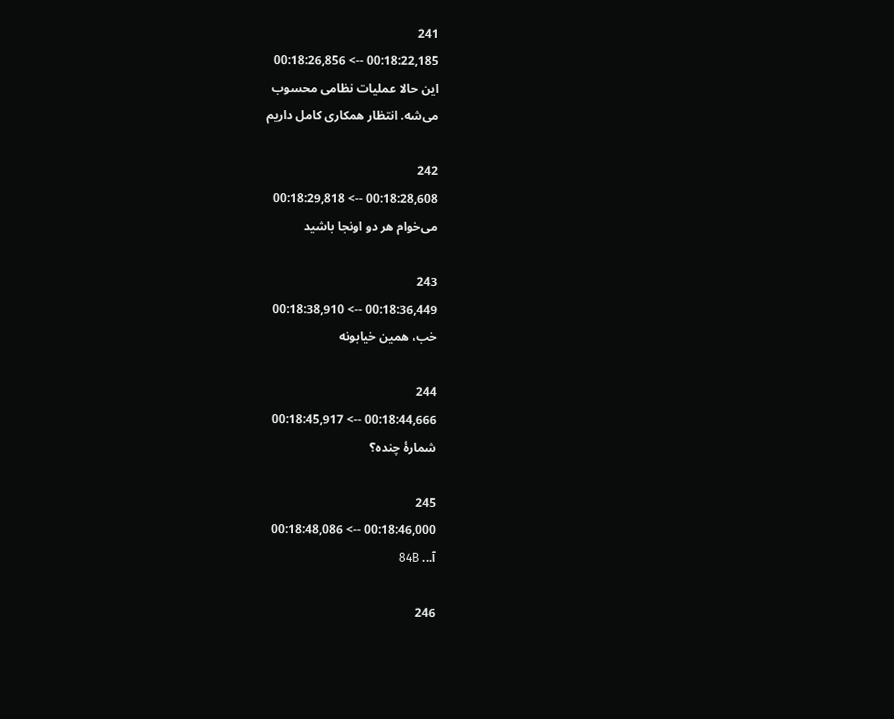241
00:18:22,185 --> 00:18:26,856
این حالا عملیات نظامی محسوب
می‌شه. انتظار همکاری کامل داریم

242
00:18:28,608 --> 00:18:29,818
می‌خوام هر دو اونجا باشید

243
00:18:36,449 --> 00:18:38,910
خب، همین خیابونه

244
00:18:44,666 --> 00:18:45,917
شمارۀ چنده؟

245
00:18:46,000 --> 00:18:48,086
آ... 84B

246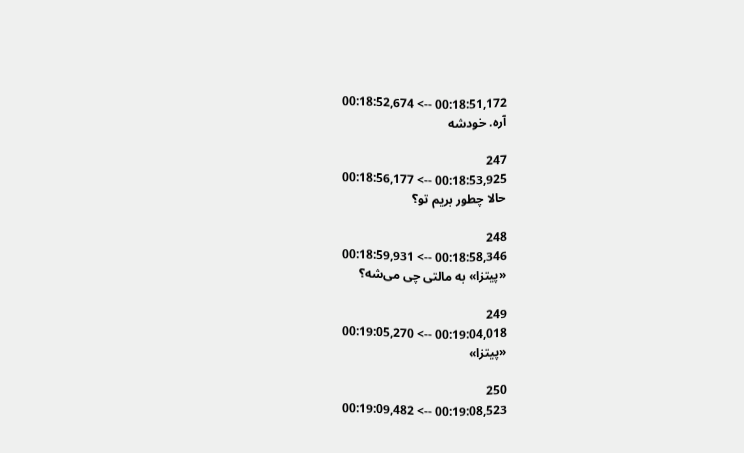00:18:51,172 --> 00:18:52,674
آره. خودشه

247
00:18:53,925 --> 00:18:56,177
حالا چطور بریم تو؟

248
00:18:58,346 --> 00:18:59,931
«پیتزا» به مالتی چی می‌شه؟

249
00:19:04,018 --> 00:19:05,270
«پیتزا»

250
00:19:08,523 --> 00:19:09,482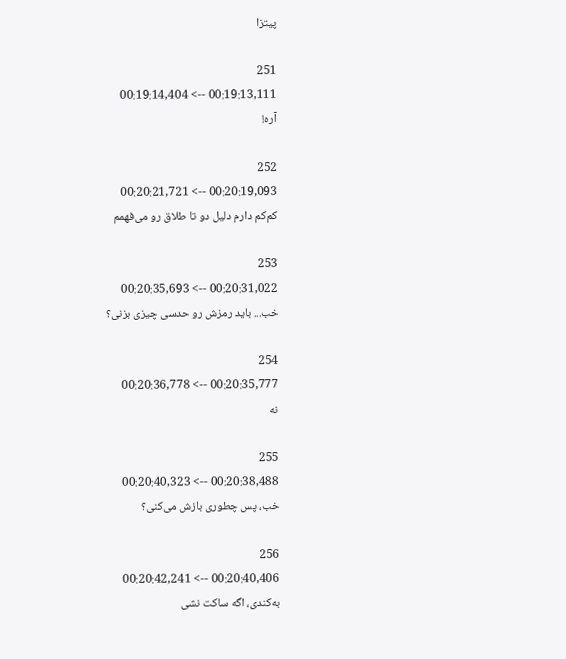پیتزا

251
00:19:13,111 --> 00:19:14,404
آره!

252
00:20:19,093 --> 00:20:21,721
کم‌کم دارم دلیل دو تا طلاق رو می‌فهمم

253
00:20:31,022 --> 00:20:35,693
خب... باید رمزش رو حدسی چیزی بزنی؟

254
00:20:35,777 --> 00:20:36,778
نه

255
00:20:38,488 --> 00:20:40,323
خب، پس چطوری بازش می‌کنی؟

256
00:20:40,406 --> 00:20:42,241
به‌کندی، اگه ساکت نشی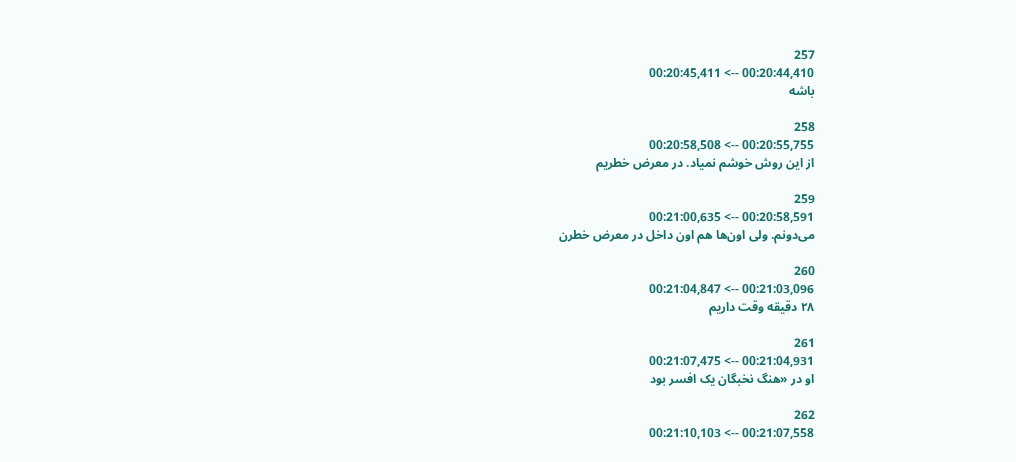257
00:20:44,410 --> 00:20:45,411
باشه

258
00:20:55,755 --> 00:20:58,508
از این روش خوشم نمیاد. در معرض خطریم

259
00:20:58,591 --> 00:21:00,635
می‌دونم. ولی اون‌ها هم اون داخل در معرض خطرن

260
00:21:03,096 --> 00:21:04,847
۲۸ دقیقه وقت داریم

261
00:21:04,931 --> 00:21:07,475
او در «هنگ نخبگان یک افسر بود

262
00:21:07,558 --> 00:21:10,103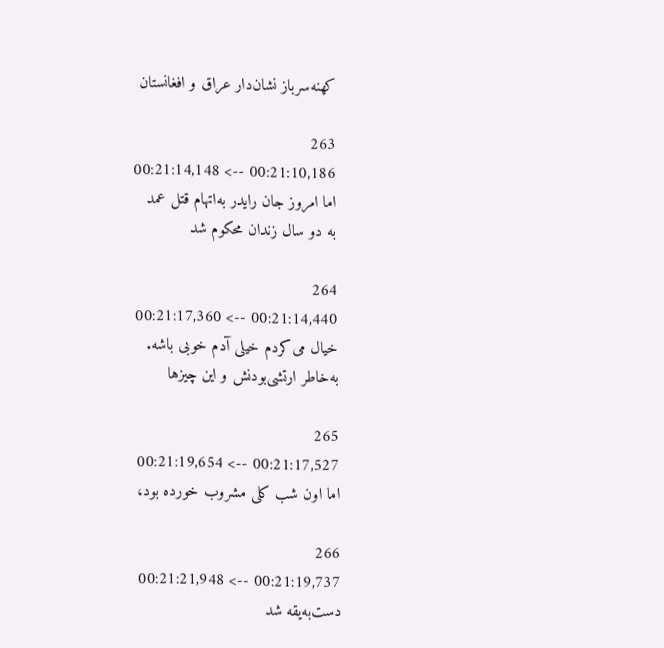کهنه‌سرباز نشان‌دار عراق و افغانستان

263
00:21:10,186 --> 00:21:14,148
اما امروز جان رایدر به‌اتهام قتل عمد
به دو سال زندان محکوم شد

264
00:21:14,440 --> 00:21:17,360
خیال می‌کردم خیلی آدم خوبی باشه.
به‌خاطر ارتشی‌بودنش و این چیزها

265
00:21:17,527 --> 00:21:19,654
اما اون شب کلی مشروب خورده بود،

266
00:21:19,737 --> 00:21:21,948
دست‌به‌یقه شد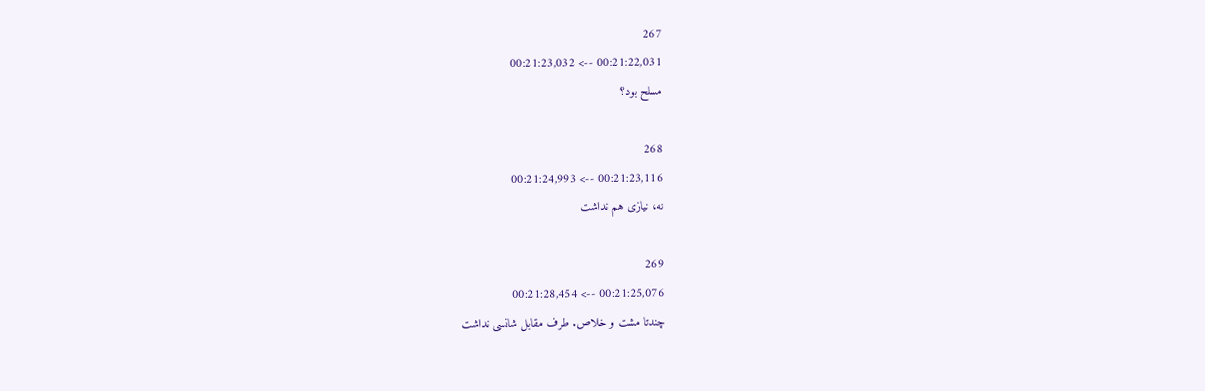267
00:21:22,031 --> 00:21:23,032
مسلح بود؟

268
00:21:23,116 --> 00:21:24,993
نه، نیازی هم نداشت

269
00:21:25,076 --> 00:21:28,454
چندتا مشت و خلاص. طرف مقابل شانسی نداشت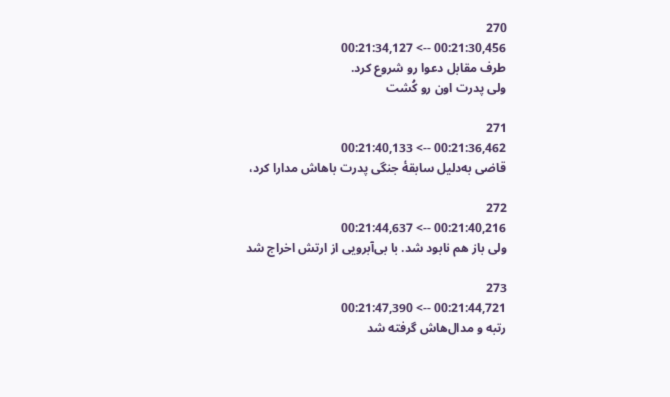270
00:21:30,456 --> 00:21:34,127
طرف مقابل دعوا رو شروع کرد.
ولی پدرت اون رو کُشت

271
00:21:36,462 --> 00:21:40,133
قاضی به‌دلیل سابقۀ جنگی پدرت باهاش مدارا کرد،

272
00:21:40,216 --> 00:21:44,637
ولی باز هم نابود شد. با بی‌آبرویی از ارتش اخراج شد

273
00:21:44,721 --> 00:21:47,390
رتبه و مدال‌هاش گرفته شد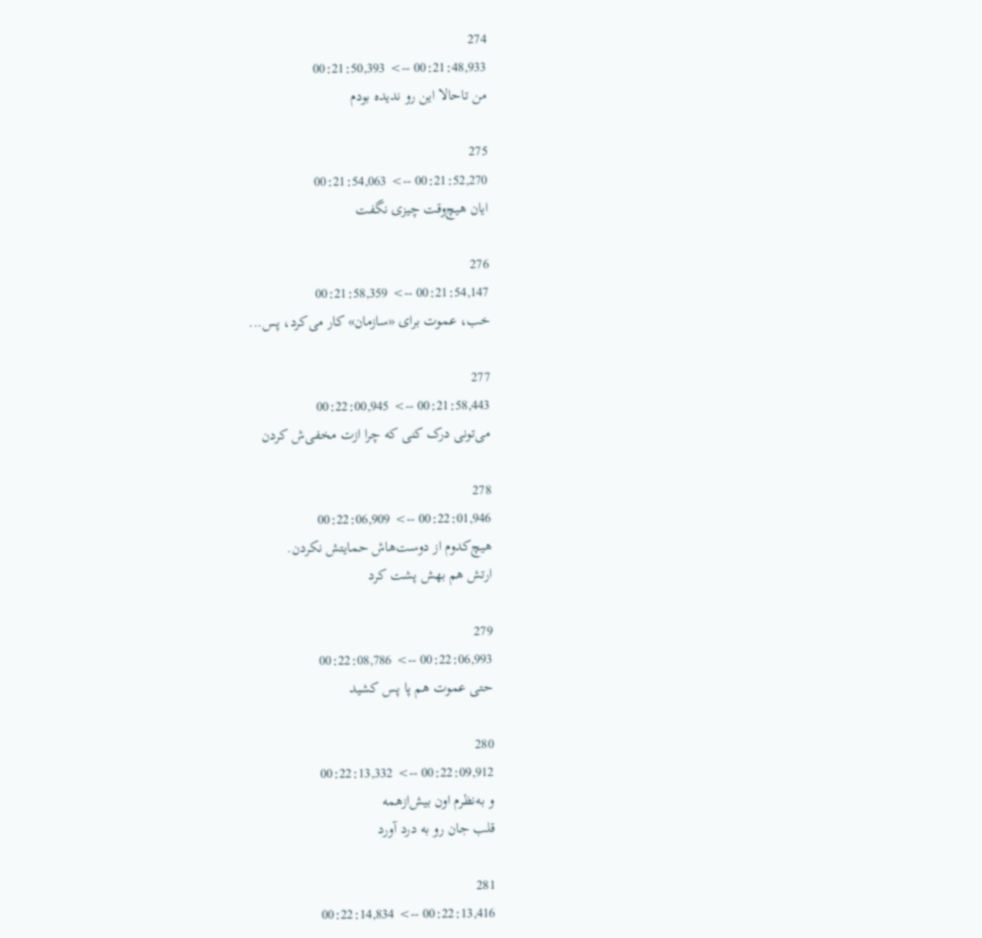274
00:21:48,933 --> 00:21:50,393
من تاحالا این رو ندیده بودم

275
00:21:52,270 --> 00:21:54,063
ایان هیچ‌وقت چیزی نگفت

276
00:21:54,147 --> 00:21:58,359
خب، عموت برای «سازمان» کار می‌کرد، پس...

277
00:21:58,443 --> 00:22:00,945
می‌تونی درک کنی که چرا ازت مخفی‌ش کردن

278
00:22:01,946 --> 00:22:06,909
هیچ‌کدوم از دوست‌هاش حمایتش نکردن.
ارتش هم بهش پشت کرد

279
00:22:06,993 --> 00:22:08,786
حتی عموت هم پا پس کشید

280
00:22:09,912 --> 00:22:13,332
و به‌نظرم اون بیش‌ازهمه
قلب جان رو به درد آورد

281
00:22:13,416 --> 00:22:14,834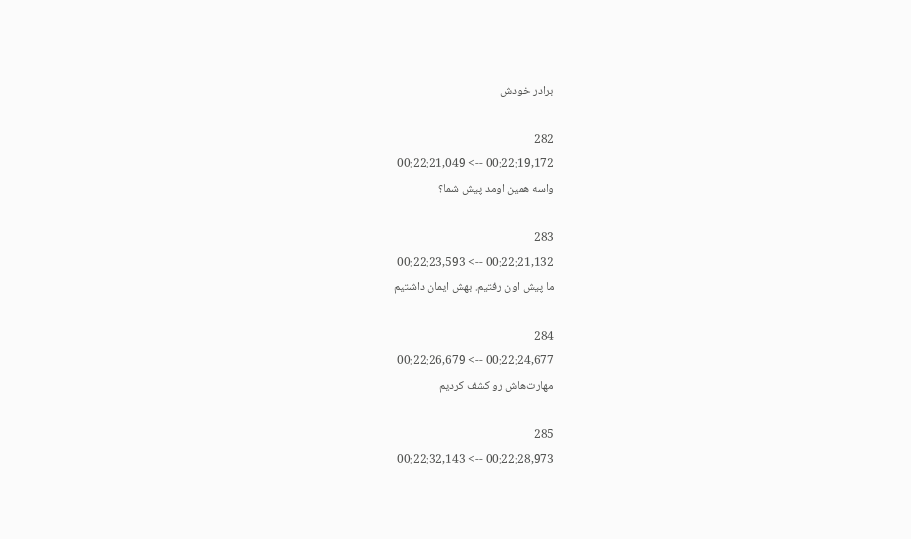برادر خودش

282
00:22:19,172 --> 00:22:21,049
واسه همین اومد پیش شما؟

283
00:22:21,132 --> 00:22:23,593
ما پیش اون رفتیم. بهش ایمان داشتیم

284
00:22:24,677 --> 00:22:26,679
مهارت‌هاش رو کشف کردیم

285
00:22:28,973 --> 00:22:32,143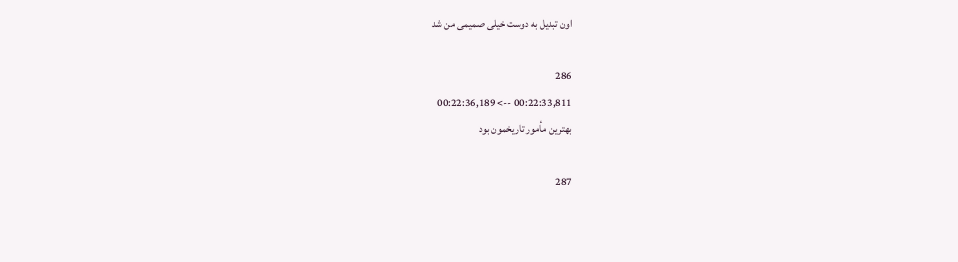اون تبدیل به دوست خیلی صمیمی من شد

286
00:22:33,811 --> 00:22:36,189
بهترین مأمور تاریخمون بود

287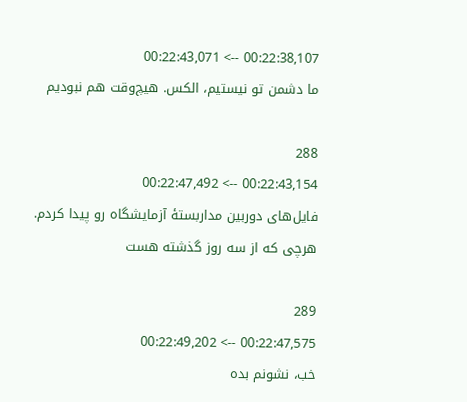00:22:38,107 --> 00:22:43,071
ما دشمن تو نیستیم، الکس. هیچ‌وقت هم نبودیم

288
00:22:43,154 --> 00:22:47,492
فایل‌های دوربین مداربستۀ آزمایشگاه رو پیدا کردم.
هرچی که از سه روز گذشته هست

289
00:22:47,575 --> 00:22:49,202
خب، نشونم بده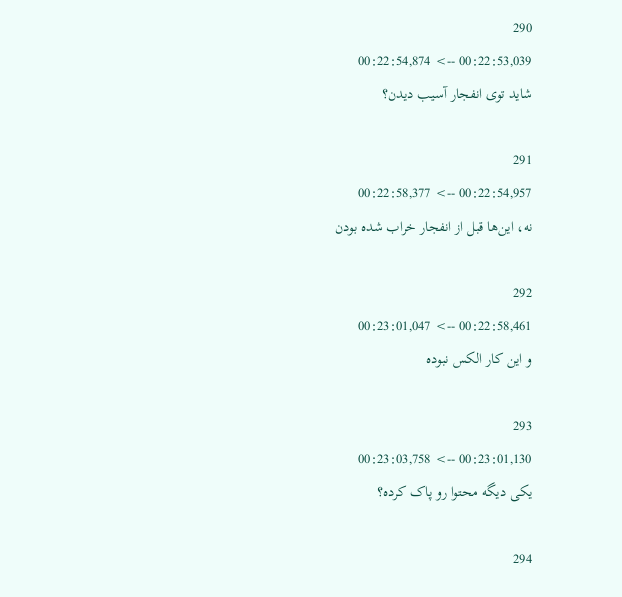290
00:22:53,039 --> 00:22:54,874
شاید توی انفجار آسیب دیدن؟

291
00:22:54,957 --> 00:22:58,377
نه، این‌ها قبل از انفجار خراب شده بودن

292
00:22:58,461 --> 00:23:01,047
و این کار الکس نبوده

293
00:23:01,130 --> 00:23:03,758
یکی دیگه محتوا رو پاک کرده؟

294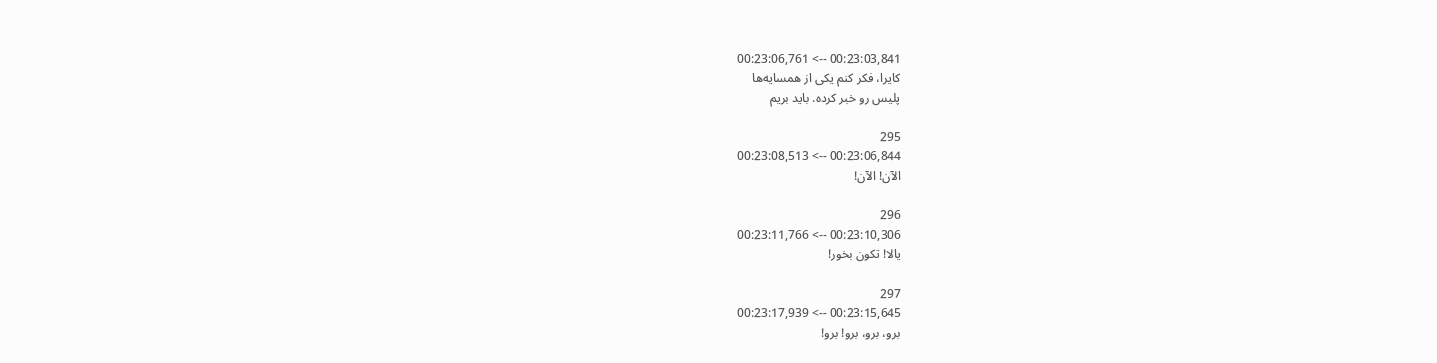00:23:03,841 --> 00:23:06,761
کایرا، فکر کنم یکی از همسایه‌ها
پلیس رو خبر کرده. باید بریم

295
00:23:06,844 --> 00:23:08,513
الآن! الآن!

296
00:23:10,306 --> 00:23:11,766
یالا! تکون بخور!

297
00:23:15,645 --> 00:23:17,939
برو، برو، برو! برو!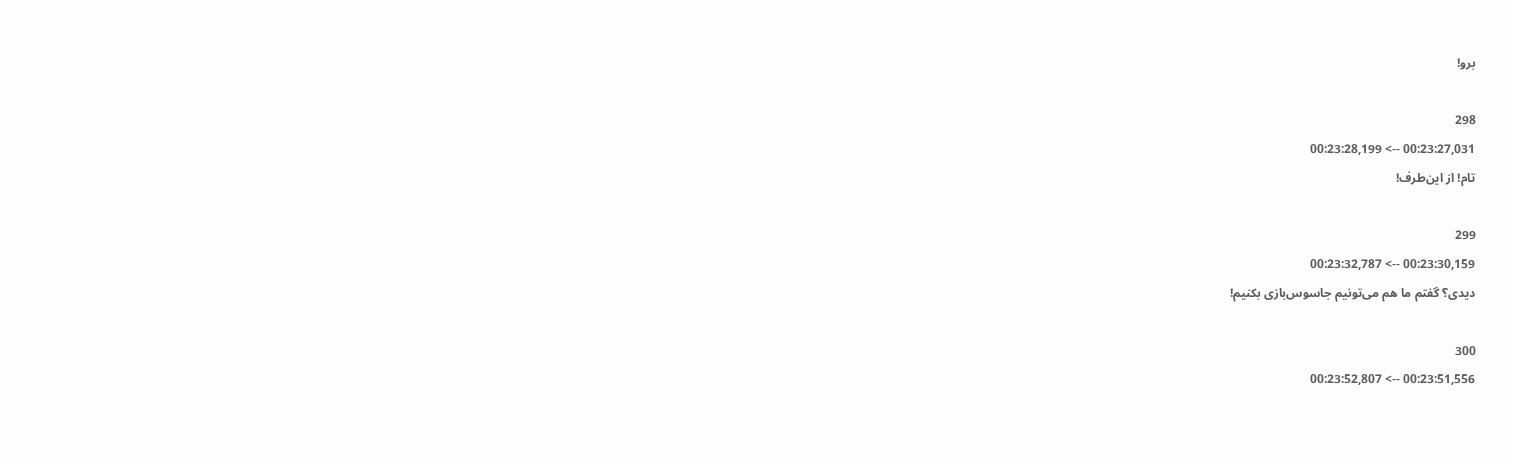برو!

298
00:23:27,031 --> 00:23:28,199
تام! از این‌طرف!

299
00:23:30,159 --> 00:23:32,787
دیدی؟ گفتم ما هم می‌تونیم جاسوس‌بازی بکنیم!

300
00:23:51,556 --> 00:23:52,807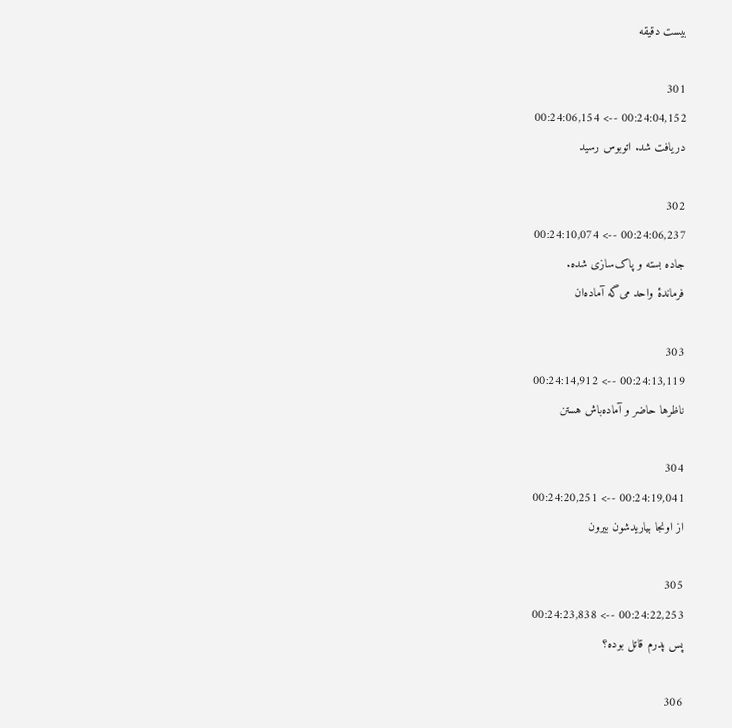بیست دقیقه

301
00:24:04,152 --> 00:24:06,154
دریافت شد. اتوبوس رسید

302
00:24:06,237 --> 00:24:10,074
جاده بسته و پاک‌سازی شده.
فرماندۀ واحد می‌گه آماده‌ان

303
00:24:13,119 --> 00:24:14,912
ناظرها حاضر و آماده‌باش هستن

304
00:24:19,041 --> 00:24:20,251
از اونجا بیاریدشون بیرون

305
00:24:22,253 --> 00:24:23,838
پس پدرم قاتل بوده؟

306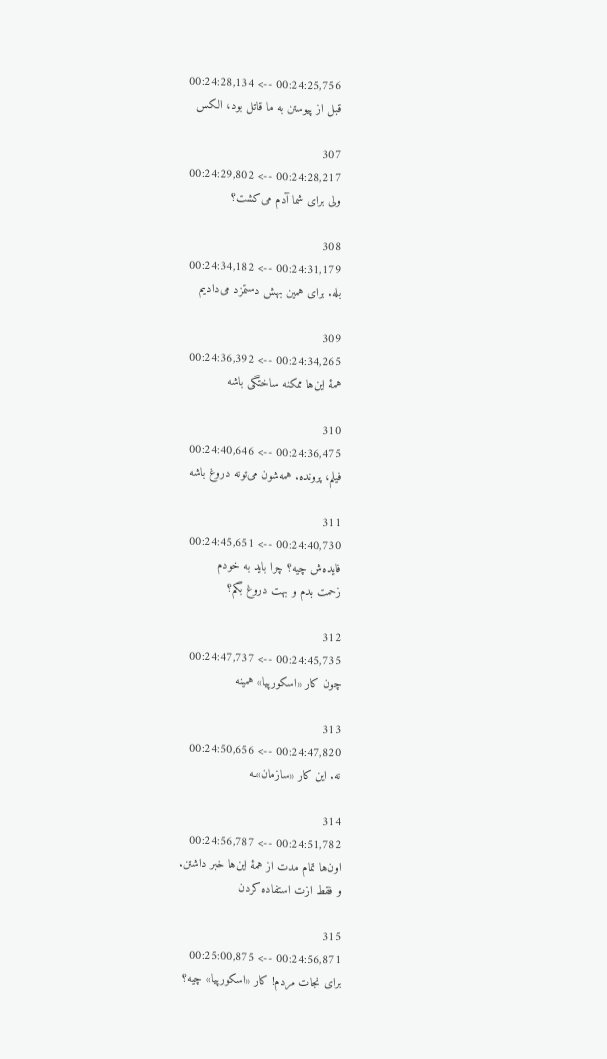00:24:25,756 --> 00:24:28,134
قبل از پیوستن به ما قاتل بود، الکس

307
00:24:28,217 --> 00:24:29,802
ولی برای شما آدم می‌کشت؟

308
00:24:31,179 --> 00:24:34,182
بله. برای همین بهش دستمزد می‌دادیم

309
00:24:34,265 --> 00:24:36,392
همۀ این‌ها ممکنه ساختگی باشه

310
00:24:36,475 --> 00:24:40,646
فیلم، پرونده. همه‌شون می‌تونه دروغ باشه

311
00:24:40,730 --> 00:24:45,651
فایده‌ش چیه؟ چرا باید به خودم
زحمت بدم و بهت دروغ بگم؟

312
00:24:45,735 --> 00:24:47,737
چون کار «اسکورپیا» همینه

313
00:24:47,820 --> 00:24:50,656
نه. این کار «سازمان»ـه

314
00:24:51,782 --> 00:24:56,787
اون‌ها تمام مدت از همۀ این‌ها خبر داشتن.
و فقط ازت استفاده کردن

315
00:24:56,871 --> 00:25:00,875
برای نجات مردم! کار «اسکورپیا» چیه؟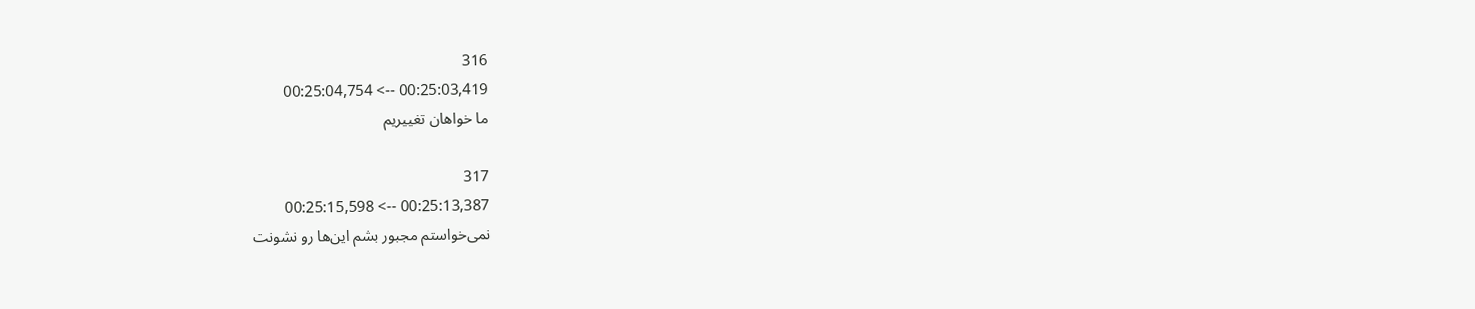316
00:25:03,419 --> 00:25:04,754
ما خواهان تغییریم

317
00:25:13,387 --> 00:25:15,598
نمی‌خواستم مجبور بشم این‌ها رو نشونت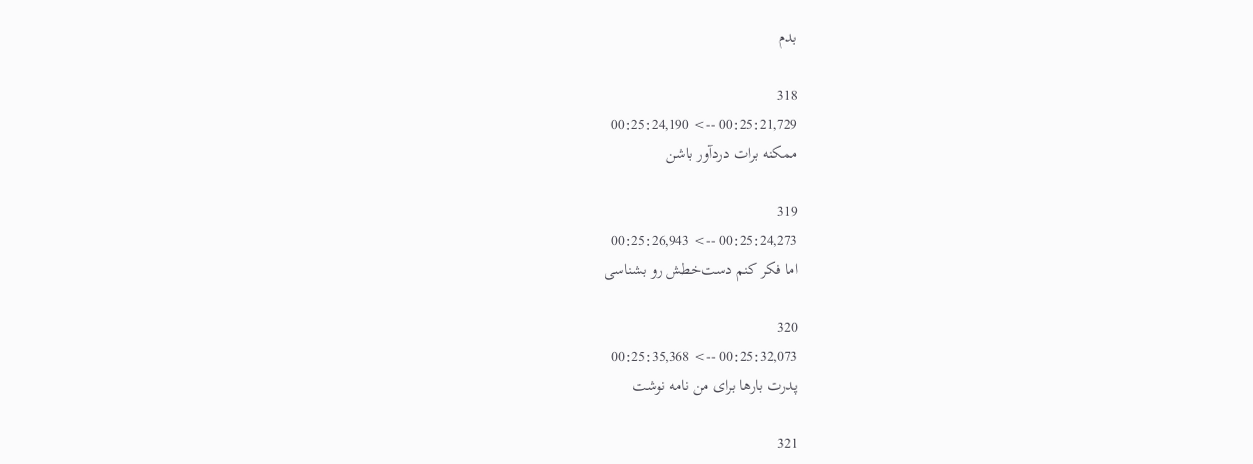بدم

318
00:25:21,729 --> 00:25:24,190
ممکنه برات دردآور باشن

319
00:25:24,273 --> 00:25:26,943
اما فکر کنم دست‌خطش رو بشناسی

320
00:25:32,073 --> 00:25:35,368
پدرت بارها برای من نامه نوشت

321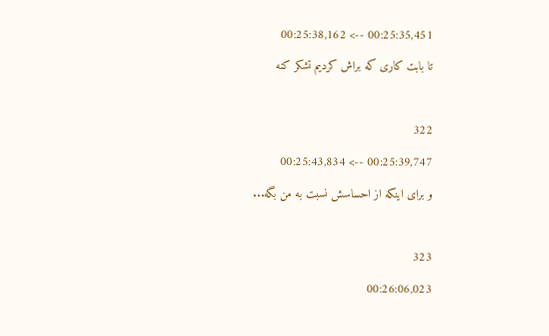00:25:35,451 --> 00:25:38,162
تا بابت کاری که براش کردیم تشکر کنه

322
00:25:39,747 --> 00:25:43,834
و برای اینکه از احساسش نسبت به من بگه...

323
00:26:06,023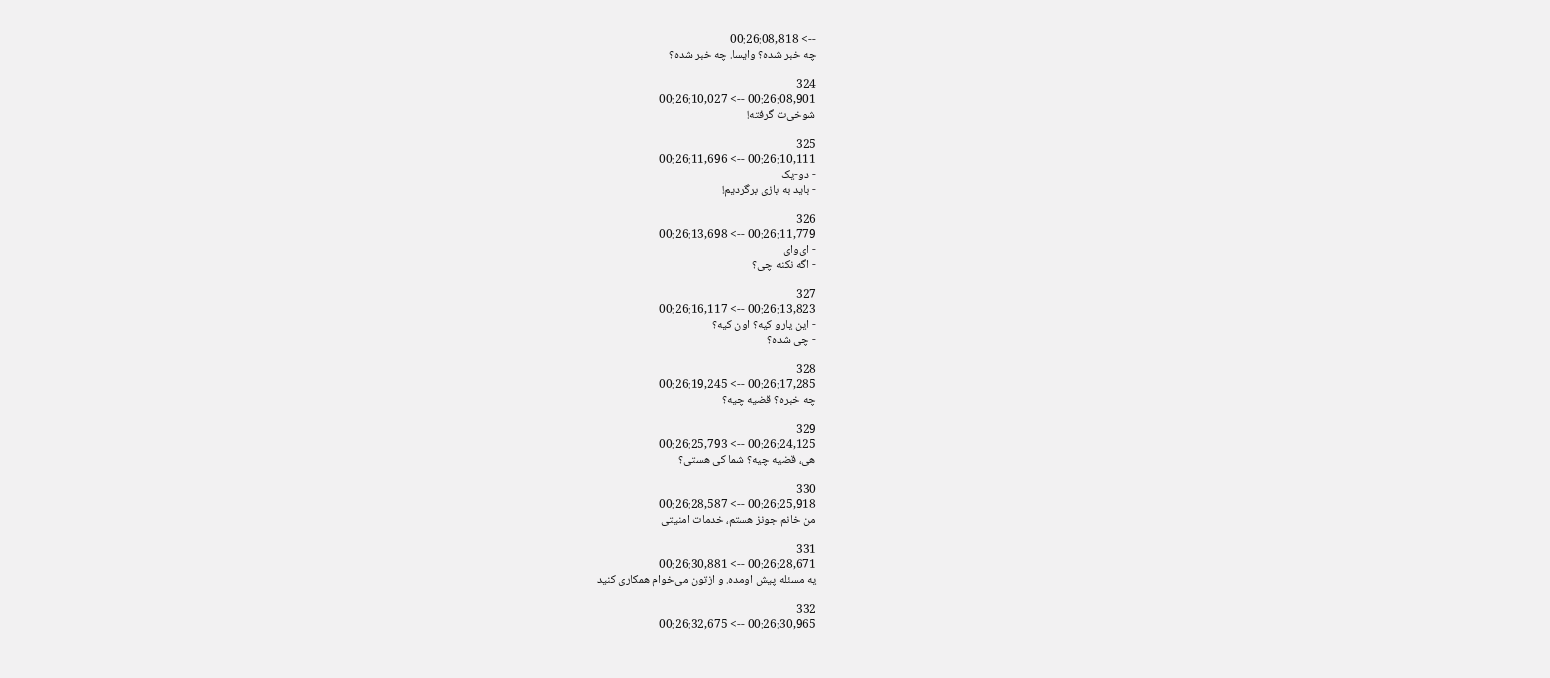--> 00:26:08,818
چه خبر شده؟ وایسا. چه خبر شده؟

324
00:26:08,901 --> 00:26:10,027
شوخی‌ت گرفته!

325
00:26:10,111 --> 00:26:11,696
- دو-یک
- باید به بازی برگردیم!

326
00:26:11,779 --> 00:26:13,698
- ای‌وای
- اگه نکنه چی؟

327
00:26:13,823 --> 00:26:16,117
- این یارو کیه؟ اون کیه؟
- چی شده؟

328
00:26:17,285 --> 00:26:19,245
چه خبره؟ قضیه چیه؟

329
00:26:24,125 --> 00:26:25,793
هی، قضیه چیه؟ شما کی هستی؟

330
00:26:25,918 --> 00:26:28,587
من خانم جونز هستم، خدمات امنیتی

331
00:26:28,671 --> 00:26:30,881
یه مسئله پیش اومده. و ازتون می‌خوام همکاری کنید

332
00:26:30,965 --> 00:26:32,675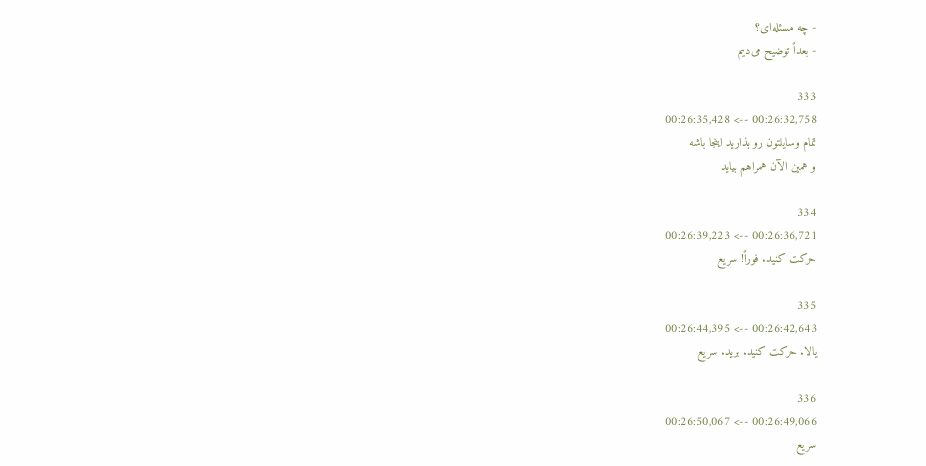- چه مسئله‌ای؟
- بعداً توضیح می‌دیم

333
00:26:32,758 --> 00:26:35,428
تمام وسایلتون رو بذارید اینجا باشه
و همین الآن همراهم بیاید

334
00:26:36,721 --> 00:26:39,223
حرکت کنید. فوراً! سریع

335
00:26:42,643 --> 00:26:44,395
یالا. حرکت کنید. برید. سریع

336
00:26:49,066 --> 00:26:50,067
سریع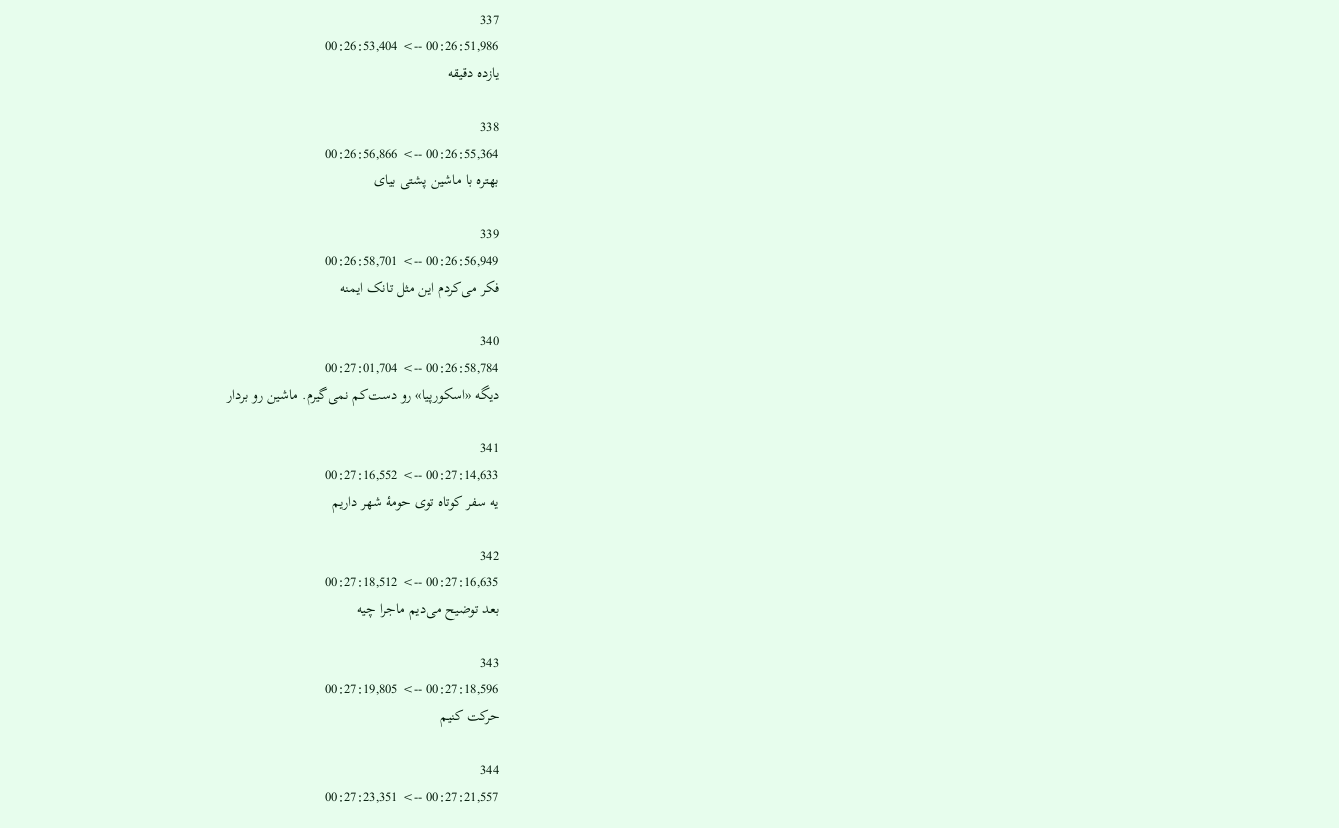337
00:26:51,986 --> 00:26:53,404
یازده دقیقه

338
00:26:55,364 --> 00:26:56,866
بهتره با ماشین پشتی بیای

339
00:26:56,949 --> 00:26:58,701
فکر می‌کردم این مثل تانک ایمنه

340
00:26:58,784 --> 00:27:01,704
دیگه «اسکورپیا» رو دست‌کم نمی‌گیرم. ماشین رو بردار

341
00:27:14,633 --> 00:27:16,552
یه سفر کوتاه توی حومۀ شهر داریم

342
00:27:16,635 --> 00:27:18,512
بعد توضیح می‌دیم ماجرا چیه

343
00:27:18,596 --> 00:27:19,805
حرکت کنیم

344
00:27:21,557 --> 00:27:23,351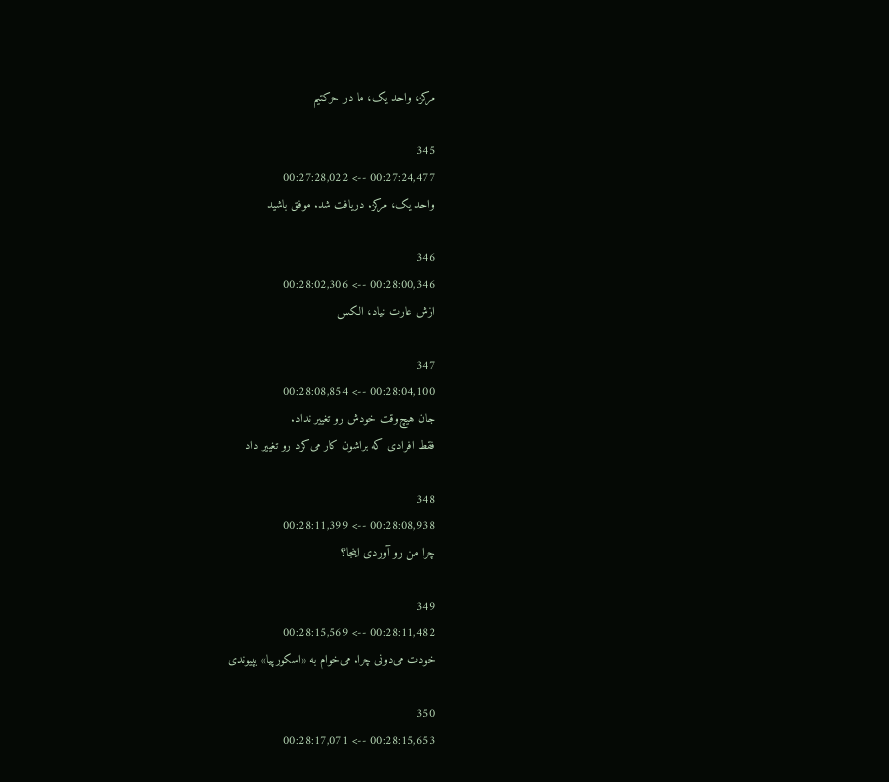مرکز، واحد یک، ما در حرکتیم

345
00:27:24,477 --> 00:27:28,022
واحد یک، مرکز. دریافت شد. موفق باشید

346
00:28:00,346 --> 00:28:02,306
ازش عارت نیاد، الکس

347
00:28:04,100 --> 00:28:08,854
جان هیچ‌وقت خودش رو تغییر نداد.
فقط افرادی که براشون کار می‌کرد رو تغییر داد

348
00:28:08,938 --> 00:28:11,399
چرا من رو آوردی اینجا؟

349
00:28:11,482 --> 00:28:15,569
خودت می‌دونی چرا. می‌خوام به «اسکورپیا» بپیوندی

350
00:28:15,653 --> 00:28:17,071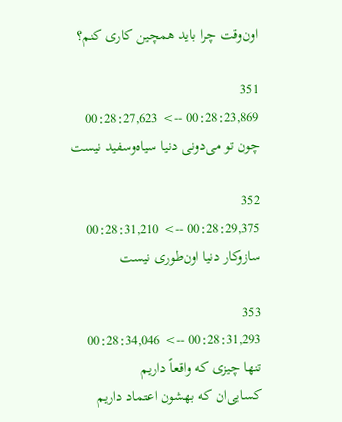اون‌وقت چرا باید همچین کاری کنم؟

351
00:28:23,869 --> 00:28:27,623
چون تو می‌دونی دنیا سیاه‌وسفید نیست

352
00:28:29,375 --> 00:28:31,210
سازوکار دنیا اون‌طوری نیست

353
00:28:31,293 --> 00:28:34,046
تنها چیزی که واقعاً داریم
کسایی‌ان که بهشون اعتماد داریم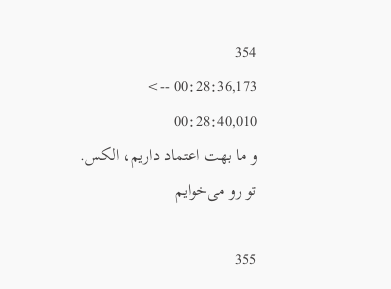354
00:28:36,173 --> 00:28:40,010
و ما بهت اعتماد داریم، الکس. تو رو می‌خوایم

355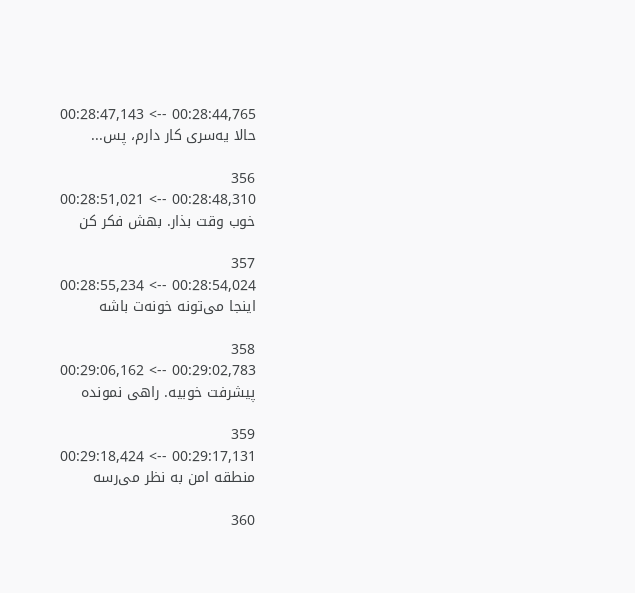00:28:44,765 --> 00:28:47,143
حالا یه‌سری کار دارم، پس...

356
00:28:48,310 --> 00:28:51,021
خوب وقت بذار. بهش فکر کن

357
00:28:54,024 --> 00:28:55,234
اینجا می‌تونه خونه‌ت باشه

358
00:29:02,783 --> 00:29:06,162
پیشرفت خوبیه. راهی نمونده

359
00:29:17,131 --> 00:29:18,424
منطقه امن به نظر می‌رسه

360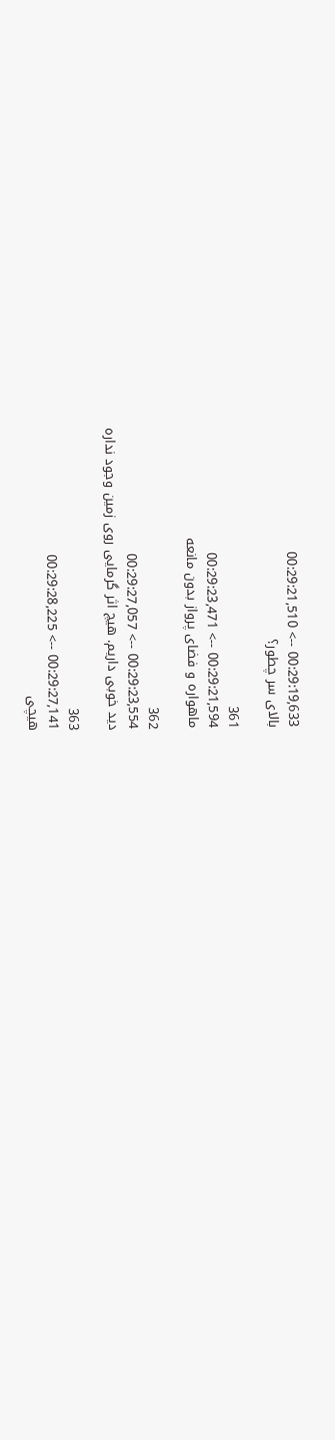00:29:19,633 --> 00:29:21,510
بالای سر چطور؟

361
00:29:21,594 --> 00:29:23,471
ماهواره و فضای پرواز بدون مانعه

362
00:29:23,554 --> 00:29:27,057
دید خوبی داریم. هیچ اثر گرمایی روی زمین وجود نداره

363
00:29:27,141 --> 00:29:28,225
هیچی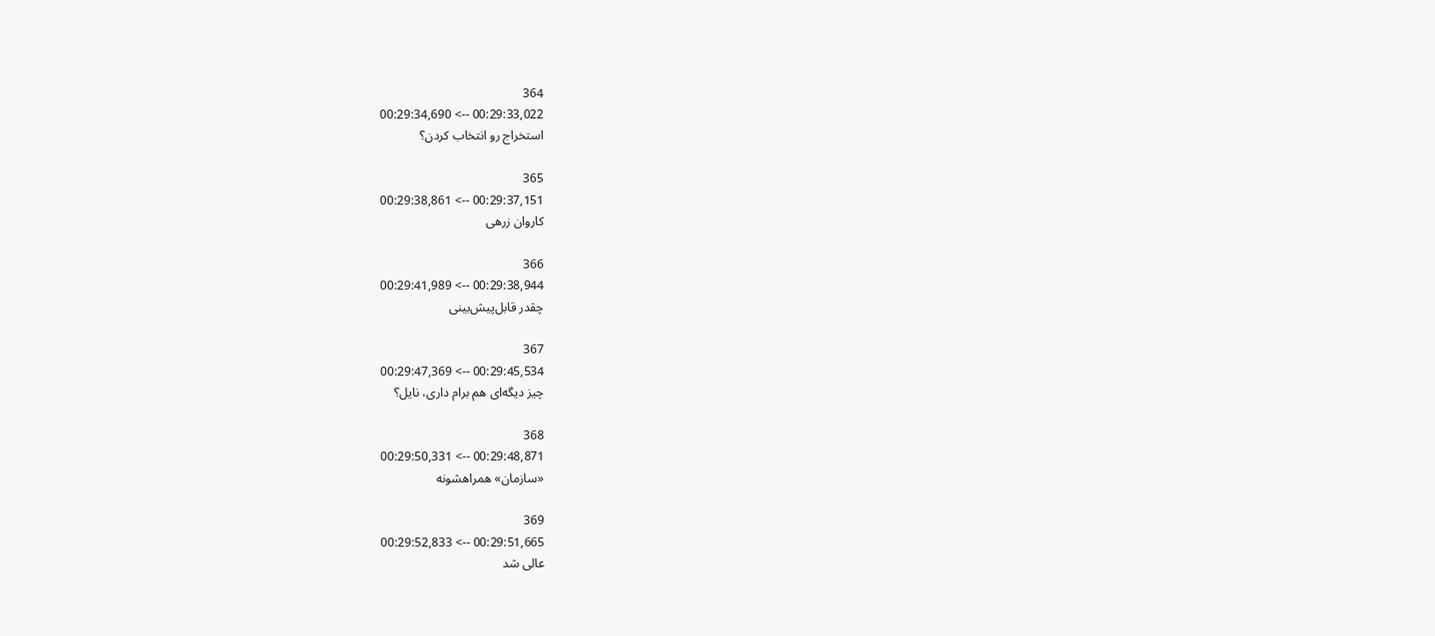364
00:29:33,022 --> 00:29:34,690
استخراج رو انتخاب کردن؟

365
00:29:37,151 --> 00:29:38,861
کاروان زرهی

366
00:29:38,944 --> 00:29:41,989
چقدر قابل‌پیش‌بینی

367
00:29:45,534 --> 00:29:47,369
چیز دیگه‌ای هم برام داری، نایل؟

368
00:29:48,871 --> 00:29:50,331
«سازمان» همراهشونه

369
00:29:51,665 --> 00:29:52,833
عالی شد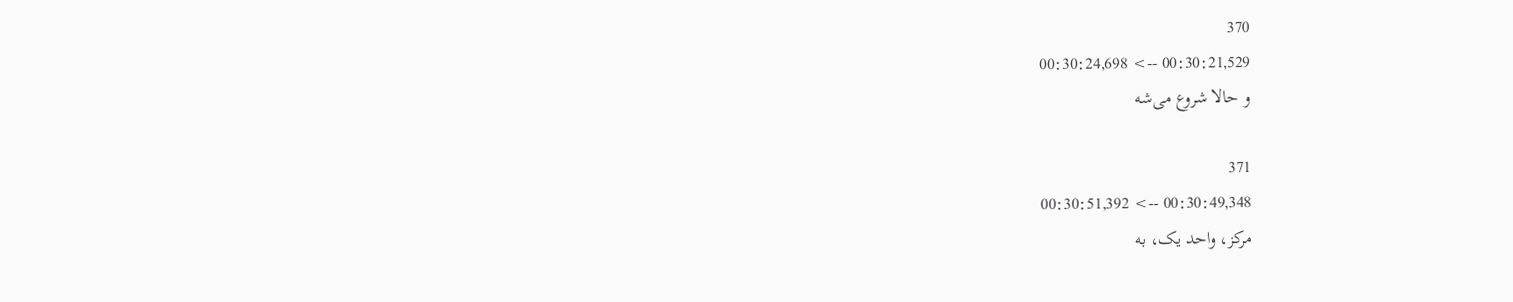370
00:30:21,529 --> 00:30:24,698
و حالا شروع می‌شه

371
00:30:49,348 --> 00:30:51,392
مرکز، واحد یک، به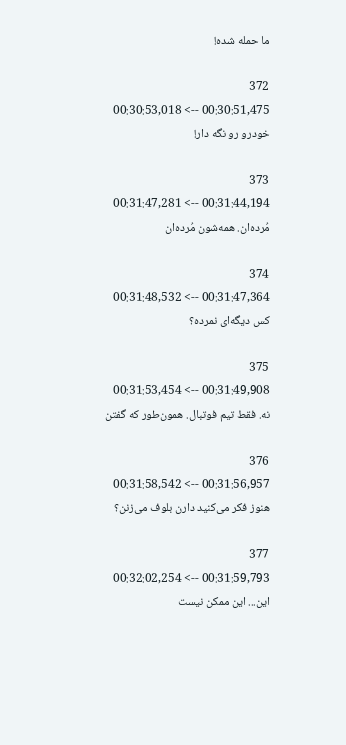ما حمله شده!

372
00:30:51,475 --> 00:30:53,018
خودرو رو نگه دار!

373
00:31:44,194 --> 00:31:47,281
مُرده‌ان. همه‌شون مُرده‌ان

374
00:31:47,364 --> 00:31:48,532
کس دیگه‌ای نمرده؟

375
00:31:49,908 --> 00:31:53,454
نه. فقط تیم فوتبال. همون‌طور که گفتن

376
00:31:56,957 --> 00:31:58,542
هنوز فکر می‌کنید دارن بلوف می‌زنن؟

377
00:31:59,793 --> 00:32:02,254
این... این ممکن نیست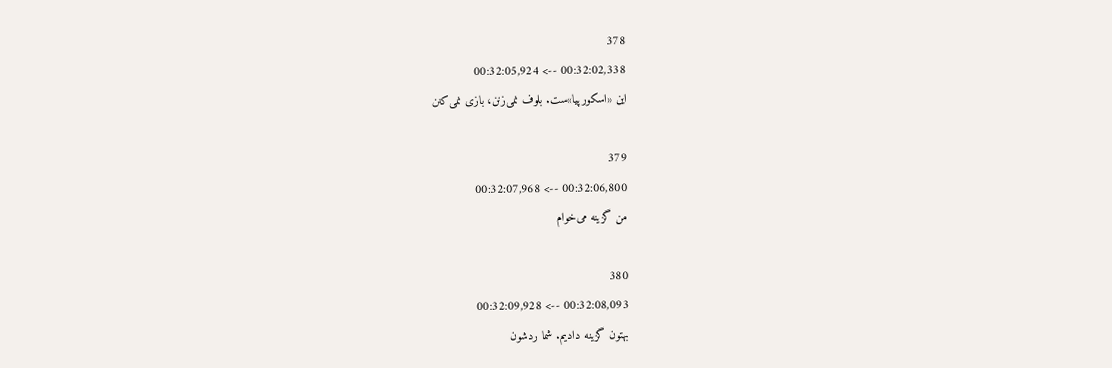378
00:32:02,338 --> 00:32:05,924
این «اسکورپیا»ست. بلوف نمی‌زنن، بازی نمی‌کنن

379
00:32:06,800 --> 00:32:07,968
من گزینه می‌خوام

380
00:32:08,093 --> 00:32:09,928
بهتون گزینه دادیم. شما ردشون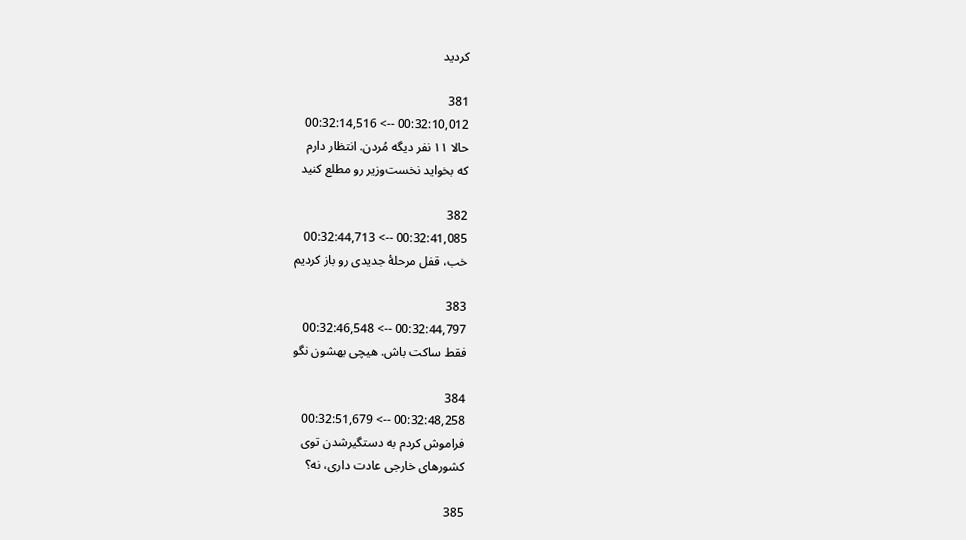کردید

381
00:32:10,012 --> 00:32:14,516
حالا ۱۱ نفر دیگه مُردن. انتظار دارم
که بخواید نخست‌وزیر رو مطلع کنید

382
00:32:41,085 --> 00:32:44,713
خب، قفل مرحلۀ جدیدی رو باز کردیم

383
00:32:44,797 --> 00:32:46,548
فقط ساکت باش. هیچی بهشون نگو

384
00:32:48,258 --> 00:32:51,679
فراموش کردم به دستگیرشدن توی
کشورهای خارجی عادت داری، نه؟

385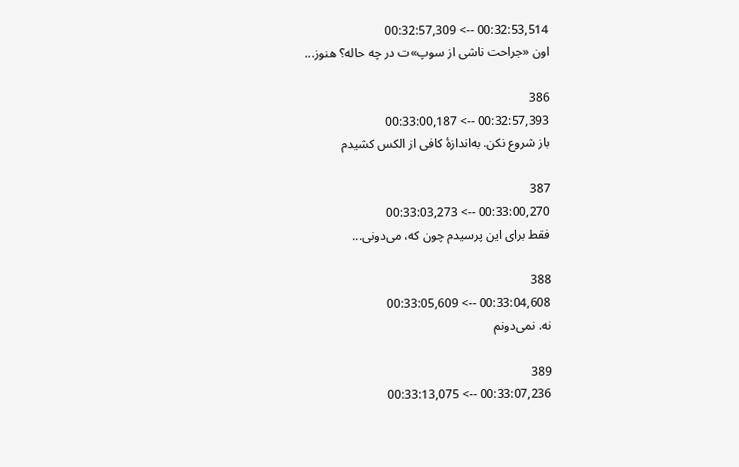00:32:53,514 --> 00:32:57,309
اون «جراحت ناشی از سوپ»ت در چه حاله؟ هنوز...

386
00:32:57,393 --> 00:33:00,187
باز شروع نکن. به‌اندازۀ کافی از الکس کشیدم

387
00:33:00,270 --> 00:33:03,273
فقط برای این پرسیدم چون که، می‌دونی...

388
00:33:04,608 --> 00:33:05,609
نه. نمی‌دونم

389
00:33:07,236 --> 00:33:13,075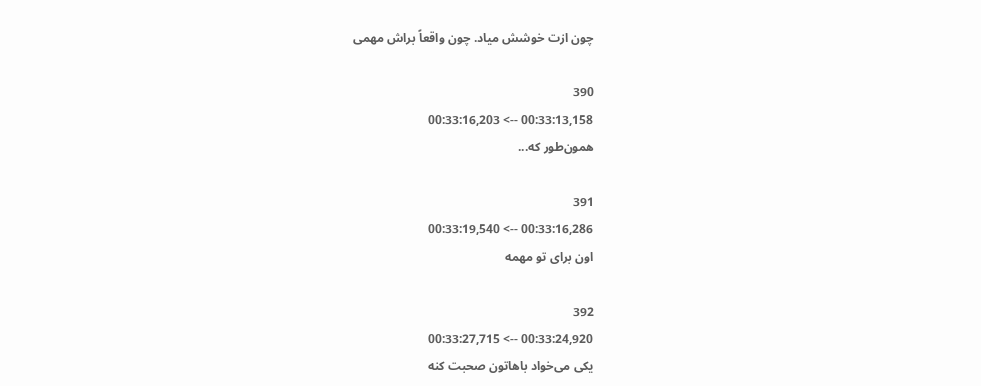چون ازت خوشش میاد. چون واقعاً براش مهمی

390
00:33:13,158 --> 00:33:16,203
همون‌طور که...

391
00:33:16,286 --> 00:33:19,540
اون برای تو مهمه

392
00:33:24,920 --> 00:33:27,715
یکی می‌خواد باهاتون صحبت کنه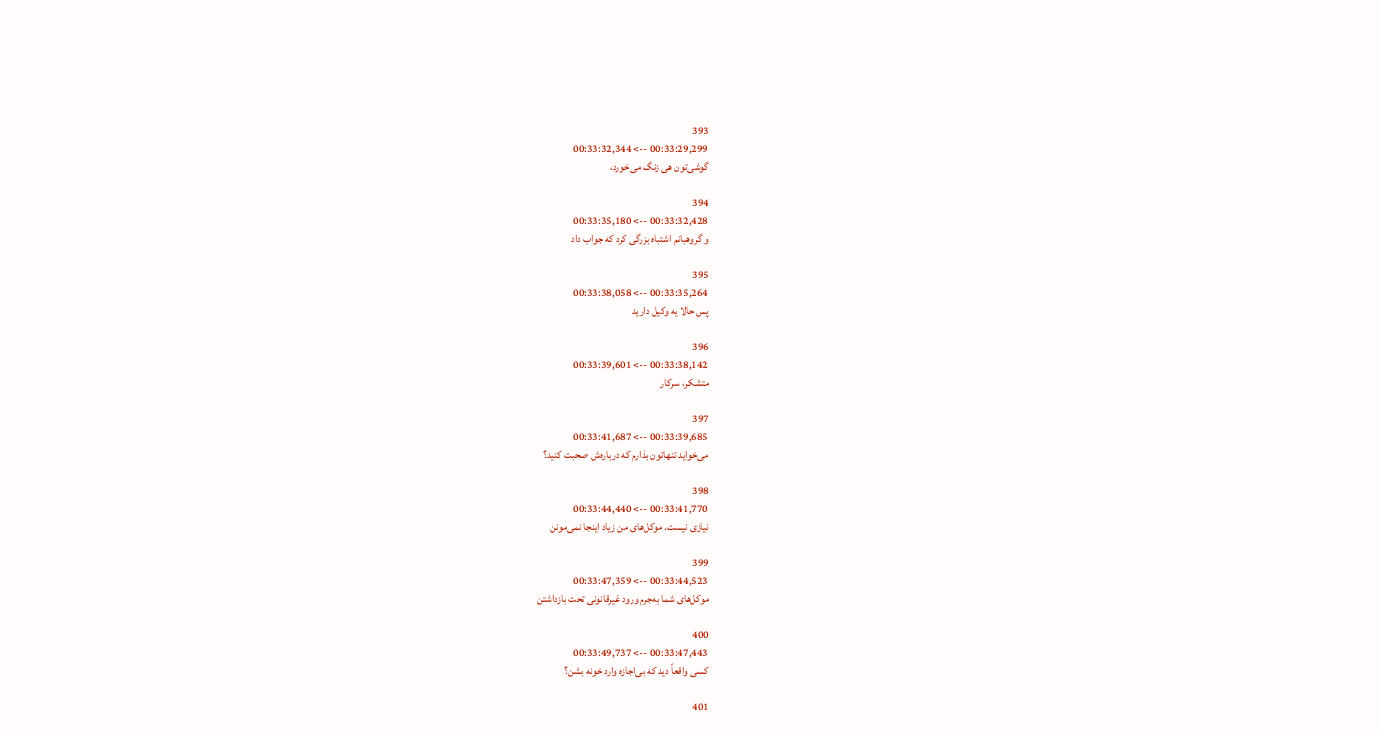393
00:33:29,299 --> 00:33:32,344
گوشی‌تون هی زنگ می‌خورد،

394
00:33:32,428 --> 00:33:35,180
و گروهبانم اشتباه بزرگی کرد که جواب داد

395
00:33:35,264 --> 00:33:38,058
پس حالا یه وکیل دارید

396
00:33:38,142 --> 00:33:39,601
متشکر، سرکار

397
00:33:39,685 --> 00:33:41,687
می‌خواید تنهاتون بذارم که درباره‌ش صحبت کنید؟

398
00:33:41,770 --> 00:33:44,440
نیازی نیست. موکل‌های من زیاد اینجا نمی‌مونن

399
00:33:44,523 --> 00:33:47,359
موکل‌های شما به‌جرم ورود غیرقانونی تحت بازداشتن

400
00:33:47,443 --> 00:33:49,737
کسی واقعاً دید که بی‌اجازه وارد خونه بشن؟

401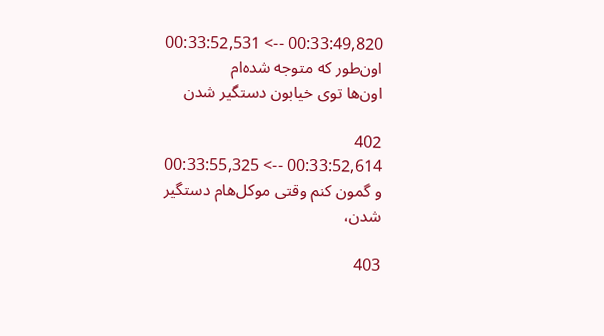00:33:49,820 --> 00:33:52,531
اون‌طور که متوجه شده‌ام
اون‌ها توی خیابون دستگیر شدن

402
00:33:52,614 --> 00:33:55,325
و گمون کنم وقتی موکل‌هام دستگیر شدن،

403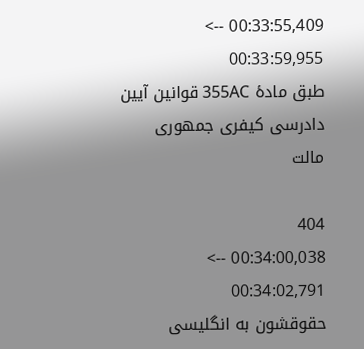00:33:55,409 --> 00:33:59,955
طبق مادۀ 355AC قوانین آیین
دادرسی کیفری جمهوری مالت

404
00:34:00,038 --> 00:34:02,791
حقوقشون به انگلیسی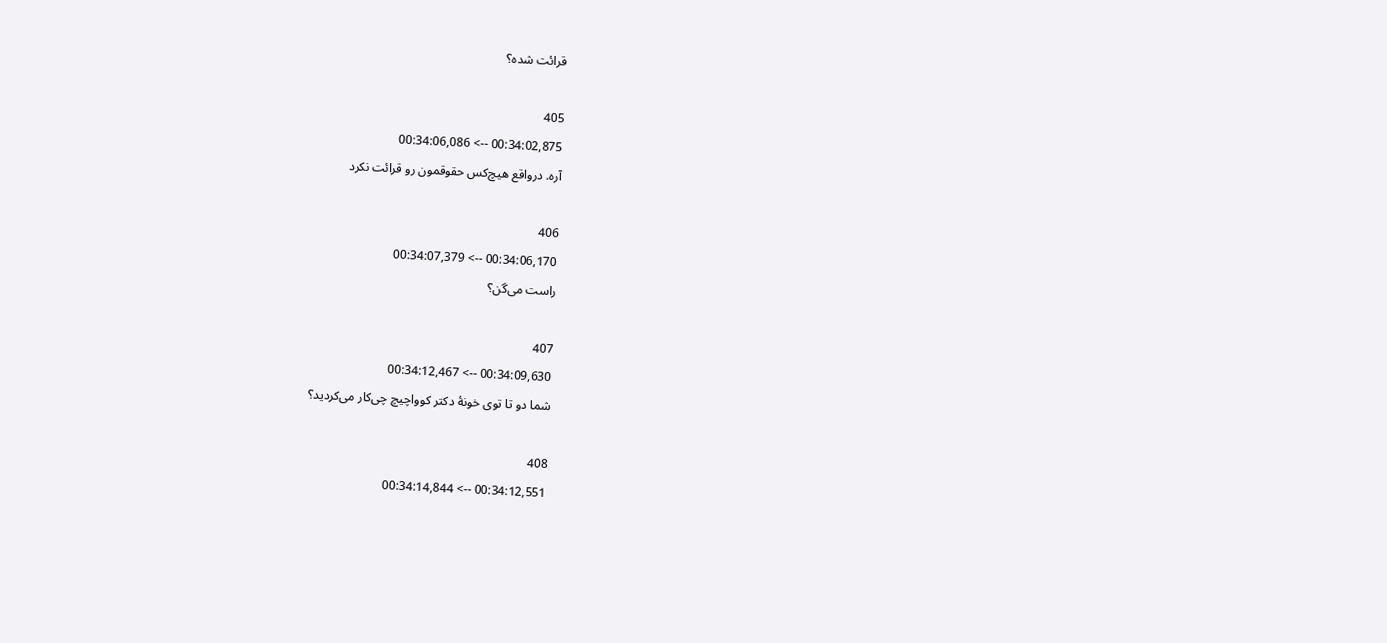قرائت شده؟

405
00:34:02,875 --> 00:34:06,086
آره. درواقع هیچ‌کس حقوقمون رو قرائت نکرد

406
00:34:06,170 --> 00:34:07,379
راست می‌گن؟

407
00:34:09,630 --> 00:34:12,467
شما دو تا توی خونۀ دکتر کوواچیچ چی‌کار می‌کردید؟

408
00:34:12,551 --> 00:34:14,844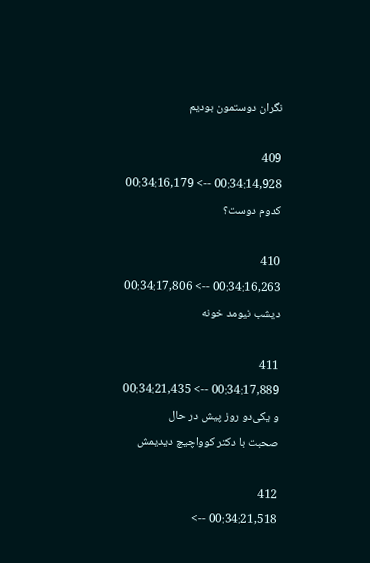نگران دوستمون بودیم

409
00:34:14,928 --> 00:34:16,179
کدوم دوست؟

410
00:34:16,263 --> 00:34:17,806
دیشب نیومد خونه

411
00:34:17,889 --> 00:34:21,435
و یکی‌دو روز پیش در حال
صحبت با دکتر کوواچیچ دیدیمش

412
00:34:21,518 -->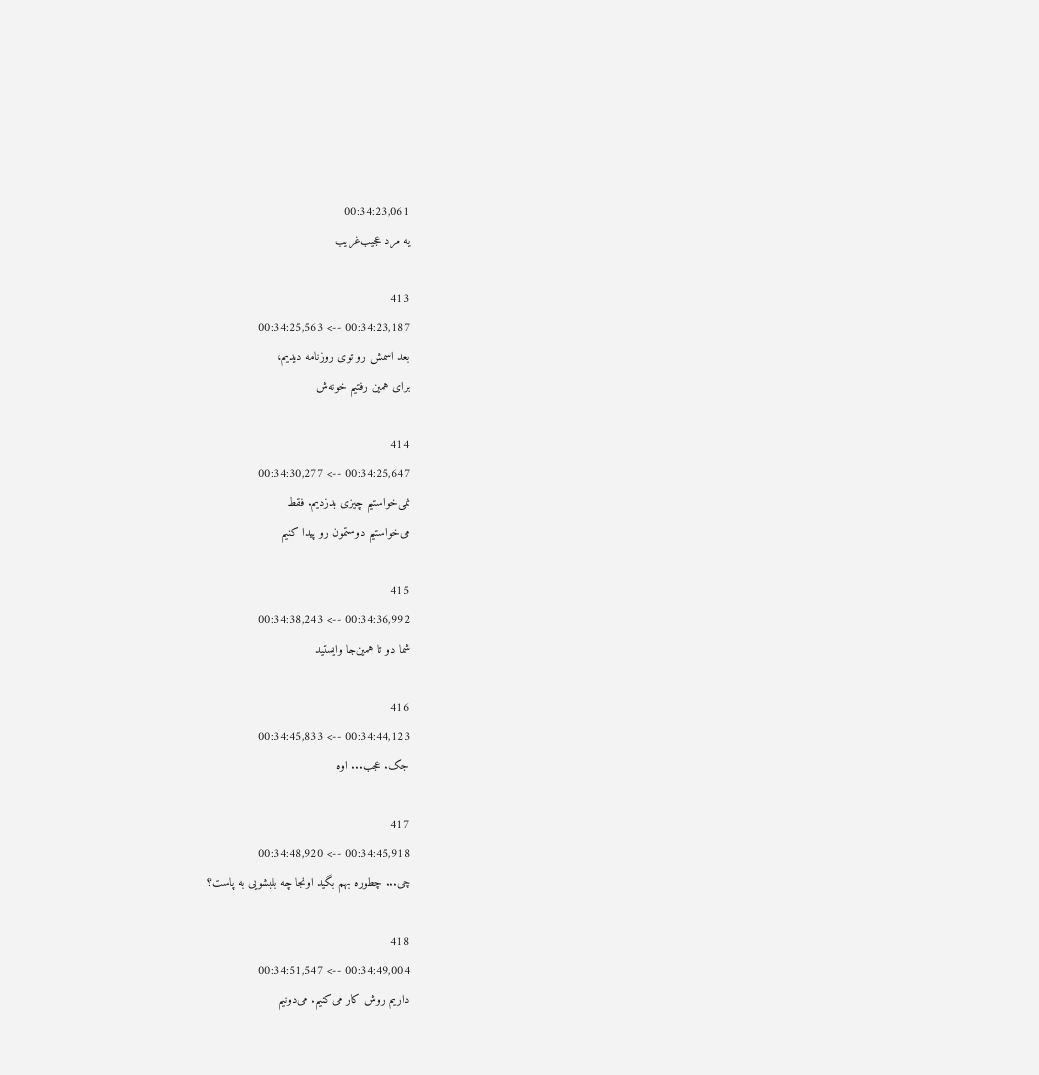00:34:23,061
یه مرد عجیب‌غریب

413
00:34:23,187 --> 00:34:25,563
بعد اسمش رو توی روزنامه دیدیم،
برای همین رفتیم خونه‌ش

414
00:34:25,647 --> 00:34:30,277
نمی‌خواستیم چیزی بدزدیم. فقط
می‌خواستیم دوستمون رو پیدا کنیم

415
00:34:36,992 --> 00:34:38,243
شما دو تا همین‌جا وایستید

416
00:34:44,123 --> 00:34:45,833
جک. عجب... اوه

417
00:34:45,918 --> 00:34:48,920
چی... چطوره بهم بگید اونجا چه بلبشویی به پاست؟

418
00:34:49,004 --> 00:34:51,547
داریم روش کار می‌کنیم. می‌دونیم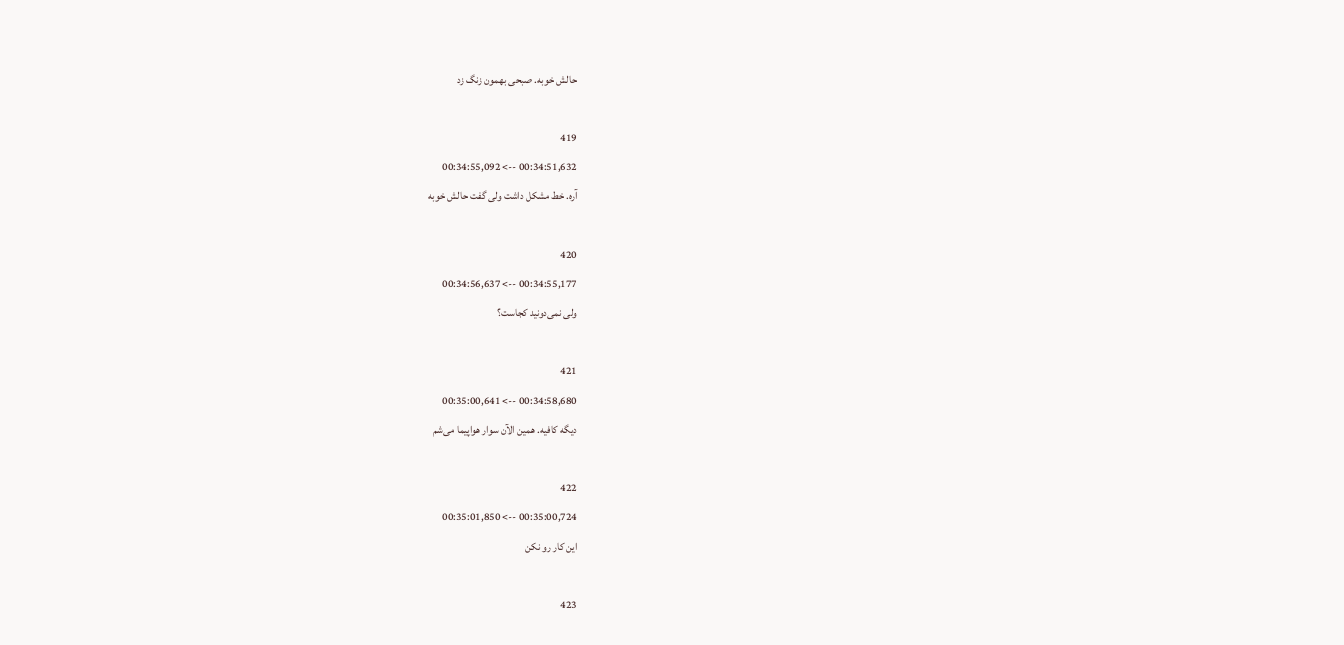حالش خوبه. صبحی بهمون زنگ زد

419
00:34:51,632 --> 00:34:55,092
آره. خط مشکل داشت ولی گفت حالش خوبه

420
00:34:55,177 --> 00:34:56,637
ولی نمی‌دونید کجاست؟

421
00:34:58,680 --> 00:35:00,641
دیگه کافیه. همین الآن سوار هواپیما می‌شم

422
00:35:00,724 --> 00:35:01,850
این کار رو نکن

423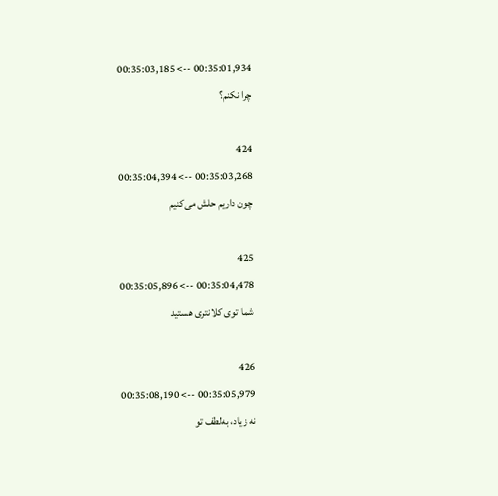00:35:01,934 --> 00:35:03,185
چرا نکنم؟

424
00:35:03,268 --> 00:35:04,394
چون داریم حلش می‌کنیم

425
00:35:04,478 --> 00:35:05,896
شما توی کلانتری هستید

426
00:35:05,979 --> 00:35:08,190
نه زیاد، به‌لطف تو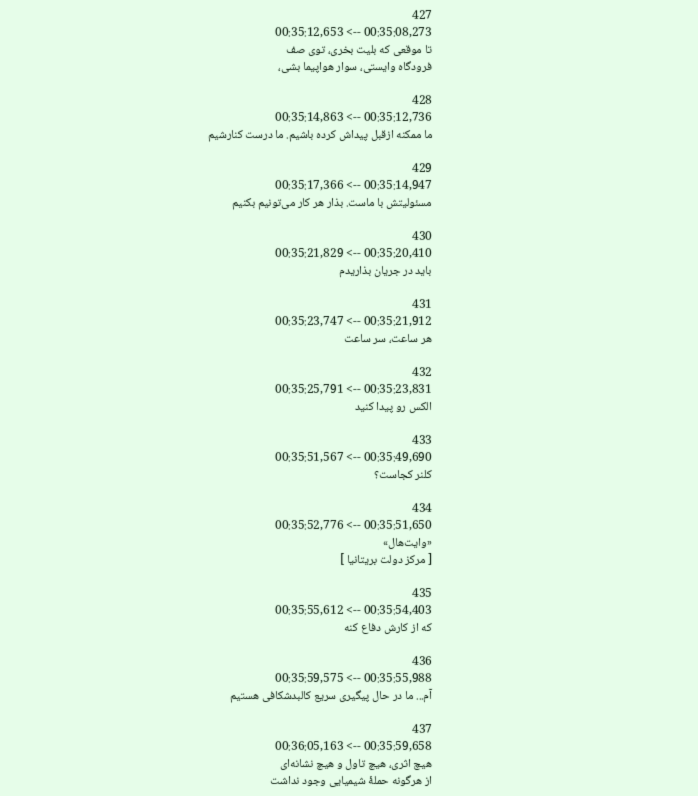427
00:35:08,273 --> 00:35:12,653
تا موقعی که بلیت بخری، توی صف
فرودگاه وایستی، سوار هواپیما بشی،

428
00:35:12,736 --> 00:35:14,863
ما ممکنه ازقبل پیداش کرده باشیم. ما درست کنارشیم

429
00:35:14,947 --> 00:35:17,366
مسئولیتش با ماست. بذار هر کار می‌تونیم بکنیم

430
00:35:20,410 --> 00:35:21,829
باید در جریان بذاریدم

431
00:35:21,912 --> 00:35:23,747
هر ساعت، سر ساعت

432
00:35:23,831 --> 00:35:25,791
الکس رو پیدا کنید

433
00:35:49,690 --> 00:35:51,567
کلنر کجاست؟

434
00:35:51,650 --> 00:35:52,776
«وایت‌هال»
[ مرکز دولت بریتانیا ]

435
00:35:54,403 --> 00:35:55,612
که از کارش دفاع کنه

436
00:35:55,988 --> 00:35:59,575
آم... ما در حال پیگیری سریع کالبدشکافی هستیم

437
00:35:59,658 --> 00:36:05,163
هیچ اثری، هیچ تاول و هیچ نشانه‌ای
از هرگونه حملۀ شیمیایی وجود نداشت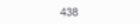438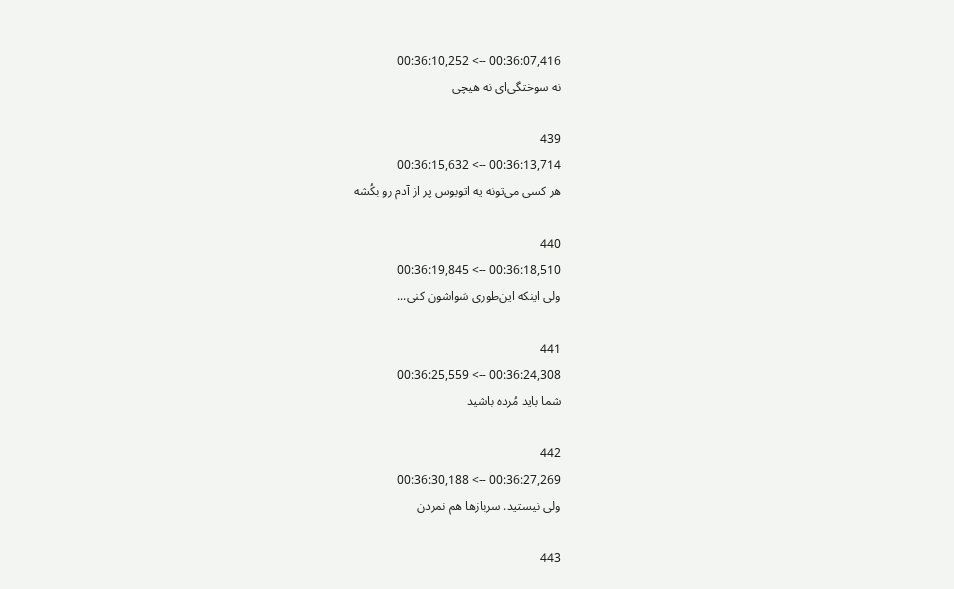00:36:07,416 --> 00:36:10,252
نه سوختگی‌ای نه هیچی

439
00:36:13,714 --> 00:36:15,632
هر کسی می‌تونه یه اتوبوس پر از آدم رو بکُشه

440
00:36:18,510 --> 00:36:19,845
ولی اینکه این‌طوری سَواشون کنی...

441
00:36:24,308 --> 00:36:25,559
شما باید مُرده باشید

442
00:36:27,269 --> 00:36:30,188
ولی نیستید. سربازها هم نمردن

443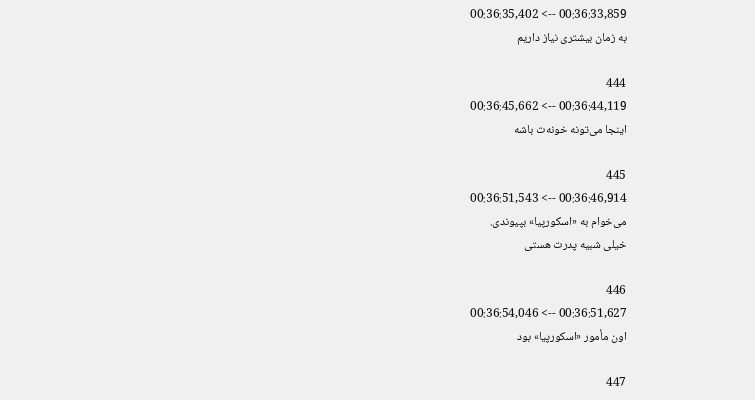00:36:33,859 --> 00:36:35,402
به زمان بیشتری نیاز داریم

444
00:36:44,119 --> 00:36:45,662
اینجا می‌تونه خونه‌ت باشه

445
00:36:46,914 --> 00:36:51,543
می‌خوام به «اسکورپیا» بپیوندی.
خیلی شبیه پدرت هستی

446
00:36:51,627 --> 00:36:54,046
اون مأمور «اسکورپیا» بود

447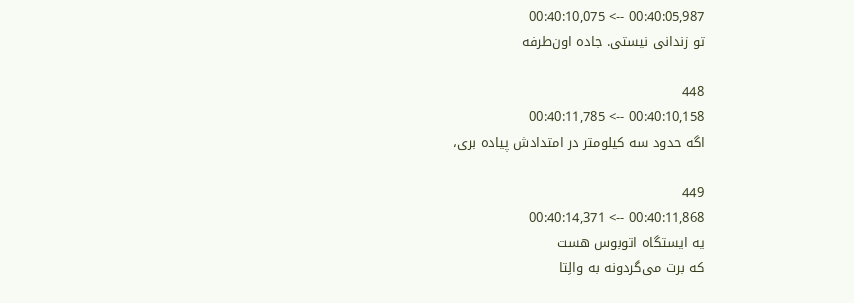00:40:05,987 --> 00:40:10,075
تو زندانی نیستی. جاده اون‌طرفه

448
00:40:10,158 --> 00:40:11,785
اگه حدود سه کیلومتر در امتدادش پیاده بری،

449
00:40:11,868 --> 00:40:14,371
یه ایستگاه اتوبوس هست
که برت می‌گردونه به والِتا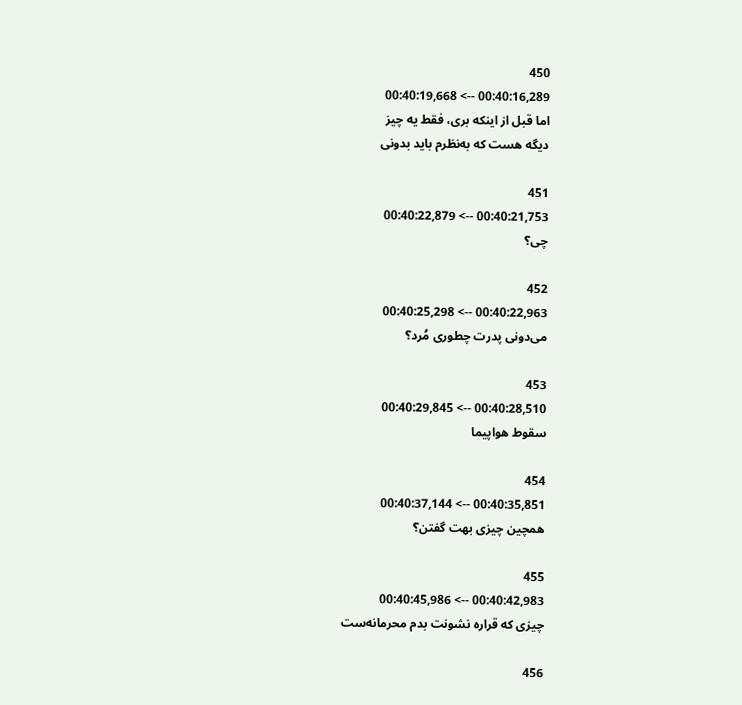450
00:40:16,289 --> 00:40:19,668
اما قبل از اینکه بری، فقط یه چیز
دیگه هست که به‌نظرم باید بدونی

451
00:40:21,753 --> 00:40:22,879
چی؟

452
00:40:22,963 --> 00:40:25,298
می‌دونی پدرت چطوری مُرد؟

453
00:40:28,510 --> 00:40:29,845
سقوط هواپیما

454
00:40:35,851 --> 00:40:37,144
همچین چیزی بهت گفتن؟

455
00:40:42,983 --> 00:40:45,986
چیزی که قراره نشونت بدم محرمانه‌ست

456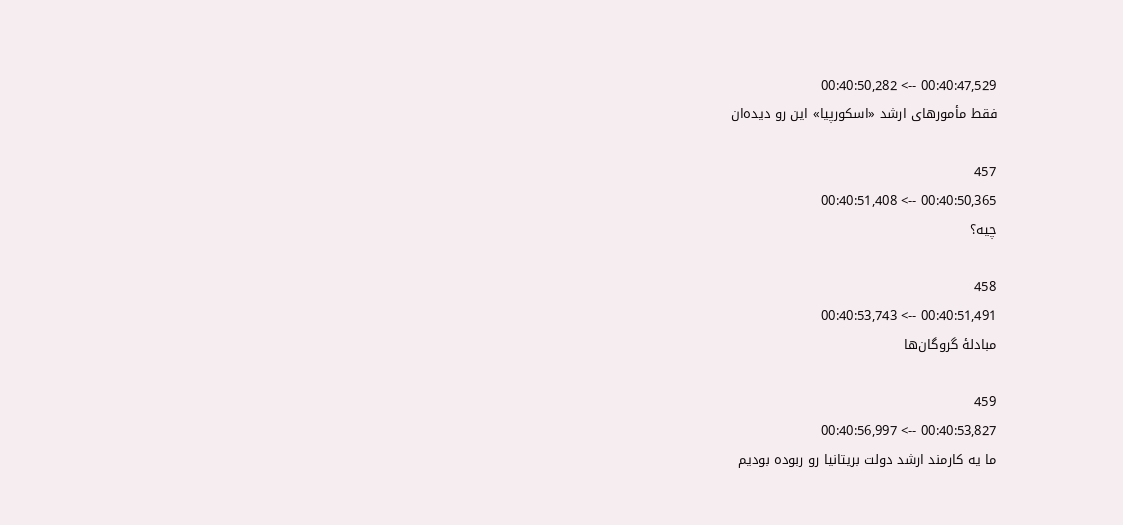00:40:47,529 --> 00:40:50,282
فقط مأمورهای ارشد «اسکورپیا» این رو دیده‌ان

457
00:40:50,365 --> 00:40:51,408
چیه؟

458
00:40:51,491 --> 00:40:53,743
مبادلۀ گروگان‌ها

459
00:40:53,827 --> 00:40:56,997
ما یه کارمند ارشد دولت بریتانیا رو ربوده بودیم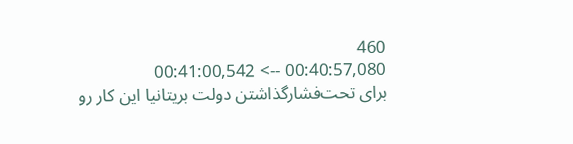460
00:40:57,080 --> 00:41:00,542
برای تحت‌فشارگذاشتن دولت بریتانیا این کار رو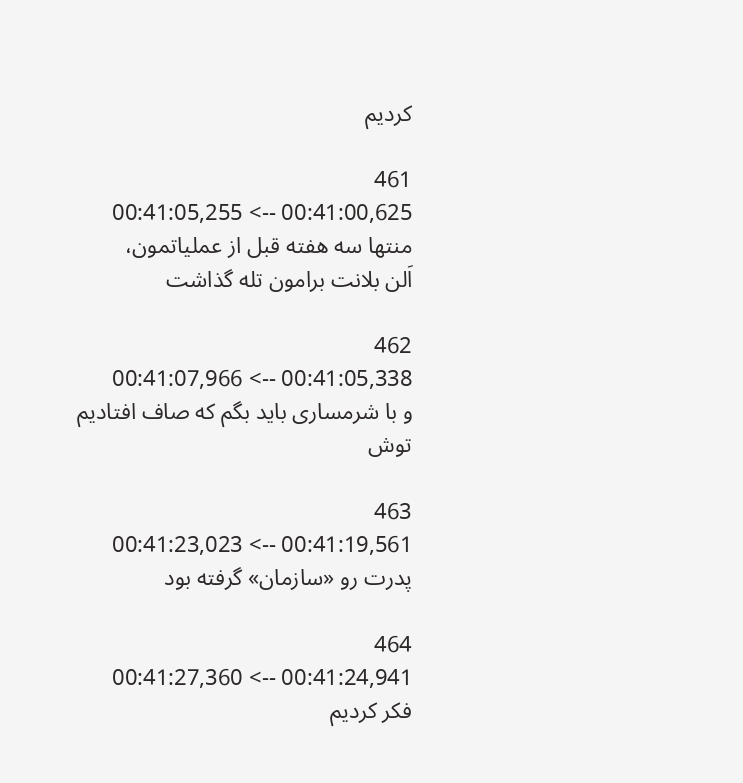کردیم

461
00:41:00,625 --> 00:41:05,255
منتها سه هفته قبل از عملیاتمون،
اَلن بلانت برامون تله گذاشت

462
00:41:05,338 --> 00:41:07,966
و با شرمساری باید بگم که صاف افتادیم توش

463
00:41:19,561 --> 00:41:23,023
پدرت رو «سازمان» گرفته بود

464
00:41:24,941 --> 00:41:27,360
فکر کردیم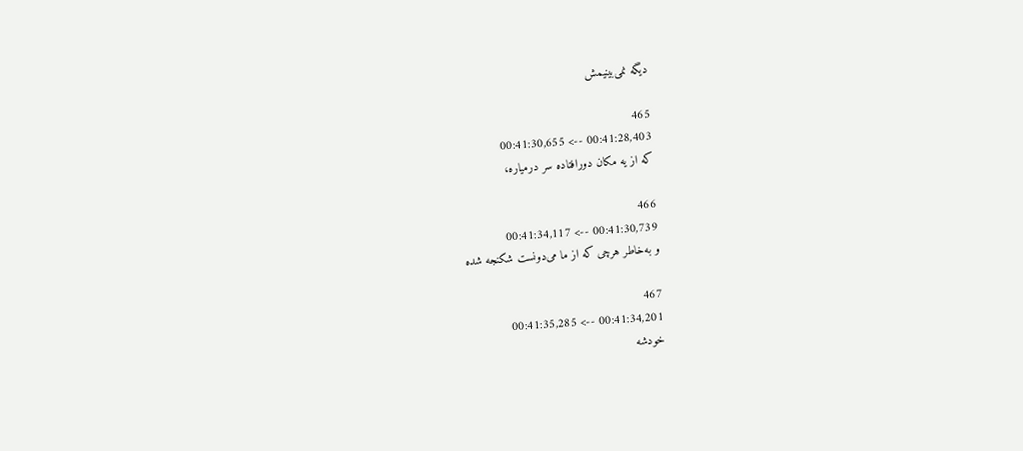دیگه نمی‌بینیمش

465
00:41:28,403 --> 00:41:30,655
که از یه مکان دورافتاده سر درمیاره،

466
00:41:30,739 --> 00:41:34,117
و به‌خاطر هرچی که از ما می‌دونست شکنجه شده

467
00:41:34,201 --> 00:41:35,285
خودشه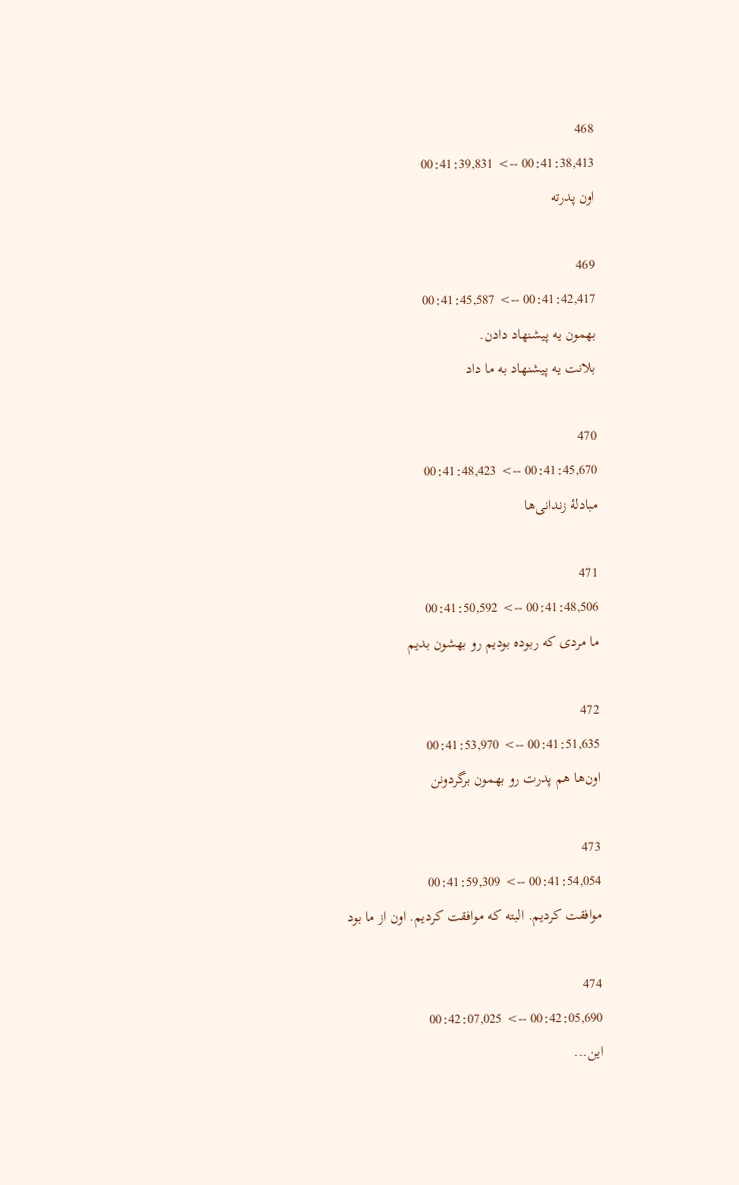468
00:41:38,413 --> 00:41:39,831
اون پدرته

469
00:41:42,417 --> 00:41:45,587
بهمون یه پیشنهاد دادن.
بلانت یه پیشنهاد به ما داد

470
00:41:45,670 --> 00:41:48,423
مبادلۀ زندانی‌ها

471
00:41:48,506 --> 00:41:50,592
ما مردی که ربوده بودیم رو بهشون بدیم

472
00:41:51,635 --> 00:41:53,970
اون‌ها هم پدرت رو بهمون برگردونن

473
00:41:54,054 --> 00:41:59,309
موافقت کردیم. البته که موافقت کردیم. اون از ما بود

474
00:42:05,690 --> 00:42:07,025
این...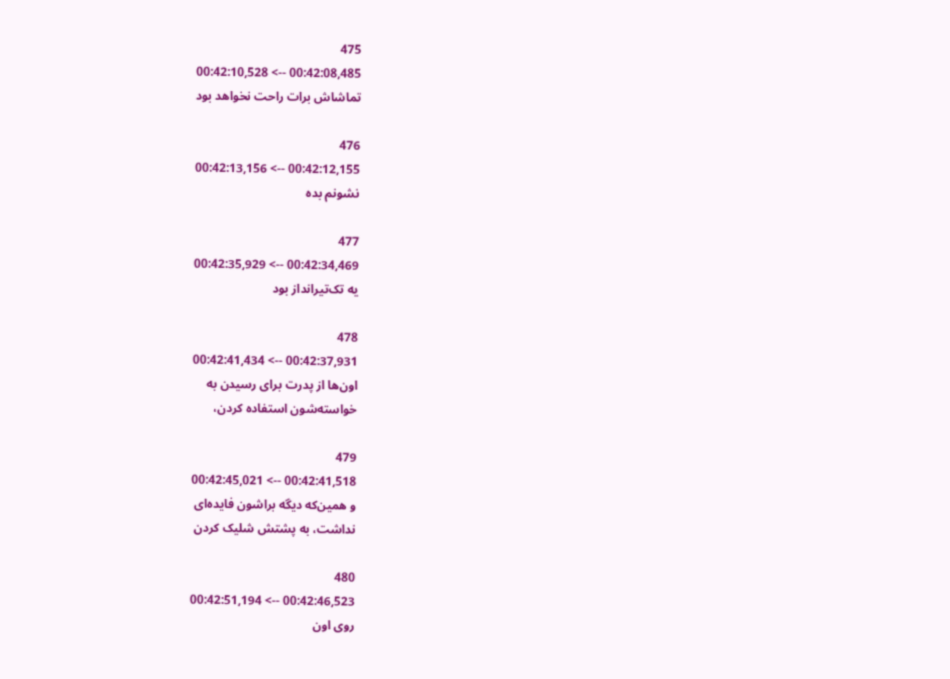475
00:42:08,485 --> 00:42:10,528
تماشاش برات راحت نخواهد بود

476
00:42:12,155 --> 00:42:13,156
نشونم بده

477
00:42:34,469 --> 00:42:35,929
یه تک‌تیرانداز بود

478
00:42:37,931 --> 00:42:41,434
اون‌ها از پدرت برای رسیدن به
خواسته‌شون استفاده کردن،

479
00:42:41,518 --> 00:42:45,021
و همین‌که دیگه براشون فایده‌ای
نداشت، به پشتش شلیک کردن

480
00:42:46,523 --> 00:42:51,194
روی اون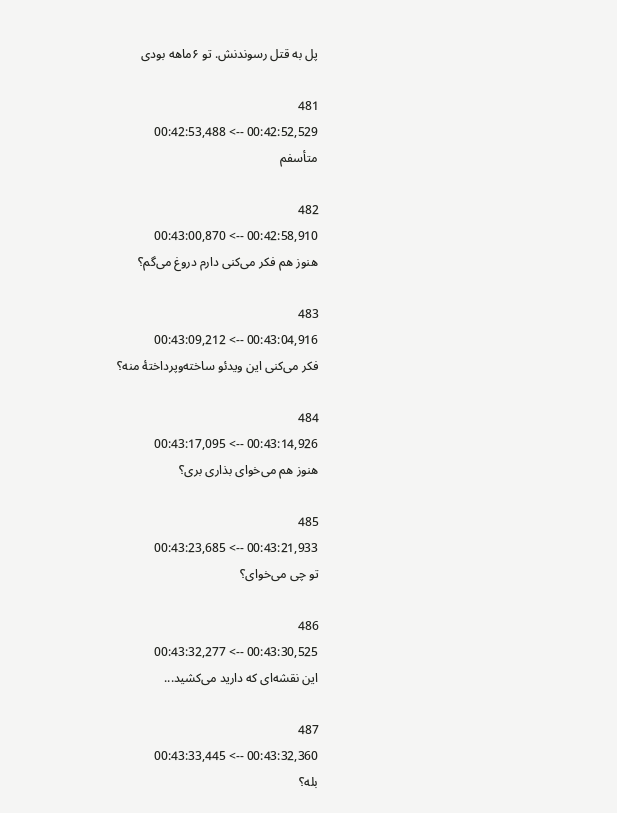پل به قتل رسوندنش. تو ۶ماهه بودی

481
00:42:52,529 --> 00:42:53,488
متأسفم

482
00:42:58,910 --> 00:43:00,870
هنوز هم فکر می‌کنی دارم دروغ می‌گم؟

483
00:43:04,916 --> 00:43:09,212
فکر می‌کنی این ویدئو ساخته‌وپرداختۀ منه؟

484
00:43:14,926 --> 00:43:17,095
هنوز هم می‌خوای بذاری بری؟

485
00:43:21,933 --> 00:43:23,685
تو چی می‌خوای؟

486
00:43:30,525 --> 00:43:32,277
این نقشه‌ای که دارید می‌کشید...

487
00:43:32,360 --> 00:43:33,445
بله؟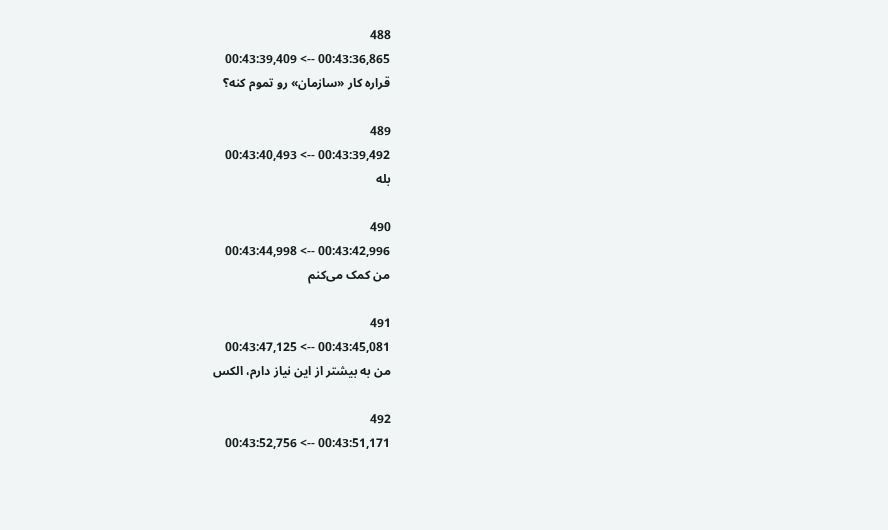488
00:43:36,865 --> 00:43:39,409
قراره کار «سازمان» رو تموم کنه؟

489
00:43:39,492 --> 00:43:40,493
بله

490
00:43:42,996 --> 00:43:44,998
من کمک می‌کنم

491
00:43:45,081 --> 00:43:47,125
من به بیشتر از این نیاز دارم، الکس

492
00:43:51,171 --> 00:43:52,756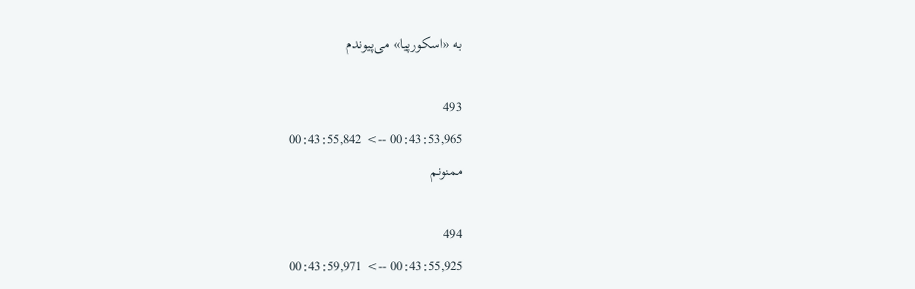به «اسکورپیا» می‌پیوندم

493
00:43:53,965 --> 00:43:55,842
ممنونم

494
00:43:55,925 --> 00:43:59,971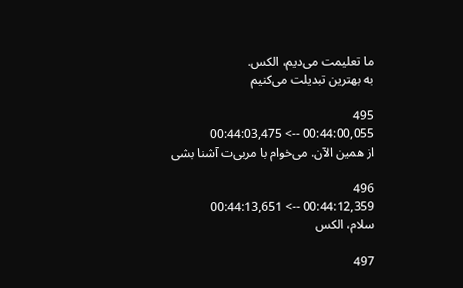ما تعلیمت می‌دیم، الکس.
به بهترین تبدیلت می‌کنیم

495
00:44:00,055 --> 00:44:03,475
از همین الآن. می‌خوام با مربی‌ت آشنا بشی

496
00:44:12,359 --> 00:44:13,651
سلام، الکس

497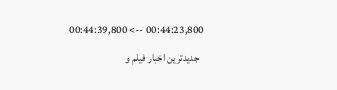00:44:23,800 --> 00:44:39,800
  جديدترين اخبار فيلم و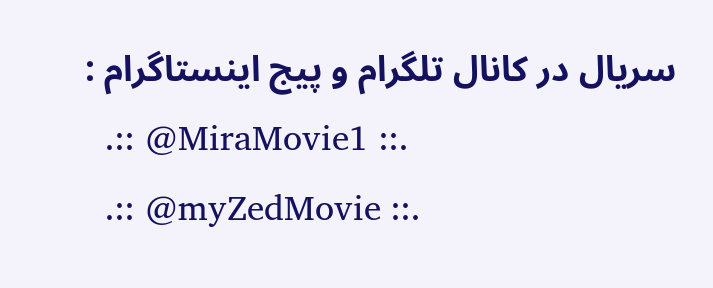سريال در کانال تلگرام و پیج اینستاگرام :
  .:: @MiraMovie1 ::.
  .:: @myZedMovie ::.